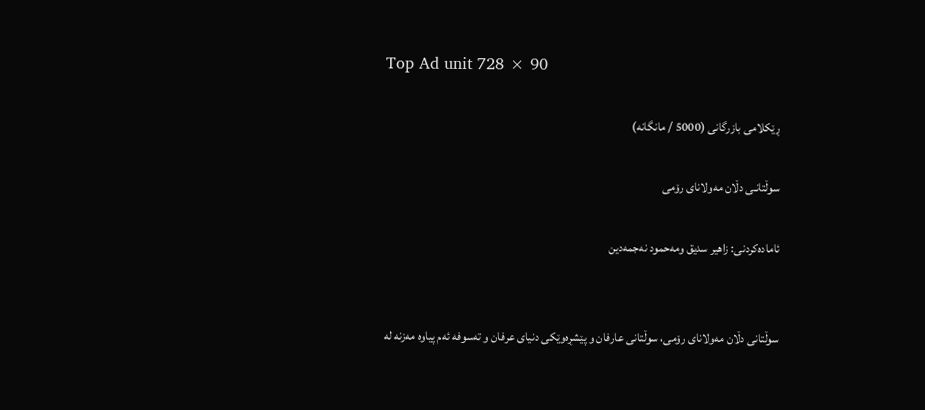Top Ad unit 728 × 90

ڕێكلامی بازرگانی (5000 / مانگانه‌)

سوڵتانـی دڵان مەولانای رۆمی ‌ ‌

ئامادەکردنی: زاهیر سدیق ومەحمود نەجمەدین


سوڵتانی دڵان مەولانای رۆمی، سوڵتانی عارفان و پێشڕەوێكی دنیای عرفان و تەسوفە ئەم پیاوە مەزنە لە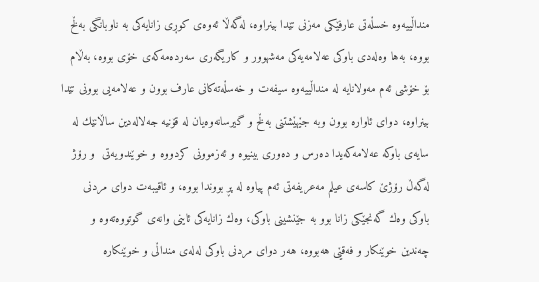منداڵییەوە خسڵەتی عارفێكی مەزنی تێدا بینراوە، لەگەڵا ئەوەی كوڕی زانایەكی بە ناوبانگی بەڵخ بووە، بەها وەلەدی باوكی عەلامەیەكی مەشهوور و كاریگەری سەردەمەكەی خۆی بووە، بەڵام بۆ خۆشی ئەم مەولانایە لە منداڵییەوە سیفەت و خەسڵەتەكانی عارف بوون و عەلامەیی بوونی تێدا بینراوە، دوای ئاوارە بوون وبە جێهێشتنی بەڵخ و گیرسانەوەیان لە قۆنیە جەلالەدین ساڵانێك لە سایەی باوكە عەلامەكەیدا دەرس و دەوری بینیوە و ئەزموونی كردووە و خوێندویەتی  و رۆژ لەگەڵ رۆژێ‌ كاسەی عیلم مەعریفەتی ئەم پیاوە لە پڕ بووندا بووە، و ئاقیبەت دوای مردنی باوكی وەك گەنجێكی زانا بوو بە جێنشینی باوكی، وەك زانایەكی ئاینی وانەی گوتووەتەوە و چەندین خوێنكار و فەقێی هەبووە، هەر دوای مردنی باوكی لەلەی منداڵی و خوێنكارە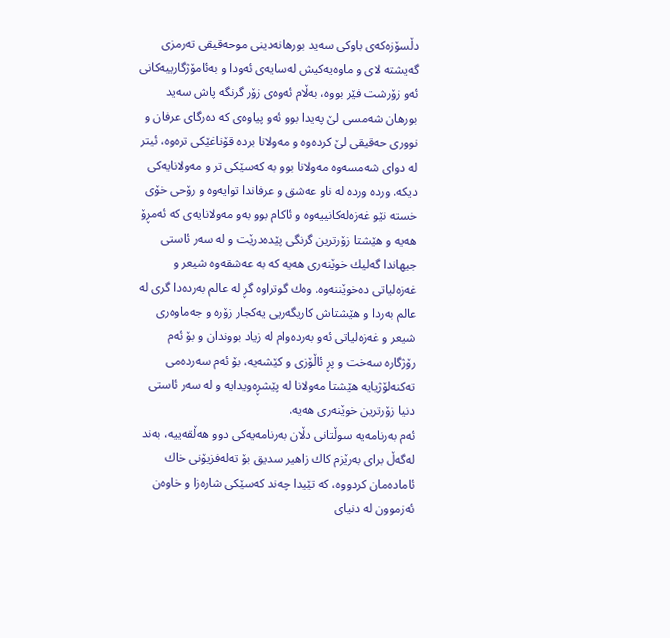دڵسۆزەكەی باوكی سەید بورهانەدینی موحەقیقی تەرمزی گەیشتە لای و ماوەیەكیش لەسایەی ئەودا و بەئامۆژگارییەكانی ئەو زۆرشت فێر بووە، بەڵام ئەوەی زۆر گرنگە پاش سەید بورهان شەمسی لێ‌ پەیدا بوو ئەو پیاوەی كە دەرگای عرفان و نووری حەقیقی لێ‌ كردەوە و مەولانا بردە قۆناغێكی ترەوە، ئیتر لە دوای شەمسەوە مەولانا بوو بە كەسێكی تر و مەولانایەكی دیكە. وردە وردە لە ناو عەشق و عرفاندا توایەوە و رۆحی خۆی خستە نێو غەزەلەكانییەوە و ئاكام بوو بەو مەولانایەی كە ئەمڕۆ هەیە و هێشتا زۆرترین گرنگی پێدەدرێت و لە سەر ئاستی جیهاندا گەلیك خوێنەری هەیە كە بە عەشقەوە شیعر و غەزەلیاتی دەخوێننەوە. وەك گوتراوە گڕ لە عالم بەردەدا گری لە عالم بەردا و هێشتاش كاریگەریی یەكجار زۆرە و جەماوەری شیعر و غەزەلیاتی ئەو بەردەوام لە زیاد بووندان و بۆ ئەم رۆژگارە سەخت و پڕ ئاڵۆزی و كێشەیە، بۆ ئەم سەردەمی تەكنەلۆژیایە هێشتا مەولانا لە پێشڕەویدایە و لە سەر ئاستی دنیا زۆرترین خوێنەری هەیە.
ئەم بەرنامەیە سوڵتانی دڵان بەرنامەیەكی دوو هەڵقەییە، بەند لەگەڵ برای بەرێزم كاك زاهیر سدیق بۆ تەلەفزیۆنی خاك ئامادەمان كردووە، كە تێیدا چەند كەسێكی شارەزا و خاوەن ئەزموون لە دنیای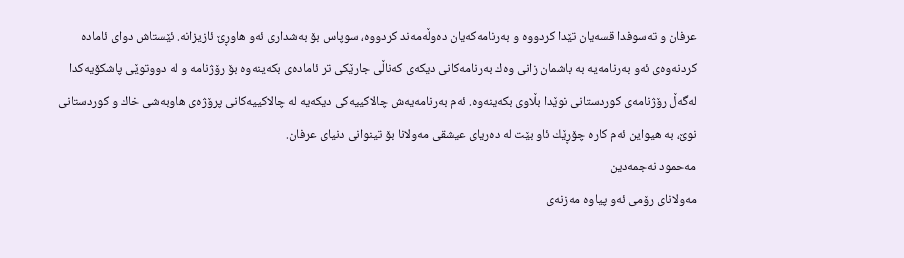عرفان و تەسوفدا قسەیان تێدا كردووە و بەرنامەكەیان دەوڵەمەند كردووە، سوپاس بۆ بەشداری ئەو هاوڕێ ئازیزانە. ئێستاش دوای ئامادە كردنەوەی ئەو بەرنامەیە بە باشمان زانی وەك بەرنامەكانی دیكەی كەناڵی جارێكی تر ئامادەی بكەینەوە بۆ رۆژنامە و لە دووتوێی پاشكۆیەكدا لەگەڵ رۆژنامەی كوردستانی نوێدا بڵاوی بكەینەوە. ئەم بەرنامەیەش چالاكییەكی دیكەیە لە چالاكییەكانی پرۆژەی هاوبەشی خاك و كوردستانی نوێ‌، بە هیواین ئەم كارە چۆڕێك ئاو بێت لە دەریای عیشقی مەولانا بۆ تینوانی دنیای عرفان.
مەحمود نەجمەدین
مه‌ولانای‌ رۆمی‌ ئه‌و پیاوه‌ مه‌زنه‌ی‌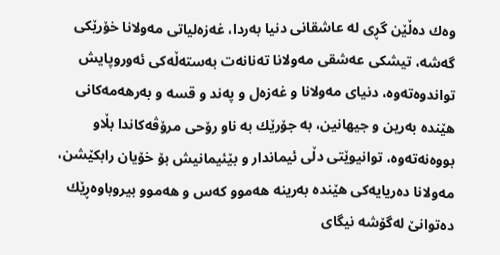وه‌ك ده‌ڵێن گڕی‌ له‌ عاشقانی‌ دنیا به‌ردا، غه‌زه‌لیاتی‌ مه‌ولانا خۆرێكی‌ گه‌شه‌، تیشكی‌ عه‌شقی‌ مه‌ولانا ته‌نانه‌ت به‌سته‌ڵه‌كی‌ ئه‌وروپایش تواندوه‌ته‌وه‌، دنیای‌ مه‌ولانا و غه‌زه‌ل و په‌ند و قسه‌ و به‌رهه‌مه‌كانی‌ هێنده‌ به‌رین و جیهانین، به‌ جۆرێك به‌ ناو رۆحی‌ مرۆڤه‌كاندا بڵاو بووه‌نه‌ته‌وه‌، توانیوێتی‌ دڵی‌ ئیماندار و بێئیمانیش بۆ خۆیان رابكێشن، مه‌ولانا ده‌ریایه‌كی‌ هێنده‌ به‌رینه‌ هه‌موو كه‌س و هه‌موو بیروباوه‌ڕێك ده‌توانێ‌ له‌گۆشه‌ نیگای‌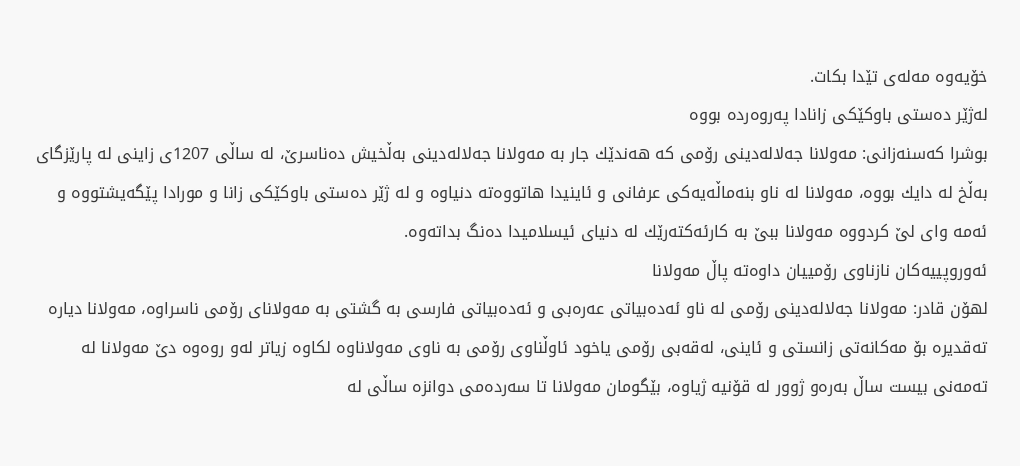خۆیه‌وه‌ مه‌له‌ی‌ تێدا بكات.
له‌ژێر ده‌ستی‌ باوكێكی‌ زانادا په‌روه‌رده‌ بووه‌
بوشرا كه‌سنه‌زانی‌: مه‌ولانا جه‌لاله‌دینی‌ رۆمی‌ كه‌ هه‌ندێك جار به‌ مه‌ولانا جه‌لاله‌دینی‌ به‌ڵخیش ده‌ناسرێ‌، له‌ ساڵی‌ 1207ی‌ زاینی‌ له‌ پارێزگای‌ به‌ڵخ له‌ دایك بووه‌، مه‌ولانا له‌ ناو بنه‌ماڵه‌یه‌كی‌ عرفانی‌ و ئاینیدا هاتووه‌ته‌ دنیاوه‌ و له‌ ژێر ده‌ستی‌ باوكێكی‌ زانا و مورادا پێگه‌یشتووه‌ و ئه‌مه‌ وای‌ لێ‌ كردووه‌ مه‌ولانا ببێ‌ به‌ كارئه‌كته‌رێك له‌ دنیای‌ ئیسلامیدا ده‌نگ بداته‌وه‌.
ئه‌وروپییه‌كان نازناوی‌ رۆمییان داوه‌ته‌ پاڵ مه‌ولانا
لهۆن قادر: مه‌ولانا جه‌لاله‌دینی‌ رۆمی‌ له‌ ناو ئه‌ده‌بیاتی‌ عه‌ره‌بی‌ و ئه‌ده‌بیاتی‌ فارسی به‌ گشتی‌ به‌ مه‌ولانای‌ رۆمی‌ ناسراوه‌، مه‌ولانا دیاره‌ ته‌قدیره‌ بۆ مه‌كانه‌تی‌ زانستی‌ و ئاینی‌، له‌قه‌بی‌ رۆمی‌ یاخود ئاوڵناوی‌ رۆمی‌ به‌ ناوی‌ مه‌ولاناوه‌ لكاوه‌ زیاتر له‌و روه‌وه‌ دێ‌ مه‌ولانا له‌ ته‌مه‌نی‌ بیست ساڵ به‌ره‌و ژوور له‌ قۆنیه‌ ژیاوه‌، بێگومان مه‌ولانا تا سه‌رده‌می‌ دوانزه‌ ساڵی‌ له‌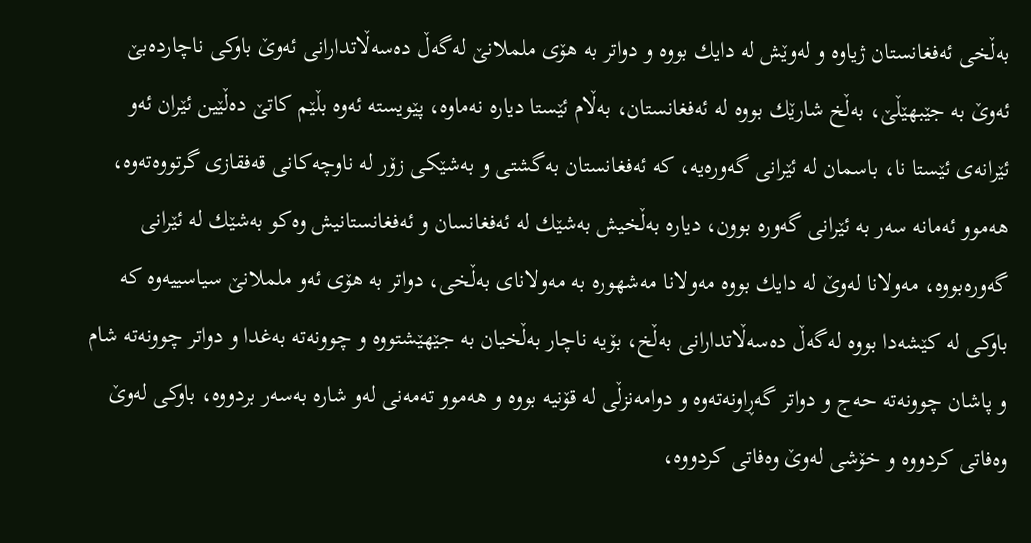به‌ڵخی‌ ئه‌فغانستان ژیاوه‌ و له‌وێش له‌ دایك بووه‌ و دواتر به‌ هۆی‌ ململانێ له‌گه‌ڵ ده‌سه‌ڵاتدارانی‌ ئه‌وێ‌ باوكی‌ ناچارده‌بێ‌ ئه‌وێ‌ به‌ جێبهێڵێ‌، به‌ڵخ شارێك بووه‌ له‌ ئه‌فغانستان، به‌ڵام ئێستا دیاره‌ نه‌ماوه‌، پێویسته‌ ئه‌وه‌ بڵێم كاتێ‌ ده‌ڵێین ئێران ئه‌و ئێرانه‌ی‌ ئێستا نا، باسمان له‌ ئێرانی‌ گه‌وره‌یه‌، كه‌ ئه‌فغانستان به‌گشتی‌ و به‌شێكی‌ زۆر له‌ ناوچه‌كانی‌ قه‌فقازی‌ گرتووه‌ته‌وه‌، هه‌موو ئه‌مانه‌ سه‌ر به‌ ئێرانی‌ گه‌وره‌ بوون، دیاره‌ به‌ڵخیش به‌شێك له‌ ئه‌فغانسان و ئه‌فغانستانیش وه‌كو به‌شێك له‌ ئێرانی‌ گه‌وره‌بووه‌، مه‌ولانا له‌وێ‌ له‌ دایك بووه‌ مه‌ولانا مه‌شهوره‌ به‌ مه‌ولانای‌ به‌ڵخی‌، دواتر به‌ هۆی‌ ئه‌و ململانێ سیاسییه‌وه‌ كه‌ باوكی‌ له‌ كێشه‌دا بووه‌ له‌گه‌ڵ ده‌سه‌ڵاتدارانی‌ به‌ڵخ، بۆیه‌ ناچار به‌ڵخیان به‌ جێهێشتووه‌ و چوونه‌ته‌ به‌غدا و دواتر چوونه‌ته‌ شام و پاشان چوونه‌ته‌ حه‌ج و دواتر گه‌ڕاونه‌ته‌وه‌ و دوامه‌نزڵی‌ له‌ قۆنیه‌ بووه‌ و هه‌موو ته‌مه‌نی‌ له‌و شاره‌ به‌سه‌ر بردووه‌، باوكی‌ له‌وێ‌ وه‌فاتی‌ كردووه‌ و خۆشی‌ له‌وێ‌ وه‌فاتی‌ كردووه‌،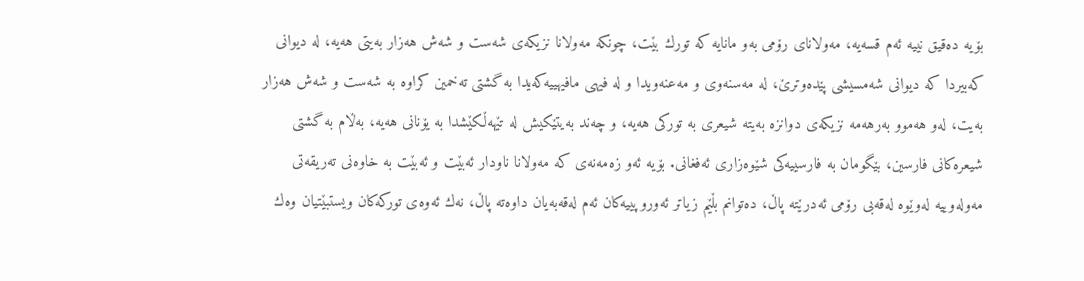بۆیه‌ ده‌قیق نییه‌ ئه‌م قسه‌یه‌، مه‌ولانای‌ رۆمی‌ به‌و مانایه‌ كه‌ تورك بێت، چونكه‌ مه‌ولانا نزیكه‌ی‌ شه‌ست و شه‌ش هه‌زار به‌یتی‌ هه‌یه‌، له‌ دیوانی‌ كه‌بیردا كه‌ دیوانی‌ شه‌مسیشی‌ پێده‌وترێ‌، له‌ مه‌سنه‌وی‌ و مه‌عنه‌ویدا و له‌ فیهی‌ مافیهییه‌كه‌یدا به‌ گشتی‌ ته‌خمین كراوه‌ به‌ شه‌ست و شه‌ش هه‌زار به‌یت، له‌و هه‌موو به‌رهه‌مه‌ نزیكه‌ی‌ دوانزه‌ به‌یته‌ شیعری‌ به‌ توركی‌ هه‌یه‌، و چه‌ند به‌یتێكیش له‌ تێهه‌ڵكێشدا به‌ یۆنانی‌ هه‌یه‌، به‌ڵام به‌ گشتی‌ شیعره‌كانی‌ فارسین، بێگومان به‌ فارسییه‌كی‌ شێوه‌زاری‌ ئه‌فغانی‌. بۆیه‌ ئه‌و زه‌مه‌نه‌ی‌ كه‌ مه‌ولانا ناودار ئه‌بێت و ئه‌بێت به‌ خاوه‌نی‌ ته‌ریقه‌تی‌ مه‌وله‌وییه‌ له‌وێوه‌ له‌قه‌بی‌ رۆمی‌ ئه‌درێته‌ پاڵ، ده‌توانم بڵێم زیاتر ئه‌وروپییه‌كان ئه‌م له‌قه‌به‌یان داوه‌ته‌ پاڵ، نه‌ك ئه‌وه‌ی‌ توركه‌كان ویستبێتیان وه‌ك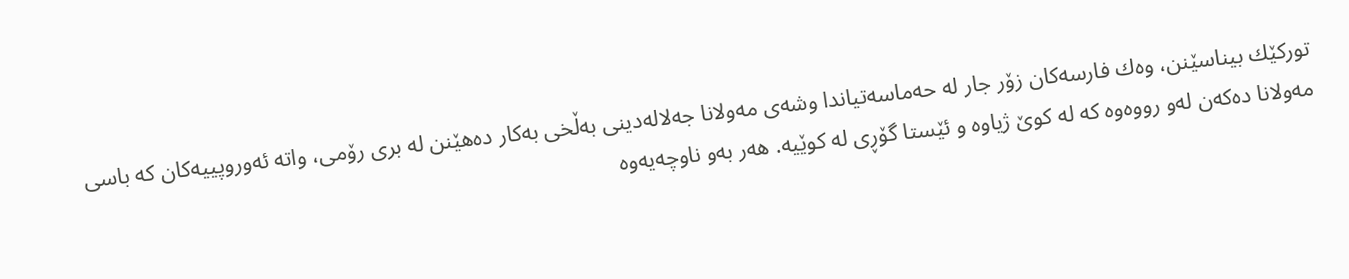توركێك بیناسێنن، وه‌ك فارسه‌كان زۆر جار له‌ حه‌ماسه‌تیاندا وشه‌ی‌ مه‌ولانا جه‌لاله‌دینی‌ به‌ڵخی‌ به‌كار ده‌هێنن له‌ بری‌ رۆمی‌، واته‌ ئه‌وروپییه‌كان كه‌ باسی‌ مه‌ولانا ده‌كه‌ن له‌و رووه‌وه‌ كه‌ له‌ كوێ‌ ژیاوه‌ و ئێستا گۆڕی‌ له‌ كوێیه‌. هه‌ر به‌و ناوچه‌یه‌وه‌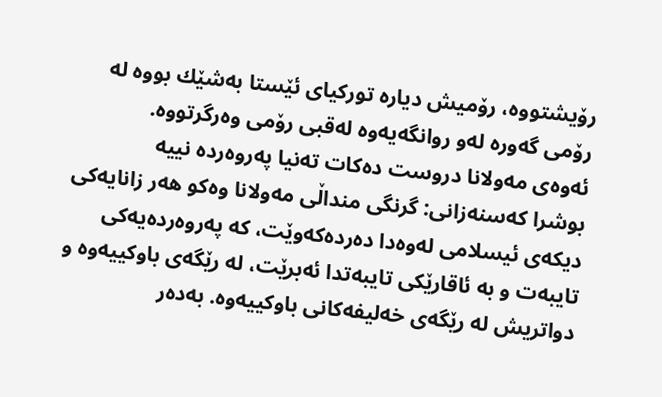رۆیشتووه‌، رۆمیش دیاره‌ توركیای‌ ئێستا به‌شێك بووه‌ له‌ رۆمی‌ گه‌وره‌ له‌و روانگه‌یه‌وه‌ له‌قبی‌ رۆمی‌ وه‌رگرتووه‌.
ئه‌وه‌ی‌ مه‌ولانا دروست ده‌كات ته‌نیا په‌روه‌رده‌ نییه‌
بوشرا كه‌سنه‌زانی‌: گرنگی‌ منداڵی‌ مه‌ولانا وه‌كو هه‌ر زانایه‌كی‌ دیكه‌ی‌ ئیسلامی‌ له‌وه‌دا ده‌رده‌كه‌وێت، كه‌ په‌روه‌رده‌یه‌كی‌ تایبه‌ت و به‌ ئاقارێكی‌ تایبه‌تدا ئه‌برێت، له‌ رێگه‌ی‌ باوكییه‌وه‌ و دواتریش له‌ رێگه‌ی‌ خه‌لیفه‌كانی‌ باوكییه‌وه‌. به‌ده‌ر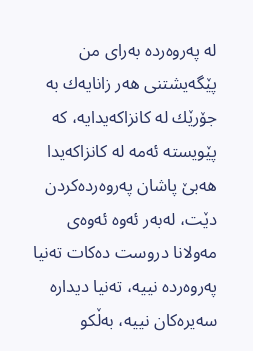له‌ په‌روه‌رده‌ به‌رای‌ من پێگه‌یشتنی‌ هه‌ر زانایه‌ك به‌ جۆرێك له‌ كانزاكه‌یدایه‌، كه‌ پێویسته‌ ئه‌مه‌ له‌ كانزاكه‌یدا هه‌بێ‌ پاشان په‌روه‌رده‌كردن دێت، له‌به‌ر ئه‌وه‌ ئه‌وه‌ی‌ مه‌ولانا دروست ده‌كات ته‌نیا په‌روه‌رده‌ نییه‌، ته‌نیا دیداره‌ سه‌یره‌كان نییه‌، به‌ڵكو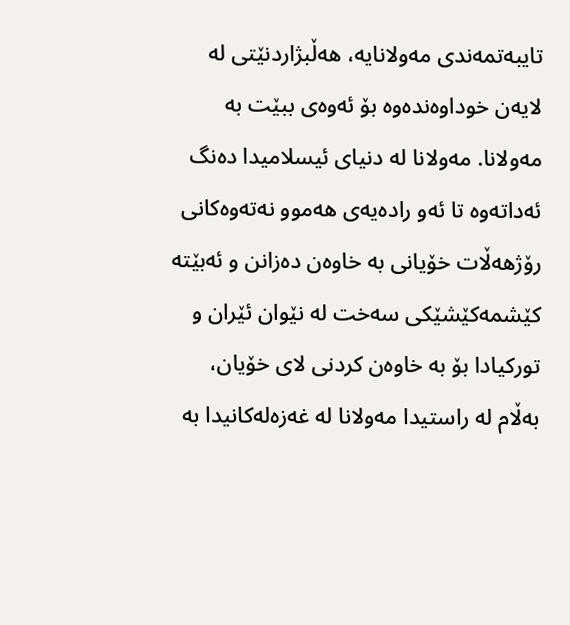تایبه‌تمه‌ندی‌ مه‌ولانایه‌، هه‌ڵبژاردنێتی‌ له‌ لایه‌ن خوداوه‌نده‌وه‌ بۆ ئه‌وه‌ی‌ ببێت به‌ مه‌ولانا. مه‌ولانا له‌ دنیای‌ ئیسلامیدا ده‌نگ ئه‌داته‌وه‌ تا ئه‌و راده‌یه‌ی‌ هه‌موو نه‌ته‌وه‌كانی‌ رۆژهه‌ڵات خۆیانی‌ به‌ خاوه‌ن ده‌زانن و ئه‌بێته‌ كێشمه‌كێشێكی‌ سه‌خت له‌ نێوان ئێران و توركیادا بۆ به‌ خاوه‌ن كردنی‌ لای‌ خۆیان، به‌ڵام له‌ راستیدا مه‌ولانا له‌ غه‌زه‌له‌كانیدا به‌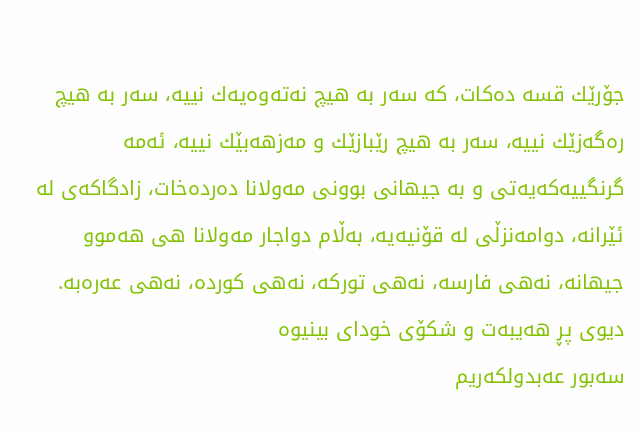جۆرێك قسه‌ ده‌كات، كه‌ سه‌ر به‌ هیچ نه‌ته‌وه‌یه‌ك نییه‌، سه‌ر به‌ هیچ ره‌گه‌زێك نییه‌، سه‌ر به‌ هیچ رێبازێك و مه‌زهه‌بێك نییه‌، ئه‌مه‌ گرنگییه‌كه‌یه‌تی‌ و به‌ جیهانی‌ بوونی‌ مه‌ولانا ده‌رده‌خات، زادگاكه‌ی‌ له‌ ئێرانه‌، دوامه‌نزڵی‌ له‌ قۆنیه‌یه‌، به‌ڵام دواجار مه‌ولانا هی‌ هه‌موو جیهانه‌، نه‌هی‌ فارسه‌، نه‌هی‌ توركه‌، نه‌هی‌ كورده‌، نه‌هی‌ عه‌ره‌به‌.
دیوی‌ پڕ هه‌یبه‌ت و شكۆی‌ خودای‌ بینیوه‌
سه‌بور عه‌بدولكه‌ریم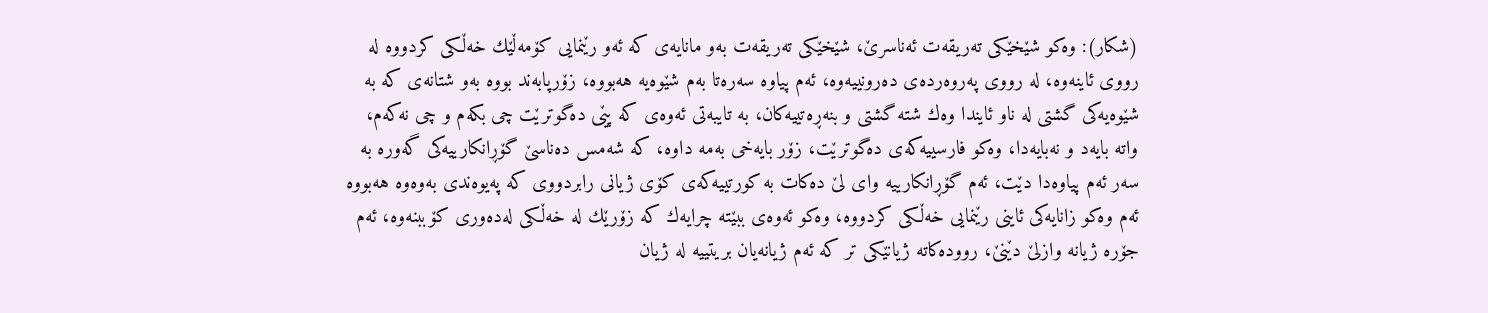(شكار): وه‌كو شێخێكی‌ ته‌ریقه‌ت ئه‌ناسرێ‌، شێخێكی‌ ته‌ریقه‌ت به‌و مانایه‌ی‌ كه‌ ئه‌و رێنمایی‌ كۆمه‌ڵێك خه‌ڵكی‌ كردووه‌ له‌ رووی‌ ئاینه‌وه‌، له‌ رووی‌ په‌روه‌رده‌ی‌ ده‌رونییه‌وه‌، ئه‌م پیاوه‌ سه‌ره‌تا به‌م شێوه‌یه‌ هه‌بووه‌، زۆرپابه‌ند بووه‌ به‌و شتانه‌ی‌ كه‌ به‌ شێوه‌یه‌كی‌ گشتی‌ له‌ ناو ئایندا وه‌ك شته‌ گشتی‌ و بنه‌ڕه‌تییه‌كان، به‌ تایبه‌تی‌ ئه‌وه‌ی‌ كه‌ پێی ده‌گوترێت چی بكه‌م و چی‌ نه‌كه‌م، واته‌ بایه‌د و نه‌بایه‌دا، وه‌كو فارسییه‌كه‌ی‌ ده‌گوترێت، زۆر بایه‌خی‌ به‌مه‌ داوه‌، كه‌ شه‌مس ده‌ناسێ‌ گۆڕانكارییه‌كی‌ گه‌وره‌ به‌ سه‌ر ئه‌م پیاوه‌دا دێت، ئه‌م گۆڕانكارییه‌ وای‌ لێ‌ ده‌كات به‌ كورتییه‌كه‌ی‌ كۆی‌ ژیانی‌ رابردووی‌ كه‌ په‌یوه‌ندی‌ به‌وه‌وه‌ هه‌بووه‌ ئه‌م وه‌كو زانایه‌كی‌ ئاینی‌ رێنمایی‌ خه‌ڵكی‌ كردووه‌، وه‌كو ئه‌وه‌ی‌ ببێته‌ چرایه‌ك كه‌ زۆرێك له‌ خه‌ڵكی‌ له‌ده‌وری‌ كۆببنه‌وه‌، ئه‌م جۆره‌ ژیانه‌ وازلێ‌ دێنێ‌، رووده‌كاته‌ ژیانێكی‌ تر كه‌ ئه‌م ژیانه‌یان بریتییه‌ له‌ ژیان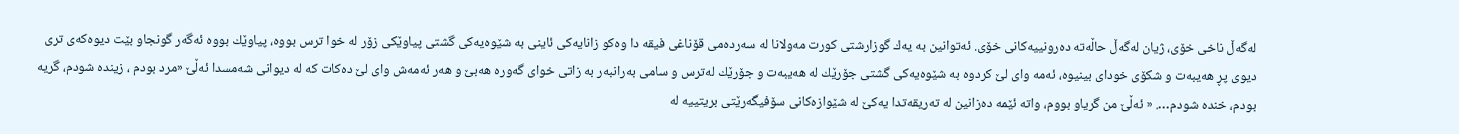له‌گه‌ڵ ناخی‌ خۆی‌، ژیان له‌گه‌ڵ حاڵه‌ته‌ ده‌رونییه‌كانی‌ خۆی‌. ئه‌توانین به‌ یه‌ك گوزارشتی‌ كورت مه‌ولانا له‌ سه‌رده‌می‌ قۆناغی‌ فیقه دا وه‌كو زانایه‌كی‌ ئاینی‌ به‌ شێوه‌یه‌كی‌ گشتی‌ پیاوێكی‌ زۆر له‌ خوا ترس بووه‌، پیاوێك بووه‌ ئه‌گه‌ر گونجاو بێت دیوه‌كه‌ی‌ تری‌ دیوی‌ پڕ هه‌یبه‌ت و شكۆی‌ خودای‌ بینیوه‌، ئه‌مه‌ وای‌ لێ‌ كردوه‌ به‌ شێوه‌یه‌كی‌ گشتی‌ جۆرێك له‌ هه‌یبه‌ت و جۆرێك له‌ترس و سامی‌ به‌رانبه‌ر به‌ زاتی‌ خوای‌ گه‌وره‌ هه‌بێ‌ و هه‌ر ئه‌مه‌ش وای‌ لێ ده‌كات كه‌ له‌ دیوانی‌ شه‌مسدا ئه‌ڵێ‌ «مرد بودم ، زینده‌ شودم، گریه‌ بودم، خنده‌ شودم…. « ئه‌ڵێ‌ من گریاو بووم، واته‌ ئێمه‌ ده‌زانین له‌ ته‌ریقه‌تدا یه‌كێ‌ له‌ شێوازه‌كانی‌ سۆفیگه‌رێتی‌ بریتییه‌ له‌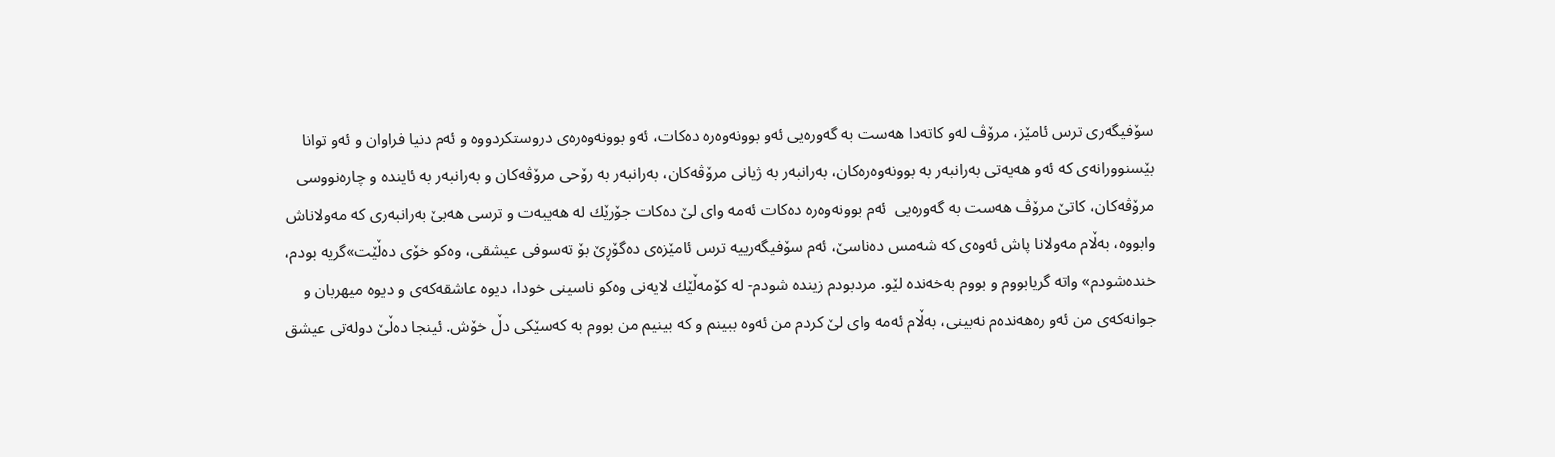سۆفیگه‌ری‌ ترس ئامێز، مرۆڤ له‌و كاته‌دا هه‌ست به‌ گه‌وره‌یی‌ ئه‌و بوونه‌وه‌ره‌ ده‌كات، ئه‌و بوونه‌وه‌ره‌ی‌ دروستكردووه‌ و ئه‌م دنیا فراوان و ئه‌و توانا بێسنوورانه‌ی‌ كه‌ ئه‌و هه‌یه‌تی‌ به‌رانبه‌ر به‌ بوونه‌وه‌ره‌كان، به‌رانبه‌ر به‌ ژیانی‌ مرۆڤه‌كان، به‌رانبه‌ر به‌ رۆحی‌ مرۆڤه‌كان و به‌رانبه‌ر به‌ ئاینده‌ و چاره‌نووسی‌ مرۆڤه‌كان، كاتێ‌ مرۆڤ هه‌ست به‌ گه‌وره‌یی‌  ئه‌م بوونه‌وه‌ره‌ ده‌كات ئه‌مه‌ وای‌ لێ‌ ده‌كات جۆرێك له‌ هه‌یبه‌ت و ترسی‌ هه‌بێ‌ به‌رانبه‌ری‌ كه‌ مه‌ولاناش وابووه‌، به‌ڵام مه‌ولانا پاش ئه‌وه‌ی‌ كه‌ شه‌مس ده‌ناسێ‌، ئه‌م سۆفیگه‌رییه‌ ترس ئامێزه‌ی‌ ده‌گۆڕێ‌ بۆ ته‌سوفی‌ عیشقی‌، وه‌كو خۆی‌ ده‌ڵێت»گریه‌ بودم، خنده‌شودم» واته‌ گریابووم و بووم به‌خه‌نده‌ لێو. مردبودم زینده‌ شودم- له‌ كۆمه‌ڵێك لایه‌نی‌ وه‌كو ناسینی‌ خودا، دیوه‌ عاشقه‌كه‌ی‌ و دیوه‌ میهربان و جوانه‌كه‌ی‌ من ئه‌و ره‌هه‌نده‌م نه‌بینی‌، به‌ڵام ئه‌مه‌ وای‌ لێ‌ كردم من ئه‌وه‌ ببینم و كه‌ بینیم من بووم به‌ كه‌سێكی‌ دڵ خۆش. ئینجا ده‌ڵێ‌ دوله‌تی‌ عیشق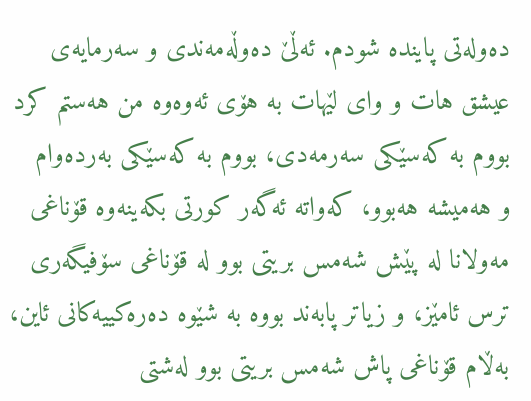ده‌وله‌تی‌ پاینده‌ شودم. ئه‌ڵێ‌ ده‌وڵه‌مه‌ندی‌ و سه‌رمایه‌ی‌ عیشق هات و وای‌ لێهات به‌ هۆی‌ ئه‌وه‌وه‌ من هه‌ستم كرد بووم به‌ كه‌سێكی‌ سه‌رمه‌دی‌، بووم به‌ كه‌سێكی‌ به‌رده‌وام و هه‌میشه‌ هه‌بوو، كه‌واته‌ ئه‌گه‌ر كورتی‌ بكه‌ینه‌وه‌ قۆناغی‌ مه‌ولانا له‌ پێش شه‌مس بریتی‌ بوو له‌ قۆناغی‌ سۆفیگه‌ری‌ ترس ئامێز، و زیاتر پابه‌ند بووه‌ به‌ شێوه‌ ده‌ره‌كییه‌كانی‌ ئاین، به‌ڵام قۆناغی‌ پاش شه‌مس بریتی‌ بوو له‌شتی‌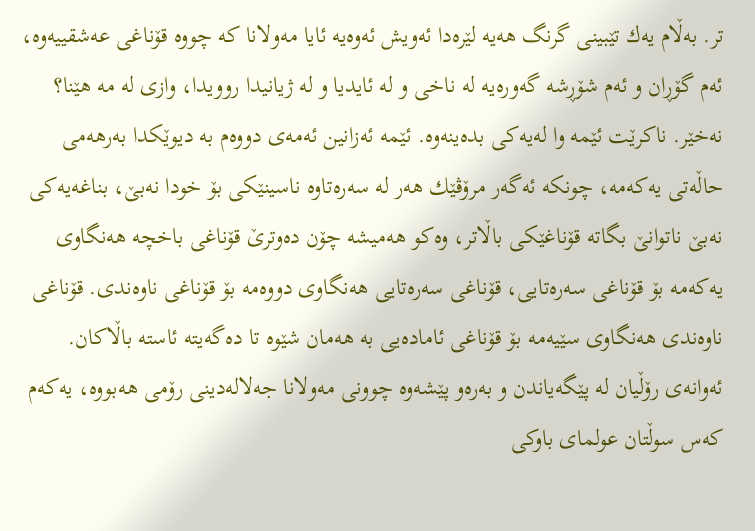تر. به‌ڵام یه‌ك تێبینی‌ گرنگ هه‌یه‌ لێره‌دا ئه‌ویش ئه‌وه‌یه‌ ئایا مه‌ولانا كه‌ چووه‌ قۆناغی‌ عه‌شقییه‌وه‌، ئه‌م گۆڕان و ئه‌م شۆڕشه‌ گه‌وره‌یه‌ له‌ ناخی‌ و له‌ ئایدیا و له‌ ژیانیدا روویدا، وازی‌ له‌ مه‌ هێنا؟ نه‌خێر. ناكرێت ئێمه‌ وا له‌یه‌كی‌ بده‌ینه‌وه‌. ئێمه‌ ئه‌زانین ئه‌مه‌ی‌ دووه‌م به‌ دیوێكدا به‌رهه‌می‌ حاڵه‌تی‌ یه‌كه‌مه‌، چونكه‌ ئه‌گه‌ر مرۆڤێك هه‌ر له‌ سه‌ره‌تاوه‌ ناسینێكی‌ بۆ خودا نه‌بێ‌، بناغه‌یه‌كی‌ نه‌بێ‌ ناتوانێ‌ بگاته‌ قۆناغێكی‌ باڵاتر، وه‌كو هه‌میشه‌ چۆن ده‌وترێ‌ قۆناغی‌ باخچه‌ هه‌نگاوی‌ یه‌كه‌مه‌ بۆ قۆناغی‌ سه‌ره‌تایی، قۆناغی‌ سه‌ره‌تایی‌ هه‌نگاوی‌ دووه‌مه‌ بۆ قۆناغی‌ ناوه‌ندی‌. قۆناغی‌ ناوه‌ندی‌ هه‌نگاوی‌ سێیه‌مه‌ بۆ قۆناغی‌ ئاماده‌یی‌ به‌ هه‌مان شێوه‌ تا ده‌گه‌یته‌ ئاسته‌ باڵاكان.
ئه‌وانه‌ی‌ رۆڵیان له‌ پێگه‌یاندن و به‌ره‌و پێشه‌وه‌ چوونی‌ مه‌ولانا جه‌لاله‌دینی‌ رۆمی‌ هه‌بووه‌، یه‌كه‌م كه‌س سوڵتان عولمای‌ باوكی‌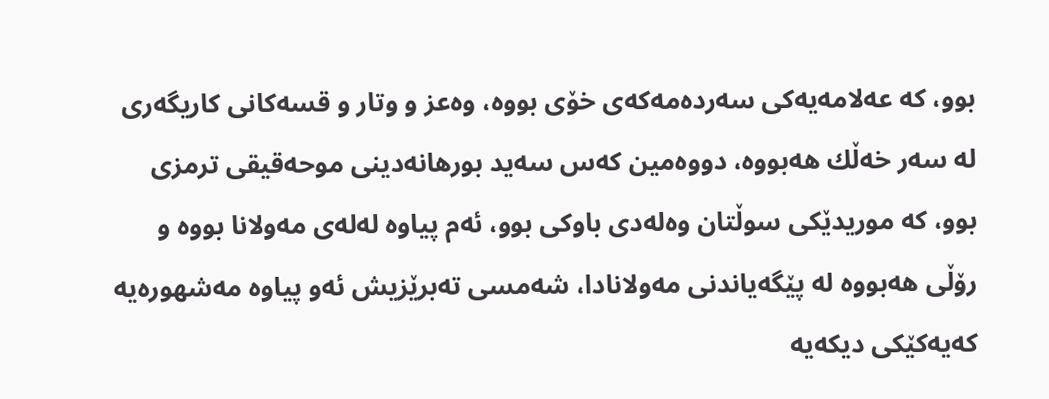بوو، كه‌ عه‌لامه‌یه‌كی‌ سه‌رده‌مه‌كه‌ی‌ خۆی‌ بووه‌، وه‌عز و وتار و قسه‌كانی‌ كاریگه‌ری‌ له‌ سه‌ر خه‌ڵك هه‌بووه‌، دووه‌مین كه‌س سه‌ید بورهانه‌دینی‌ موحه‌قیقی‌ ترمزی‌ بوو، كه‌ موریدێكی‌ سوڵتان وه‌له‌دی‌ باوكی‌ بوو، ئه‌م پیاوه‌ له‌له‌ی‌ مه‌ولانا بووه‌ و رۆڵی‌ هه‌بووه‌ له‌ پێگه‌یاندنی‌ مه‌ولانادا، شه‌مسی‌ ته‌برێزیش ئه‌و پیاوه‌ مه‌شهوره‌یه‌ كه‌یه‌كێكی‌ دیكه‌یه‌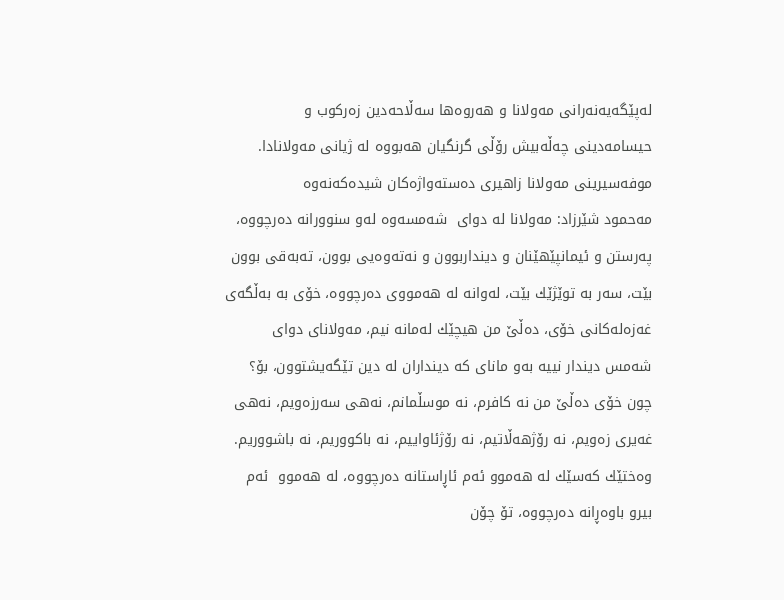له‌پێگه‌یه‌نه‌رانی‌ مه‌ولانا و هه‌روه‌ها سه‌ڵاحه‌دین زه‌ركوب و حیسامه‌دینی‌ چه‌ڵه‌بیش رۆڵی‌ گرنگیان هه‌بووه‌ له‌ ژیانی‌ مه‌ولانادا.
موفه‌سیرینی‌ مه‌ولانا زاهیری‌ ده‌سته‌واژه‌كان شیده‌كه‌نه‌وه‌
مه‌حمود شێرزاد: مه‌ولانا له‌ دوای‌  شه‌مسه‌وه‌ له‌و سنوورانه‌ ده‌رچووه‌، په‌رستن و ئیمانپێهێنان و دینداربوون و نه‌ته‌وه‌یی‌ بوون، ته‌به‌قی‌ بوون بێت، سه‌ر به‌ توێژێك بێت، له‌وانه‌ له‌ هه‌مووی‌ ده‌رچووه‌، خۆی‌ به‌ به‌ڵگه‌ی‌ غه‌زه‌له‌كانی‌ خۆی‌، ده‌ڵێ‌ من هیچێك له‌مانه‌ نیم، مه‌ولانای‌ دوای‌ شه‌مس دیندار نییه‌ به‌و مانای‌ كه‌ دینداران له‌ دین تێگه‌یشتوون، بۆ؟ چون خۆی‌ ده‌ڵێ‌ من نه‌ كافرم، نه‌ موسڵمانم، نه‌هی‌ سه‌رزه‌ویم، نه‌هی‌ غه‌یری‌ زه‌ویم، نه‌ رۆژهه‌ڵاتیم، نه‌ رۆژئاواییم، نه‌ باكووریم، نه‌ باشووریم. وه‌ختێك كه‌سێك له‌ هه‌موو ئه‌م ئاڕاستانه‌ ده‌رچووه‌، له‌ هه‌موو  ئه‌م بیرو باوه‌ڕانه‌ ده‌رچووه‌، تۆ چۆن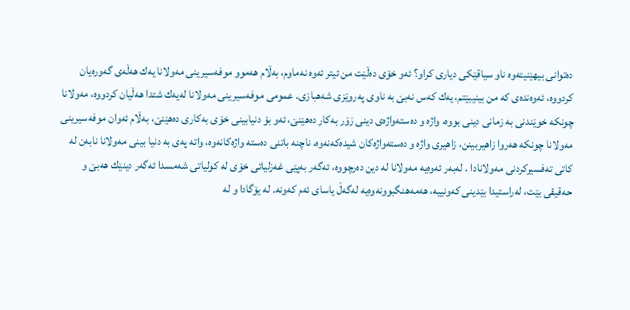ده‌توانی‌ بیهێنیته‌وه‌ ناو سیاقێكی‌ دیاری‌ كراو؟ ئه‌و خۆی‌ ده‌ڵێت من ئیتر ئه‌وه‌ نه‌ماوم، به‌ڵام هه‌موو موفه‌سیرینی‌ مه‌ولانا یه‌ك هه‌ڵه‌ی‌ گه‌وره‌یان كردووه‌، ئه‌وه‌نده‌ی‌ كه‌ من بینیبێتم، یه‌ك كه‌س نه‌بێ‌ به‌ ناوی‌ په‌روێزی‌ شه‌هبازی‌. عمومی‌ موفه‌سیرینی‌ مه‌ولانا له‌یه‌ك شتدا هه‌ڵیان كردووه‌، مه‌ولانا چونكه‌ خوێندنی‌ به‌ زمانی‌ دینی‌ بووه‌، واژه‌ و ده‌سته‌واژه‌ی‌ دینی‌ زۆر به‌كار ده‌هێنێ‌، ئه‌و بۆ دنیابینی‌ خۆی‌ به‌كاری‌ ده‌هێنێ‌، به‌ڵام ئه‌وان موفه‌سیرینی‌ مه‌ولانا چونكه‌ هه‌روا زاهیربینن، زاهیری‌ واژه‌ و ده‌سته‌واژه‌كان شیده‌كه‌نه‌وه‌، ناچنه‌ باتنی‌ ده‌سته‌ واژه‌كانه‌وه‌، واته‌ په‌ی‌ به‌ دنیا بینی‌ مه‌ولانا نابه‌ن له‌ كاتی‌ ته‌فسیركردنی‌ مه‌ولانادا . له‌به‌ر ئه‌وه‌یه‌ مه‌ولانا له‌ دین ده‌رچووه‌، ئه‌گه‌ر به‌پێی‌ غه‌زلیاتی‌ خۆی‌ له‌ كولیاتی‌ شه‌مسدا ئه‌گه‌ر دینێك هه‌بێ‌ و حه‌قیقی‌ بێت، له‌راستیدا بێدینی‌ كه‌ونییه‌، هه‌مه‌هنگبوونه‌وه‌یه‌ له‌گه‌ڵ یاسای‌ ئه‌م كه‌ونه‌. له‌ یۆگادا و له‌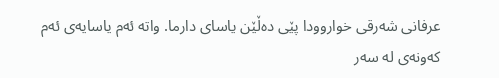عرفانی‌ شه‌رقی‌ خواروودا پێی‌ ده‌ڵێن یاسای‌ دارما. واته‌ ئه‌م یاسایه‌ی‌ ئه‌م كه‌ونه‌ی‌ له‌ سه‌ر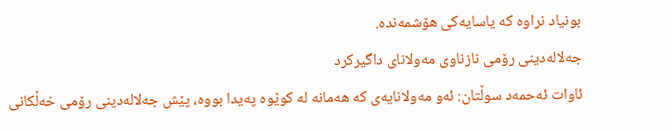بونیاد نراوه‌ كه‌ یاسایه‌كی‌ هۆشمه‌نده‌.
جه‌لاله‌دینی‌ رۆمی‌ نازناوی‌ مه‌ولانای‌ داگیركرد
ئاوات ئه‌حمه‌د سوڵتان: ئه‌و مه‌ولانایه‌ی‌ كه‌ هه‌مانه‌ له‌ كوێوه‌ په‌یدا بووه‌، پێش جه‌لاله‌دینی‌ رۆمی‌ خه‌ڵكانی‌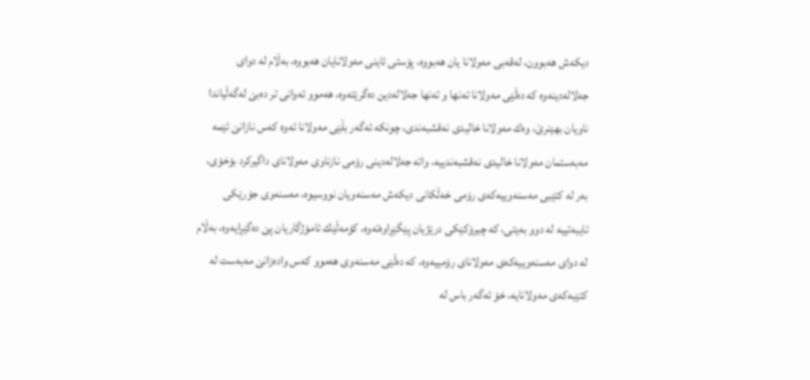دیكه‌ش هه‌بوون، له‌قه‌بی‌ مه‌ولانا یان هه‌بووه‌، پۆستی‌ ئاینی‌ مه‌ولانایان هه‌بووه‌، به‌ڵام له‌ دوای‌ جه‌لاله‌دینه‌وه‌ كه‌ ده‌ڵێی مه‌ولانا ته‌نها و ته‌نها جه‌لاله‌دین ده‌گرێته‌وه‌، هه‌موو ئه‌وانی‌ تر ده‌بێ‌ له‌گه‌ڵیاندا ناویان بهێنرێ‌، وه‌ك مه‌ولانا خالیدی‌ نه‌قشبه‌ندی‌، چونكه‌ ئه‌گه‌ر بڵێی‌ مه‌ولانا ئه‌وه‌ كه‌س نازانێ‌ ئێمه‌ مه‌به‌ستمان مه‌ولانا خالیدی‌ نه‌قشبه‌ندییه‌، واته‌ جه‌لاله‌دینی‌ رۆمی‌ نازناوی‌ مه‌ولانای‌ داگیركرد بۆخۆی‌، به‌ر له‌ كتێبی‌ مه‌سنه‌وییه‌كه‌ی‌ رۆمی‌ خه‌ڵكانی‌ دیكه‌ش مه‌سنه‌ویان نووسیوه‌، مه‌سنه‌وی‌ جۆرێكی‌ تایبه‌تییه‌ له‌ دوو به‌یتی‌، كه‌ چیرۆكێكی‌ درێژیان پێگێڕاوه‌ته‌وه‌، كۆمه‌ڵێك ئامۆژگاریان پێ‌ ده‌گێڕایه‌وه‌، به‌ڵام له‌ دوای‌ مه‌سنه‌وییه‌كه‌ی‌ مه‌ولانای‌ رۆمییه‌وه‌، كه‌ ده‌ڵێی‌ مه‌سنه‌وی‌ هه‌موو كه‌س واده‌زانێ‌ مه‌به‌ست له‌ كتێبه‌كه‌ی‌ مه‌ولانایه‌، خۆ ئه‌گه‌ر باس له‌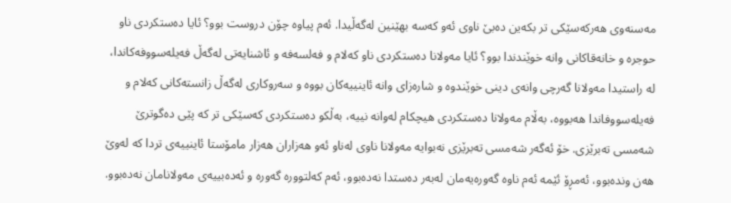مه‌سنه‌وی‌ هه‌ركه‌سێكی‌ تر بكه‌ین ده‌بێ‌ ناوی‌ ئه‌و كه‌سه‌ بهێنین له‌گه‌ڵیدا. ئه‌م پیاوه‌ چۆن دروست بوو؟ ئایا ده‌ستكردی‌ ناو حوجره‌ و خانه‌قاكانی‌ وانه‌ خوێندندا بوو؟ ئایا مه‌ولانا ده‌ستكردی‌ ناو كه‌لام و فه‌لسه‌فه‌ و ئاشنایه‌تی‌ له‌گه‌ڵ فه‌یله‌سووفه‌كاندا، له‌ راستیدا مه‌ولانا گه‌رچی‌ وانه‌ی‌ دینی‌ خوێندوه‌ و شاره‌زای‌ وانه‌ ئاینییه‌كان بووه‌ و سه‌روكاری‌ له‌گه‌ڵ زانسته‌كانی‌ كه‌لام و فه‌یله‌سووفاندا هه‌بووه‌، به‌ڵام مه‌ولانا ده‌ستكردی‌ هیچكام له‌وانه‌ نییه‌، به‌ڵكو ده‌ستكردی‌ كه‌سێكی‌ تر كه‌ پێی‌ ده‌گوترێ‌ شه‌مسی‌ ته‌برێزی‌. خۆ ئه‌گه‌ر شه‌مسی‌ ته‌برێزی‌ نه‌بوایه‌ مه‌ولانا ناوی‌ له‌ناو ئه‌و هه‌زاران هه‌زار مامۆستا ئاینییه‌ی‌ تردا كه‌ له‌وێ‌ هه‌ن ونده‌بوو، ئه‌مڕۆ ئێمه‌ ئه‌م ناوه‌ گه‌وره‌یه‌مان له‌به‌ر ده‌ستدا نه‌ده‌بوو، ئه‌م كه‌لتووره‌ گه‌وره‌ و ئه‌ده‌بییه‌ی‌ مه‌ولانامان نه‌ده‌بوو.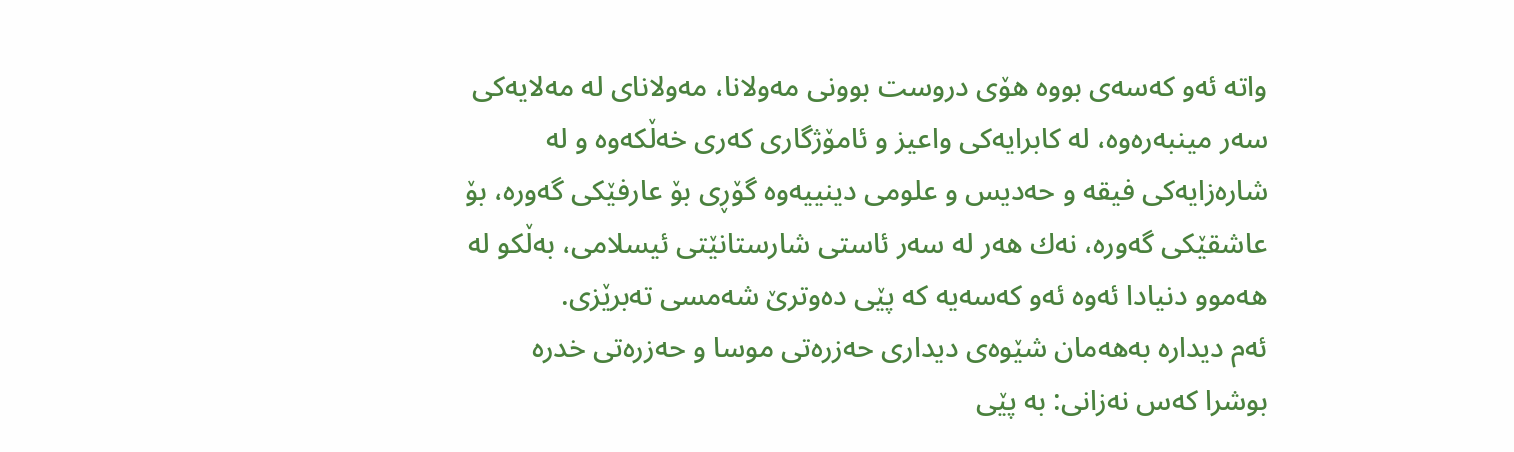واته‌ ئه‌و كه‌سه‌ی‌ بووه‌ هۆی‌ دروست بوونی‌ مه‌ولانا، مه‌ولانای‌ له‌ مه‌لایه‌كی‌ سه‌ر مینبه‌ره‌وه‌، له‌ كابرایه‌كی‌ واعیز و ئامۆژگاری‌ كه‌ری‌ خه‌ڵكه‌وه‌ و له‌ شاره‌زایه‌كی‌ فیقه و حه‌دیس و علومی‌ دینییه‌وه‌ گۆڕی‌ بۆ عارفێكی‌ گه‌وره‌، بۆ عاشقێكی‌ گه‌وره‌، نه‌ك هه‌ر له‌ سه‌ر ئاستی‌ شارستانێتی‌ ئیسلامی‌، به‌ڵكو له‌ هه‌موو دنیادا ئه‌وه‌ ئه‌و كه‌سه‌یه‌ كه‌ پێی‌ ده‌وترێ‌ شه‌مسی‌ ته‌برێزی‌.
ئه‌م دیداره‌ به‌هه‌مان شێوه‌ی‌ دیداری‌ حه‌زره‌تی‌ موسا و حه‌زره‌تی‌ خدره‌
بوشرا كه‌س نه‌زانی‌: به‌ پێی‌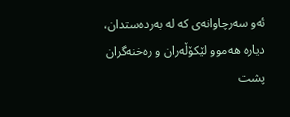ئه‌و سه‌رچاوانه‌ی‌ كه‌ له‌ به‌رده‌ستدان، دیاره‌ هه‌موو لێكۆڵه‌ران و ره‌خنه‌گران پشت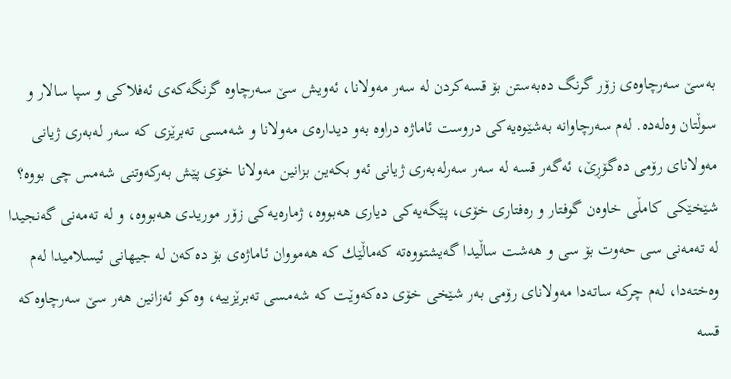به‌سێ‌ سه‌رچاوه‌ی‌ زۆر گرنگ ده‌به‌ستن بۆ قسه‌كردن له‌ سه‌ر مه‌ولانا، ئه‌ویش سێ‌ سه‌رچاوه‌ گرنگه‌كه‌ی‌ ئه‌فلاكی‌ و سپا سالار و سوڵتان وه‌له‌ده‌. له‌م سه‌رچاوانه‌ به‌شێوه‌یه‌كی‌ دروست ئاماژه‌ دراوه‌ به‌و دیداره‌ی‌ مه‌ولانا و شه‌مسی‌ ته‌برێزی‌ كه‌ سه‌ر له‌به‌ری‌ ژیانی‌ مه‌ولانای‌ رۆمی‌ ده‌گۆڕێ‌، ئه‌گه‌ر قسه‌ له‌ سه‌ر سه‌رله‌به‌ری‌ ژیانی‌ ئه‌و بكه‌ین بزانین مه‌ولانا خۆی‌ پێش به‌ركه‌وتنی‌ شه‌مس چی بووه‌؟ شێخێكی‌ كامڵی‌ خاوه‌ن گوفتار و ره‌فتاری‌ خۆی‌، پێگه‌یه‌كی‌ دیاری‌ هه‌بووه‌، ژماره‌یه‌كی‌ زۆر موریدی‌ هه‌بووه‌، و له‌ ته‌مه‌نی‌ گه‌نجیدا له‌ ته‌مه‌نی‌ سی‌ حه‌وت بۆ سی‌ و هه‌شت ساڵیدا گه‌یشتووه‌ته‌ كه‌ماڵێك كه‌ هه‌مووان ئاماژه‌ی‌ بۆ ده‌كه‌ن له‌ جیهانی‌ ئیسلامیدا له‌م وه‌خته‌دا، له‌م چركه‌ ساته‌دا مه‌ولانای‌ رۆمی‌ به‌ر شێخی‌ خۆی‌ ده‌كه‌وێت كه‌ شه‌مسی‌ ته‌برێزییه‌، وه‌كو ئه‌زانین هه‌ر سێ‌ سه‌رچاوه‌كه‌ قسه‌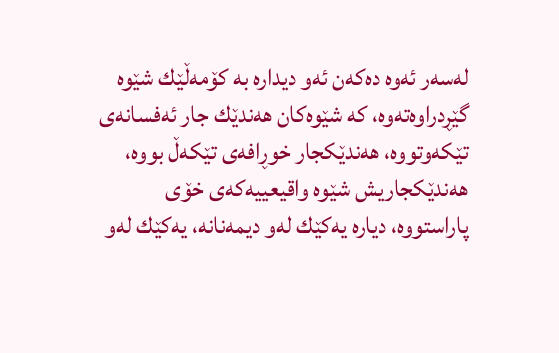له‌سه‌ر ئه‌وه‌ ده‌كه‌ن ئه‌و دیداره‌ به‌ كۆمه‌ڵێك شێوه‌ گێڕدراوه‌ته‌وه‌، كه‌ شێوه‌كان هه‌ندێك جار ئه‌فسانه‌ی‌ تێكه‌وتووه‌، هه‌ندێكجار خوڕافه‌ی‌ تێكه‌ڵ بووه‌، هه‌ندێكجاریش شێوه‌ واقیعییه‌كه‌ی‌ خۆی‌ پاراستووه‌، دیاره‌ یه‌كێك له‌و دیمه‌نانه‌، یه‌كێك له‌و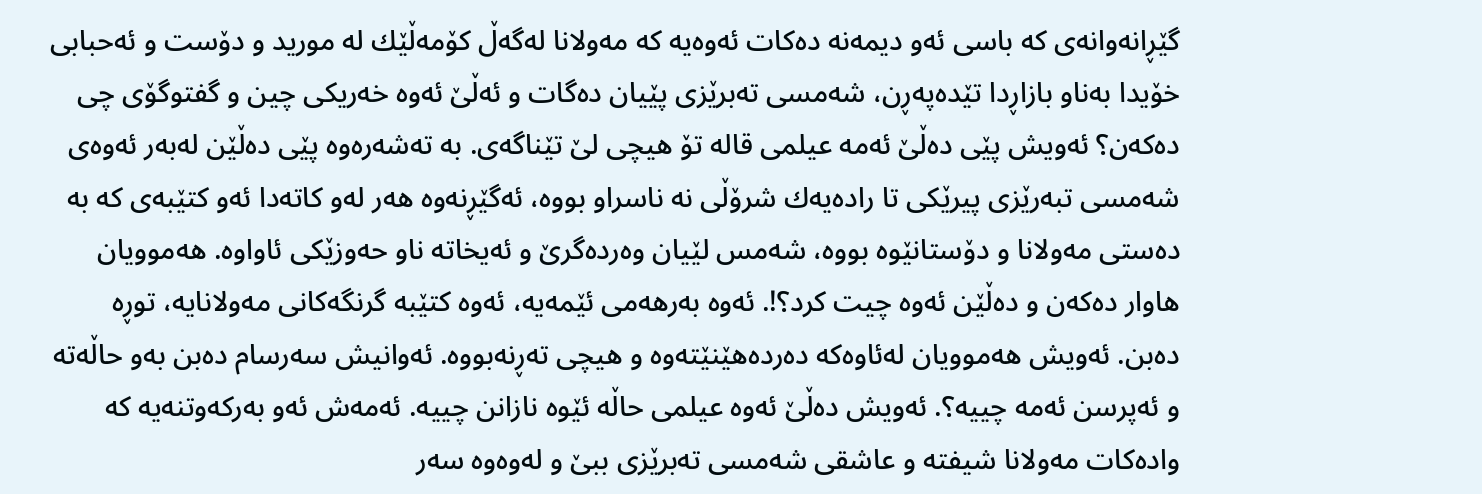گێڕانه‌وانه‌ی‌ كه‌ باسی‌ ئه‌و دیمه‌نه‌ ده‌كات ئه‌وه‌یه‌ كه‌ مه‌ولانا له‌گه‌ڵ كۆمه‌ڵێك له‌ مورید و دۆست و ئه‌حبابی‌ خۆیدا به‌ناو بازاڕدا تێده‌په‌ڕن، شه‌مسی‌ ته‌برێزی‌ پێیان ده‌گات و ئه‌ڵێ ئه‌وه‌ خه‌ریكی‌ چین و گفتوگۆی‌ چی‌ ده‌كه‌ن؟ ئه‌ویش پێی ده‌ڵێ‌ ئه‌مه‌ عیلمی‌ قاله‌ تۆ هیچی‌ لێ‌ تێناگه‌ی‌. به‌ ته‌شه‌ره‌وه‌ پێی‌ ده‌ڵێن له‌به‌ر ئه‌وه‌ی‌ شه‌مسی‌ تبه‌رێزی‌ پیرێكی‌ تا راده‌یه‌ك شرۆڵی‌ نه‌ ناسراو بووه‌، ئه‌گێڕنه‌وه‌ هه‌ر له‌و كاته‌دا ئه‌و كتێبه‌ی‌ كه‌ به‌ ده‌ستی‌ مه‌ولانا و دۆستانێوه‌ بووه‌، شه‌مس لێیان وه‌رده‌گرێ‌ و ئه‌یخاته‌ ناو حه‌وزێكی‌ ئاواوه‌. هه‌موویان هاوار ده‌كه‌ن و ده‌ڵێن ئه‌وه‌ چیت كرد؟!. ئه‌وه‌ به‌رهه‌می‌ ئێمه‌یه‌، ئه‌وه‌ كتێبه‌ گرنگه‌كانی‌ مه‌ولانایه‌، توڕه‌ ده‌بن. ئه‌ویش هه‌موویان له‌ئاوه‌كه‌ ده‌رده‌هێنێته‌وه‌ و هیچی‌ ته‌ڕنه‌بووه‌. ئه‌وانیش سه‌رسام ده‌بن به‌و حاڵه‌ته‌ و ئه‌پرسن ئه‌مه‌ چییه‌؟. ئه‌ویش ده‌ڵێ ئه‌وه‌ عیلمی‌ حاڵه‌ ئێوه‌ نازانن چییه‌. ئه‌مه‌ش ئه‌و به‌ركه‌وتنه‌یه‌ كه‌ واده‌كات مه‌ولانا شیفته‌ و عاشقی‌ شه‌مسی‌ ته‌برێزی‌ ببێ‌ و له‌وه‌وه‌ سه‌ر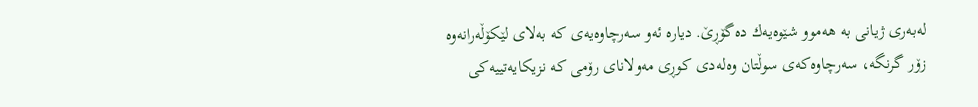له‌به‌ری‌ ژیانی‌ به‌ هه‌موو شێوه‌یه‌ك ده‌گۆڕێ‌. دیاره‌ ئه‌و سه‌رچاوه‌یه‌ی‌ كه‌ به‌لای‌ لێكۆڵه‌رانه‌وه‌ زۆر گرنگه‌، سه‌رچاوه‌كه‌ی‌ سوڵتان وه‌له‌دی‌ كوڕی‌ مه‌ولانای‌ رۆمی‌ كه‌ نزیكایه‌تییه‌كی‌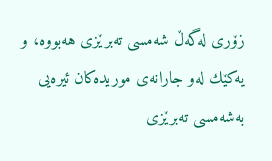زۆری‌ له‌گه‌ڵ شه‌مسی‌ ته‌برێزی‌ هه‌بووه‌، و یه‌كێك له‌و جارانه‌ی‌ موریده‌كان ئیره‌یی‌ به‌شه‌مسی‌ ته‌برێزی‌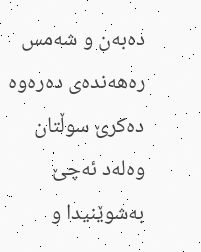ده‌به‌ن و شه‌مس ره‌هه‌نده‌ی‌ ده‌ره‌وه‌ ده‌كرێ‌ سوڵتان وه‌له‌د ئه‌چێ‌ به‌شوێنیدا و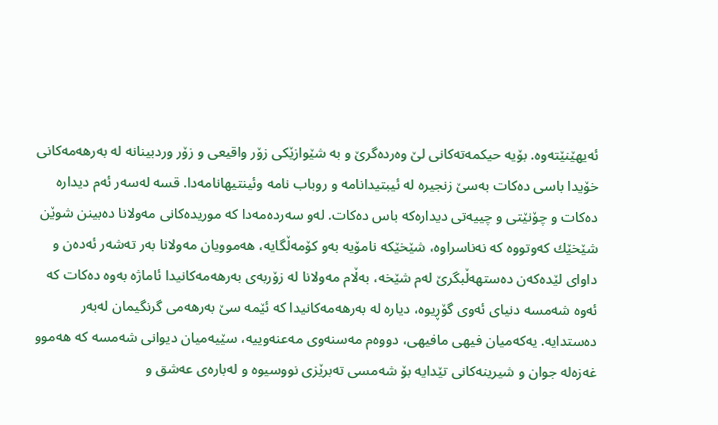ئه‌یهێنێته‌وه‌. بۆیه‌ حیكمه‌ته‌كانی‌ لێ‌ وه‌رده‌گرێ‌ و به‌ شێوازێكی‌ زۆر واقیعی‌ و زۆر وردبینانه‌ له‌ به‌رهه‌مه‌كانی‌ خۆیدا باسی‌ ده‌كات به‌سێ‌ زنجیره‌ له‌ ئیبتیدانامه‌ و روباب نامه‌ وئینتیهانامه‌دا. قسه‌ له‌سه‌ر ئه‌م دیداره‌ ده‌كات و چۆنێتی‌ و چییه‌تی‌ دیداره‌كه‌ باس ده‌كات. له‌و سه‌رده‌مه‌دا كه‌ موریده‌كانی‌ مه‌ولانا ده‌بینن شوێن شێخێك كه‌وتووه‌ كه‌ نه‌ناسراوه‌، شێخێكه‌ نامۆیه‌ به‌و كۆمه‌ڵگایه‌، هه‌موویان مه‌ولانا به‌ر ته‌شه‌ر ئه‌ده‌ن و داوای‌ لێده‌كه‌ن ده‌ستهه‌ڵبگرێ‌ له‌م شێخه‌، به‌ڵام مه‌ولانا له‌ زۆربه‌ی‌ به‌رهه‌مه‌كانیدا ئاماژه‌ به‌وه‌ ده‌كات كه‌ ئه‌وه‌ شه‌مسه‌ دنیای‌ ئه‌وی‌ گۆڕیوه‌، دیاره‌ له‌ به‌رهه‌مه‌كانیدا كه‌ ئێمه‌ سێ‌ به‌رهه‌می‌ گرنگیمان له‌به‌ر ده‌ستدایه‌. یه‌كه‌میان فیهی‌ مافیهی‌، دووه‌م مه‌سنه‌وی‌ مه‌عنه‌وییه‌، سێیه‌میان دیوانی‌ شه‌مسه‌ كه‌ هه‌موو غه‌زه‌له‌ جوان و شیرینه‌كانی‌ تێدایه‌ بۆ شه‌مسی‌ ته‌برێزی‌ نووسیوه‌ و له‌باره‌ی‌ عه‌شق و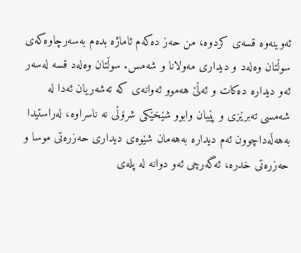ئه‌وینه‌وه‌ قسه‌ی‌ كردوه‌، من حه‌ز ده‌كه‌م ئاماژه‌ بده‌م به‌سه‌رچاوه‌كه‌ی‌ سوڵتان وه‌له‌د و دیداری‌ مه‌ولانا و شه‌مس. سوڵتان وه‌له‌د قسه‌ له‌سه‌ر ئه‌و دیداره‌ ده‌كات و ئه‌ڵێ‌ هه‌موو ئه‌وانه‌ی‌ كه‌ ته‌شه‌ریان ئه‌دا له‌ شه‌مسی‌ ته‌برێزی‌ و پێیان وابوو شێخێكی‌ شرۆڵی‌ نه‌ ناسراوه‌، له‌راستیدا به‌هه‌ڵه‌داچوون ئه‌م دیداره‌ به‌هه‌مان شێوه‌ی‌ دیداری‌ حه‌زره‌تی‌ موسا و حه‌زره‌تی‌ خدره‌، ئه‌گه‌رچی‌ ئه‌و دوانه‌ له‌ پله‌ی‌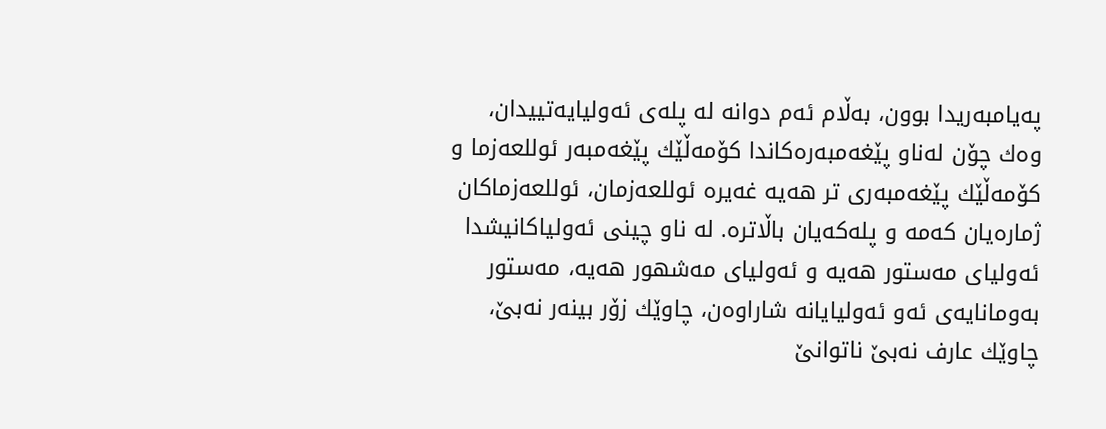په‌یامبه‌ریدا بوون، به‌ڵام ئه‌م دوانه‌ له‌ پله‌ی‌ ئه‌ولیایه‌تییدان، وه‌ك چۆن له‌ناو پێغه‌مبه‌ره‌كاندا كۆمه‌ڵێك پێغه‌مبه‌ر ئوللعه‌زما و كۆمه‌ڵێك پێغه‌مبه‌ری‌ تر هه‌یه‌ غه‌یره‌ ئوللعه‌زمان، ئوللعه‌زماكان ژماره‌یان كه‌مه‌ و پله‌كه‌یان باڵاتره‌. له‌ ناو چینی‌ ئه‌ولیاكانیشدا ئه‌ولیای‌ مه‌ستور هه‌یه‌ و ئه‌ولیای‌ مه‌شهور هه‌یه‌، مه‌ستور به‌ومانایه‌ی‌ ئه‌و ئه‌ولیایانه‌ شاراوه‌ن، چاوێك زۆر بینه‌ر نه‌بێ‌، چاوێك عارف نه‌بێ‌ ناتوانێ‌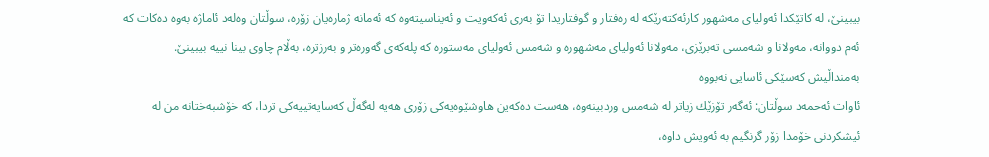بیبینێ‌، له‌ كاتێكدا ئه‌ولیای‌ مه‌شهور كارئه‌كته‌رێكه‌ له‌ ره‌فتار و گوفتاریدا تۆ به‌ری‌ ئه‌كه‌ویت و ئه‌یناسیته‌وه‌ كه‌ ئه‌مانه‌ ژماره‌یان زۆره‌، سوڵتان وه‌له‌د ئاماژه‌ به‌وه‌ ده‌كات كه‌ ئه‌م دووانه‌، مه‌ولانا و شه‌مسی‌ ته‌برێزی‌، مه‌ولانا ئه‌ولیای‌ مه‌شهوره‌ و شه‌مس ئه‌ولیای‌ مه‌ستوره‌ كه‌ پله‌كه‌ی‌ گه‌وره‌تر و به‌رزتره‌، به‌ڵام چاوی‌ بینا نییه‌ بیبینێ‌.
به‌منداڵیش كه‌سێكی‌ ئاسایی نه‌بووه‌
ئاوات ئه‌حمه‌د سوڵتان: ئه‌گه‌ر تۆزێك زیاتر له‌ شه‌مس وردبینه‌وه‌، هه‌ست ده‌كه‌ین هاوشێوه‌یه‌كی‌ زۆری‌ هه‌یه‌ له‌گه‌ڵ كه‌سایه‌تییه‌كی‌ تردا، كه‌ خۆشبه‌ختانه‌ من له‌ ئیشكردنی‌ خۆمدا زۆر گرنگیم به‌ ئه‌ویش داوه‌،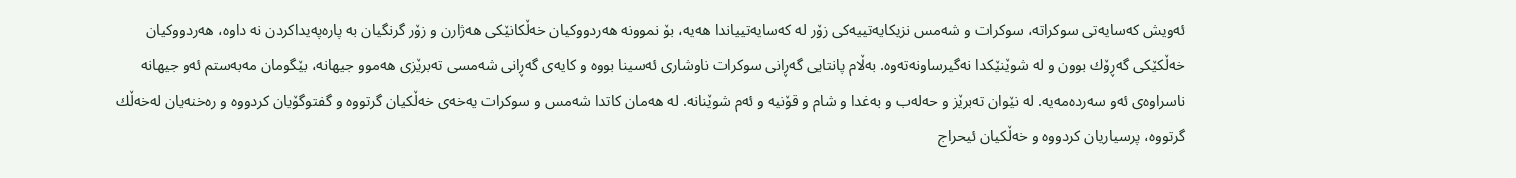ئه‌ویش كه‌سایه‌تی‌ سوكراته‌، سوكرات و شه‌مس نزیكایه‌تییه‌كی‌ زۆر له‌ كه‌سایه‌تییاندا هه‌یه‌، بۆ نموونه‌ هه‌ردووكیان خه‌ڵكانێكی‌ هه‌ژارن و زۆر گرنگیان به‌ پاره‌په‌یداكردن نه‌ داوه‌، هه‌ردووكیان خه‌ڵكێكی‌ گه‌ڕۆك بوون و له‌ شوێنێكدا نه‌گیرساونه‌ته‌وه‌. به‌ڵام پانتایی‌ گه‌ڕانی‌ سوكرات ناوشاری‌ ئه‌سینا بووه‌ و كایه‌ی‌ گه‌ڕانی‌ شه‌مسی‌ ته‌برێزی‌ هه‌موو جیهانه‌، بێگومان مه‌به‌ستم ئه‌و جیهانه‌ ناسراوه‌ی‌ ئه‌و سه‌رده‌مه‌یه‌. له‌ نێوان ته‌برێز و حه‌له‌ب و به‌غدا و شام و قۆنیه‌ و ئه‌م شوێنانه‌. له‌ هه‌مان كاتدا شه‌مس و سوكرات یه‌خه‌ی‌ خه‌ڵكیان گرتووه‌ و گفتوگۆیان كردووه‌ و ره‌خنه‌یان له‌خه‌ڵك گرتووه‌، پرسیاریان كردووه‌ و خه‌ڵكیان ئیحراج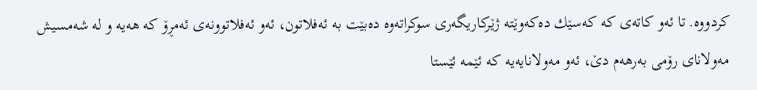كردووه‌. تا ئه‌و كاته‌ی‌ كه‌ كه‌سێك ده‌كه‌وێته‌ ژێركاریگه‌ری‌ سوكراته‌وه‌ ده‌بێت به‌ ئه‌فلاتون، ئه‌و ئه‌فلاتوونه‌ی‌ ئه‌مڕۆ كه‌ هه‌یه‌ و له‌ شه‌مسیش مه‌ولانای‌ رۆمی‌ به‌رهه‌م دێ‌، ئه‌و مه‌ولانایه‌یه‌ كه‌ ئێمه‌ ئێستا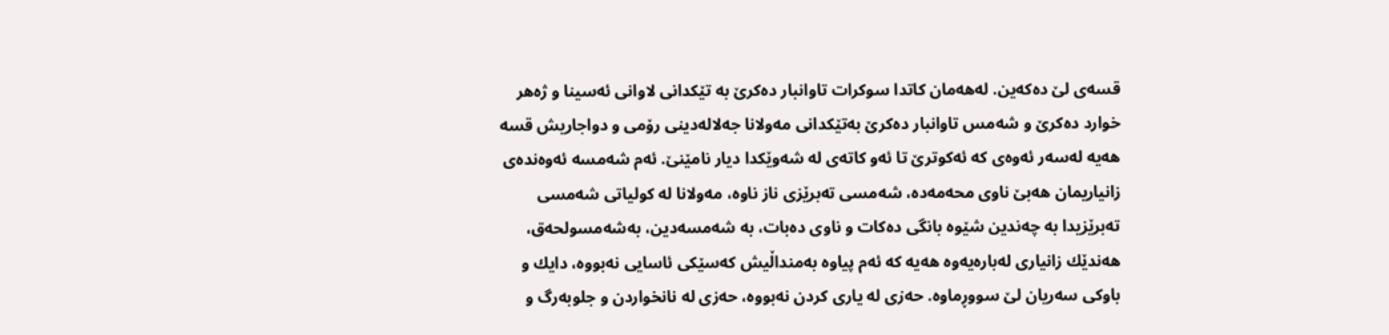قسه‌ی‌ لێ‌ ده‌كه‌ین. له‌هه‌مان كاتدا سوكرات تاوانبار ده‌كرێ‌ به‌ تێكدانی‌ لاوانی‌ ئه‌سینا و ژه‌هر خوارد ده‌كرێ‌ و شه‌مس تاوانبار ده‌كرێ‌ به‌تێكدانی‌ مه‌ولانا جه‌لاله‌دینی‌ رۆمی‌ و دواجاریش قسه‌ هه‌یه‌ له‌سه‌ر ئه‌وه‌ی‌ كه‌ ئه‌كوترێ‌ تا ئه‌و كاته‌ی‌ له‌ شه‌وێكدا دیار نامێنێ‌. ئه‌م شه‌مسه‌ ئه‌وه‌نده‌ی‌ زانیاریمان هه‌بێ‌ ناوی‌ محه‌مه‌ده‌، شه‌مسی‌ ته‌برێزی‌ ناز ناوه‌، مه‌ولانا له‌ كولیاتی‌ شه‌مسی‌ ته‌برێزیدا به‌ چه‌ندین شێوه‌ بانگی‌ ده‌كات و ناوی‌ ده‌بات، به‌ شه‌مسه‌دین، به‌شه‌مسولحه‌ق، هه‌ندێك زانیاری‌ له‌باره‌یه‌وه‌ هه‌یه‌ كه‌ ئه‌م پیاوه‌ به‌منداڵیش كه‌سێكی‌ ئاسایی نه‌بووه‌، دایك و باوكی‌ سه‌ریان لێ‌ سووڕماوه‌. حه‌زی‌ له‌ یاری‌ كردن نه‌بووه‌، حه‌زی‌ له‌ نانخواردن و جلوبه‌رگ و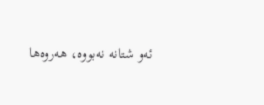ئه‌و شتانه‌ نه‌بووه‌، هه‌روه‌ها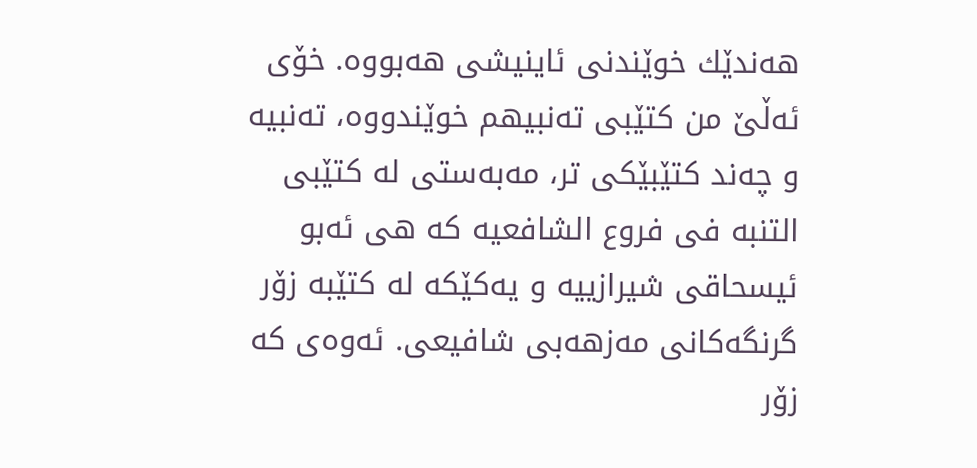هه‌ندێك خوێندنی‌ ئاینیشی‌ هه‌بووه‌. خۆی‌ ئه‌ڵێ‌ من كتێبی‌ ته‌نبیهم خوێندووه‌، ته‌نبیه و چه‌ند كتێبێكی‌ تر، مه‌به‌ستی‌ له‌ كتێبی‌ التنبه‌ فی‌ فروع الشافعیه‌ كه‌ هی‌ ئه‌بو ئیسحاقی‌ شیرازییه‌ و یه‌كێكه‌ له‌ كتێبه‌ زۆر گرنگه‌كانی‌ مه‌زهه‌بی‌ شافیعی‌. ئه‌وه‌ی‌ كه‌ زۆر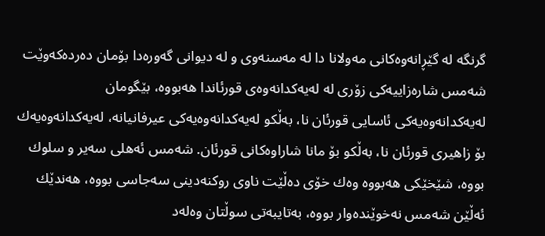گرنگه‌ له‌ گێڕانه‌وه‌كانی‌ مه‌ولانا دا له‌ مه‌سنه‌وی‌ و له‌ دیوانی‌ گه‌وره‌دا بۆمان ده‌رده‌كه‌وێت شه‌مس شاره‌زاییه‌كی‌ زۆری‌ له‌ له‌یه‌كدانه‌وه‌ی‌ قورئاندا هه‌بووه‌، بێگومان له‌یه‌كدانه‌وه‌یه‌كی‌ ئاسایی‌ قورئان نا، به‌ڵكو له‌یه‌كدانه‌وه‌یه‌كی‌ عیرفانیانه‌، له‌یه‌كدانه‌وه‌یه‌ك بۆ زاهیری‌ قورئان نا، به‌ڵكو بۆ مانا شاراوه‌كانی‌ قورئان. شه‌مس ئه‌هلی‌ سه‌یر و سلوك بووه‌، شێخێكی‌ هه‌بووه‌ وه‌ك خۆی‌ ده‌ڵێت ناوی‌ روكنه‌دینی‌ سه‌جاسی‌ بووه‌، هه‌ندێك ئه‌ڵێن شه‌مس نه‌خوێنده‌وار بووه‌، به‌تایبه‌تی‌ سوڵتان وه‌له‌د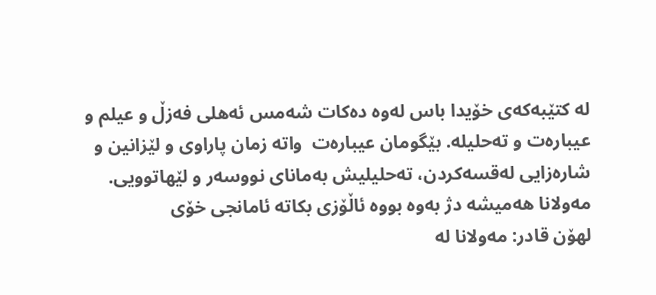له‌ كتێبه‌كه‌ی‌ خۆیدا باس له‌وه‌ ده‌كات شه‌مس ئه‌هلی‌ فه‌زڵ و عیلم و عیباره‌ت و ته‌حلیله‌. بێگومان عیباره‌ت  واته‌ زمان پاراوی‌ و لێزانین و شاره‌زایی‌ له‌قسه‌كردن، ته‌حلیلیش به‌مانای‌ نووسه‌ر و لێهاتوویی.
مه‌ولانا هه‌میشه‌ دژ به‌وه‌ بووه‌ ئاڵۆزی‌ بكاته‌ ئامانجی‌ خۆی‌
لهۆن قادر: مه‌ولانا له‌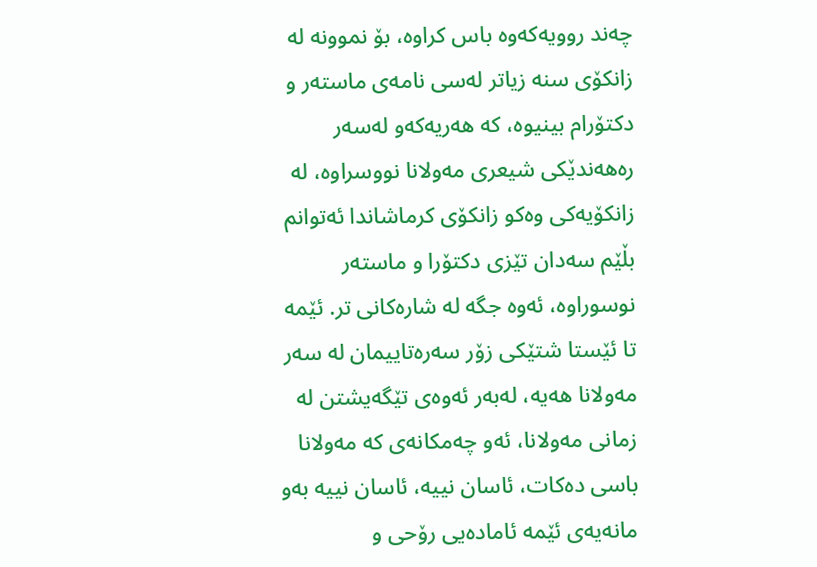چه‌ند روویه‌كه‌وه‌ باس كراوه‌، بۆ نموونه‌ له‌ زانكۆی‌ سنه‌ زیاتر له‌سی‌ نامه‌ی‌ ماسته‌ر و دكتۆرام بینیوه‌، كه‌ هه‌ریه‌كه‌و له‌سه‌ر ره‌هه‌ندێكی‌ شیعری‌ مه‌ولانا نووسراوه‌، له‌ زانكۆیه‌كی‌ وه‌كو زانكۆی‌ كرماشاندا ئه‌توانم بڵێم سه‌دان تێزی‌ دكتۆرا و ماسته‌ر نوسوراوه‌، ئه‌وه‌ جگه‌ له‌ شاره‌كانی‌ تر. ئێمه‌ تا ئێستا شتێكی‌ زۆر سه‌ره‌تاییمان له‌ سه‌ر مه‌ولانا هه‌یه‌، له‌به‌ر ئه‌وه‌ی‌ تێگه‌یشتن له‌ زمانی‌ مه‌ولانا، ئه‌و چه‌مكانه‌ی‌ كه‌ مه‌ولانا باسی‌ ده‌كات، ئاسان نییه‌، ئاسان نییه‌ به‌و مانه‌یه‌ی‌ ئێمه‌ ئاماده‌یی‌ رۆحی‌ و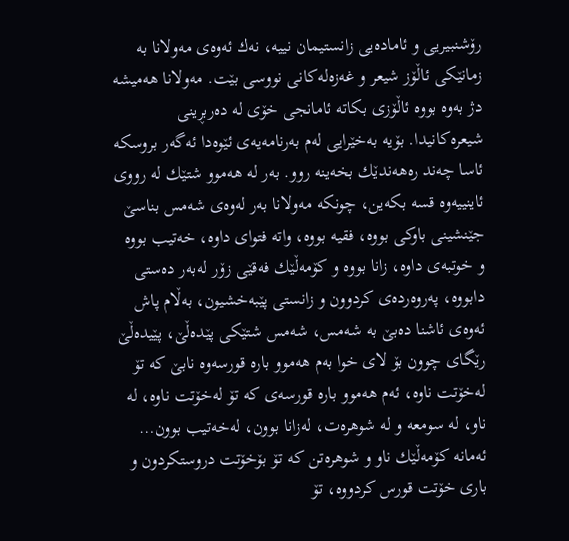رۆشنبیریی و ئاماده‌یی‌ زانستیمان نییه‌، نه‌ك ئه‌وه‌ی‌ مه‌ولانا به‌ زمانێكی‌ ئاڵۆز شیعر و غه‌زه‌له‌كانی‌ نووسی‌ بێت. مه‌ولانا هه‌میشه‌ دژ به‌وه‌ بووه‌ ئاڵۆزی‌ بكاته‌ ئامانجی‌ خۆی‌ له‌ ده‌ربڕینی‌ شیعره‌كانیدا. بۆیه‌ به‌خێرایی‌ له‌م به‌رنامه‌یه‌ی‌ ئێوه‌دا ئه‌گه‌ر بروسكه‌ ئاسا چه‌ند ره‌هه‌ندێك بخه‌ینه‌ روو. به‌ر له‌ هه‌موو شتێك له‌ رووی‌ ئاینییه‌وه‌ قسه‌ بكه‌ین، چونكه‌ مه‌ولانا به‌ر له‌وه‌ی‌ شه‌مس بناسێ‌ جێنشینی‌ باوكی‌ بووه‌، فقیه بووه‌، واته‌ فتوای‌ داوه‌، خه‌تیب بووه‌ و خوتبه‌ی‌ داوه‌، زانا بووه‌ و كۆمه‌ڵێك فه‌قێی‌ زۆر له‌به‌ر ده‌ستی‌ دابووه‌، په‌روه‌رده‌ی‌ كردوون و زانستی‌ پێبه‌خشیون، به‌ڵام پاش ئه‌وه‌ی‌ ئاشنا ده‌بێ‌ به‌ شه‌مس، شه‌مس شتێكی‌ پێده‌ڵێ‌، پێیده‌ڵێ‌ رێگای‌ چوون بۆ لای‌ خوا به‌م هه‌موو باره‌ قورسه‌وه‌ نابێ‌ كه‌ تۆ له‌خۆتت ناوه‌، ئه‌م هه‌موو باره‌ قورسه‌ی‌ كه‌ تۆ له‌خۆتت ناوه‌، له‌ ناو، له‌ سومعه‌ و له‌ شوهره‌ت، له‌زانا بوون، له‌خه‌تیب بوون… ئه‌مانه‌ كۆمه‌ڵێك ناو و شوهره‌تن كه‌ تۆ بۆخۆتت دروستكردون و باری‌ خۆتت قورس كردووه‌، تۆ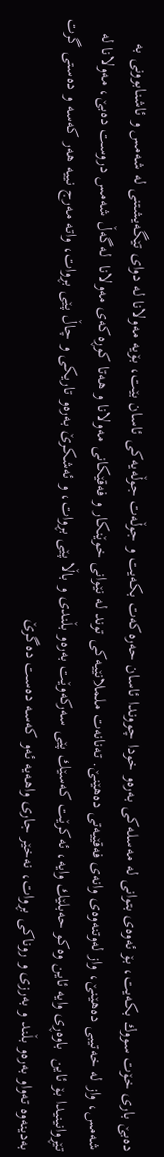ده‌بێ‌ باری‌ خۆت سووك بكه‌یت، بۆ ئه‌وه‌ی‌ بتوانی‌ له‌ مه‌سله‌كی‌ به‌ره‌و خودا چووندا ئاسان حه‌ره‌كه‌ت بكه‌یت و جوڵه‌ت جوڵه‌یه‌كی‌ ئاسان بێت، بۆیه‌ مه‌ولانا له‌ دوای‌ تێگه‌یشتنی‌ له‌ شه‌مس و ئاشنابوونی‌ به‌ شه‌مس، واز له‌ خه‌تیبی‌ ده‌هێنێ‌، واز له‌وتنه‌وه‌ی‌ وانه‌ی‌ فه‌قێیه‌تی‌ ده‌هێنێ‌. ته‌نانه‌ت ململانێیه‌كی‌ توند له‌ نێوانی‌ خوێنكار و فه‌قێكانی‌ مه‌ولانا و هه‌تا كوڕه‌كه‌ی‌ مه‌ولانا  له‌گه‌ڵ شه‌مس دروست ده‌بێ‌، مه‌ولانا له‌ تێڕوانینیدا بۆ ئاین  باوه‌ڕی‌ وایه‌ ئاین وه‌كو حه‌بلێك وایه‌، ئه‌كرێت كه‌سێك پێی‌ سه‌ركه‌وێت به‌ره‌و بڵندی‌ و باڵا پێی‌ بڕوات، و ئه‌شكرێ‌ به‌ره‌و تاریكی‌ و چاڵ پێی‌ بڕوات، واته‌ مه‌رج نییه‌ هه‌ر كه‌سه‌ و ده‌ستی‌ گرت به‌دینه‌وه‌ ته‌واو به‌ره‌و بڵند و به‌رزی‌ و روناكی‌ بڕوات، نه‌خێر جاری‌ واهه‌یه‌ ئه‌و كه‌سه‌ ده‌ست ده‌گرێ‌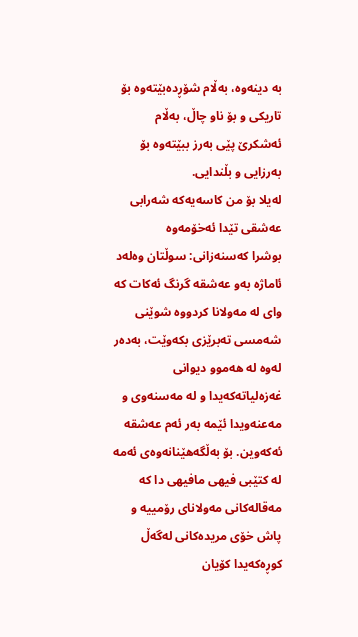به‌ دینه‌وه‌، به‌ڵام شۆڕده‌بێته‌وه‌ بۆ تاریكی‌ و بۆ ناو چاڵ، به‌ڵام ئه‌شكرێ‌ پێی‌ به‌رز ببێته‌وه‌ بۆ به‌رزایی‌ و بڵندایی.
له‌یلا بۆ من كاسه‌یه‌كه‌ شه‌رابی‌ عه‌شقی‌ تێدا ئه‌خۆمه‌وه‌
بوشرا كه‌سنه‌زانی‌: سوڵتان وه‌له‌د ئاماژه‌ به‌و عه‌شقه‌ گرنگ ئه‌كات كه‌ وای‌ له‌ مه‌ولانا كردووه‌ شوێنی‌ شه‌مسی‌ ته‌برێزی‌ بكه‌وێت، به‌ده‌ر له‌وه‌ له‌ هه‌موو دیوانی‌ غه‌زه‌لیاته‌كه‌یدا و له‌ مه‌سنه‌وی‌ و مه‌عنه‌ویدا ئێمه‌ به‌ر ئه‌م عه‌شقه‌ ئه‌كه‌وین. بۆ به‌ڵگه‌هێنانه‌وه‌ی‌ ئه‌مه‌ له‌ كتێبی‌ فیهی‌ مافیهی‌ دا كه‌ مه‌قاله‌كانی‌ مه‌ولانای‌ رۆمییه‌ و پاش خۆی‌ مریده‌كانی‌ له‌گه‌ڵ كوڕه‌كه‌یدا كۆیان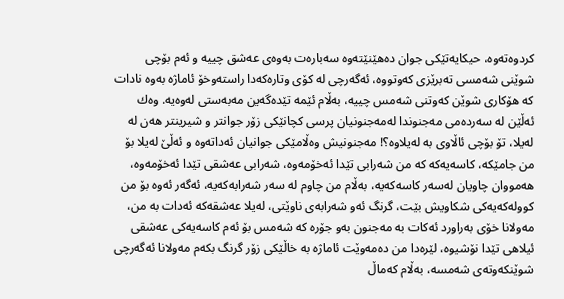كردوه‌ته‌وه‌، حیكایه‌تێكی‌ جوان ده‌هێنێته‌وه‌ سه‌باره‌ت به‌وه‌ی‌ عه‌شق چییه‌ و ئه‌م بۆچی‌ شوێنی‌ شه‌مسی‌ ته‌برێزی‌ كه‌وتووه‌، ئه‌گه‌رچی‌ له‌ كۆی‌ وتاره‌كه‌دا راسته‌وخۆ ئاماژه‌ به‌وه‌ نادات كه‌ هۆكاری‌ شوێن كه‌وتنی‌ شه‌مس چییه‌، به‌ڵام ئێمه‌ تێده‌گه‌ین مه‌به‌ستی‌ له‌وه‌یه‌. وه‌ك ئه‌ڵێن له‌ سه‌رده‌می‌ مه‌جنوندا له‌مه‌جنونیان پرسی‌ كچانێكی‌ زۆر جوانتر و شیرینتر هه‌ن له‌ له‌یلا، تۆ بۆچی‌ ئاڵاوی‌ به‌ له‌یلاوه‌؟! مه‌جنونیش وه‌ڵامێكی‌ جوانیان ئه‌داته‌وه‌ و ئه‌ڵێ‌ له‌یلا بۆ من جامێكه‌، كاسه‌یه‌كه‌ كه‌ من شه‌رابی‌ تێدا ئه‌خۆمه‌وه‌، شه‌رابی‌ عه‌شقی‌ تێدا ئه‌خۆمه‌وه‌، هه‌مووان چاویان له‌سه‌ر كاسه‌كه‌یه‌، به‌ڵام من چاوم له‌ سه‌ر شه‌رابه‌كه‌یه‌، ئه‌گه‌ر ئه‌وه‌ بۆ من كووله‌كه‌یه‌كی‌ شكاویش بێت، گرنگ ئه‌و شه‌رابه‌ی‌ ناوێتی‌، له‌یلا عه‌شقه‌كه‌ ئه‌دات به‌ من، مه‌ولانا خۆی‌ به‌راورد ئه‌كات به‌ مه‌جنون به‌و جۆره‌ كه‌ شه‌مس بۆ ئه‌م كاسه‌یه‌كی‌ عه‌شقی‌ ئیلاهی‌ تێدا نۆشیوه‌، لێره‌دا من ده‌مه‌وێت ئاماژه‌ به‌ خاڵێكی‌ زۆر گرنگ بكه‌م مه‌ولانا ئه‌گه‌رچی‌ شوێنكه‌وته‌ی‌ شه‌مسه‌، به‌ڵام كه‌ماڵ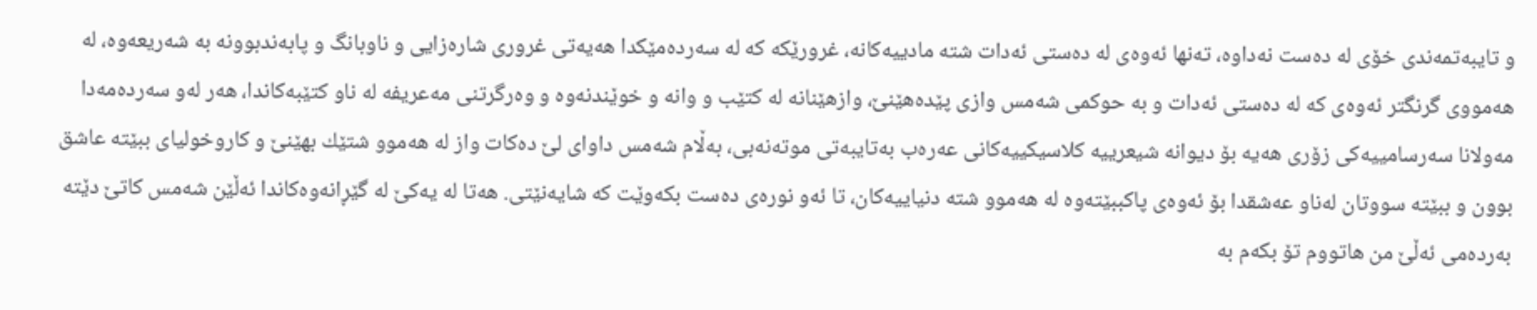و تایبه‌تمه‌ندی‌ خۆی‌ له‌ ده‌ست نه‌داوه‌، ته‌نها ئه‌وه‌ی‌ له‌ ده‌ستی‌ ئه‌دات شته‌ مادییه‌كانه‌، غرورێكه‌ كه‌ له‌ سه‌رده‌مێكدا هه‌یه‌تی‌ غروری‌ شاره‌زایی‌ و ناوبانگ و پابه‌ندبوونه‌ به‌ شه‌ریعه‌وه‌، له‌ هه‌مووی‌ گرنگتر ئه‌وه‌ی‌ كه‌ له‌ ده‌ستی‌ ئه‌دات و به‌ حوكمی‌ شه‌مس وازی‌ پێده‌هێنێ‌، وازهێنانه‌ له‌ كتێب و وانه‌ و خوێندنه‌وه‌ و وه‌رگرتنی‌ مه‌عریفه‌ له‌ ناو كتێبه‌كاندا، هه‌ر له‌و سه‌رده‌مه‌دا مه‌ولانا سه‌رسامییه‌كی‌ زۆری‌ هه‌یه‌ بۆ دیوانه‌ شیعرییه‌ كلاسیكییه‌كانی‌ عه‌ره‌ب به‌تایبه‌تی‌ موته‌نه‌بی‌، به‌ڵام شه‌مس داوای‌ لێ‌ ده‌كات واز له‌ هه‌موو شتێك بهێنێ‌ و كاروخولیای‌ ببێته‌ عاشق بوون و ببێته‌ سووتان له‌ناو عه‌شقدا بۆ ئه‌وه‌ی‌ پاكببێته‌وه‌ له‌ هه‌موو شته‌ دنیاییه‌كان، تا ئه‌و نوره‌ی‌ ده‌ست بكه‌وێت كه‌ شایه‌نێتی‌. هه‌تا له‌ یه‌كێ‌ له‌ گێڕانه‌وه‌كاندا ئه‌ڵێن شه‌مس كاتێ‌ دێته‌ به‌رده‌می‌ ئه‌ڵێ‌ من هاتووم تۆ بكه‌م به‌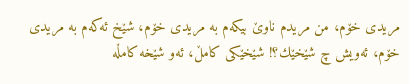مریدی‌ خۆم، من مریدم ناوێ‌ بیكه‌م به‌ مریدی‌ خۆم، شێخ ئه‌كه‌م به‌ مریدی‌ خۆم، ئه‌ویش چ شێخێك؟! شێخێكی‌ كامڵ، ئه‌و شێخه‌ كامڵه‌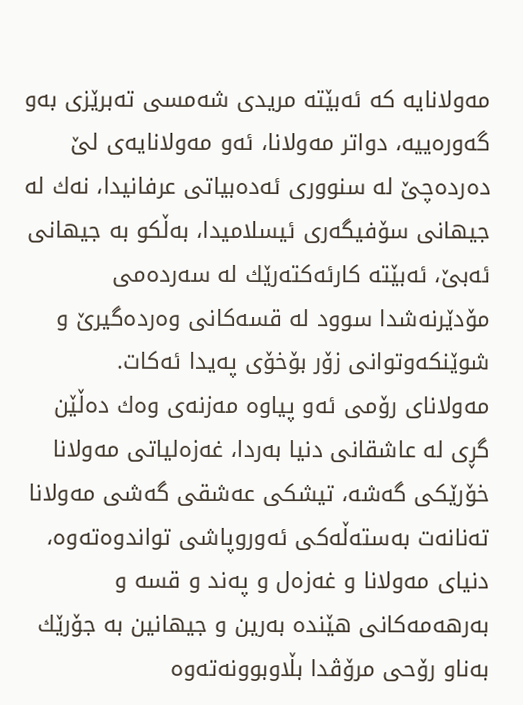مه‌ولانایه‌ كه‌ ئه‌بێته‌ مریدی‌ شه‌مسی‌ ته‌برێزی‌ به‌و گه‌وره‌ییه‌، دواتر مه‌ولانا، ئه‌و مه‌ولانایه‌ی‌ لێ ده‌رده‌چێ‌ له‌ سنووری‌ ئه‌ده‌بیاتی‌ عرفانیدا، نه‌ك له‌ جیهانی‌ سۆفیگه‌ری‌ ئیسلامیدا، به‌ڵكو به‌ جیهانی‌ ئه‌بێ‌، ئه‌بێته‌ كارئه‌كته‌رێك له‌ سه‌رده‌می‌ مۆدێرنه‌شدا سوود له‌ قسه‌كانی‌ وه‌رده‌گیرێ‌ و شوێنكه‌وتوانی‌ زۆر بۆخۆی‌ په‌یدا ئه‌كات.
مه‌ولانای‌ رۆمی‌ ئه‌و پیاوه‌ مه‌زنه‌ی‌ وه‌ك ده‌ڵێن گڕی‌ له‌ عاشقانی‌ دنیا به‌ردا، غه‌زه‌لیاتی‌ مه‌ولانا خۆرێكی‌ گه‌شه‌، تیشكی‌ عه‌شقی‌ گه‌شی‌ مه‌ولانا ته‌نانه‌ت به‌سته‌ڵه‌كی‌ ئه‌وروپاشی‌ تواندوه‌ته‌وه‌، دنیای‌ مه‌ولانا و غه‌زه‌ل و په‌ند و قسه‌ و به‌رهه‌مه‌كانی‌ هێنده‌ به‌رین و جیهانین به‌ جۆرێك به‌ناو رۆحی‌ مرۆڤدا بڵاوبوونه‌ته‌وه‌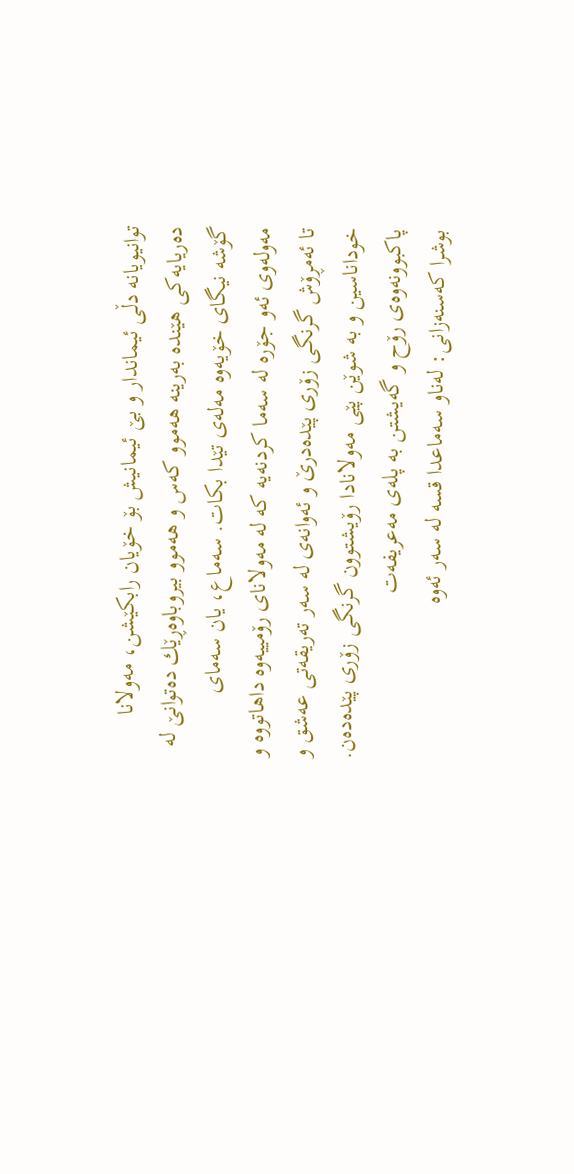توانیویانه‌ دڵی‌ ئیماندار و بێ ئیمانیش بۆ خۆیان رابكێشن، مه‌ولانا ده‌ریایه‌كی‌ هێنده‌ به‌رینه‌ هه‌موو كه‌س و هه‌موو بیروباوه‌ڕێك ده‌توانێ‌ له‌ گۆشه‌ نیگای‌ خۆیه‌وه‌ مه‌له‌ی‌ تێدا بكات. سه‌ماع، یان سه‌مای‌ مه‌وله‌وی‌ ئه‌و جۆره‌ له‌ سه‌ما كردنه‌یه‌ كه‌ له‌ مه‌ولانای‌ رۆمییه‌وه‌ داهاتووه‌ و تا ئه‌مڕۆش گرنگی‌ زۆری‌ پێده‌درێ‌ و ئه‌وانه‌ی‌ له‌ سه‌ر ته‌ریقه‌تی‌ عه‌شق و خوداناسین و به‌ شوێن پێی‌ مه‌ولانادا رۆیشتوون گرنگی‌ زۆری‌ پێده‌ده‌ن.
پاكبوونه‌وه‌ی‌ رۆح و گه‌یشتن به‌ پله‌ی‌ مه‌عریفه‌ت
بوشرا كه‌سنه‌زانی‌: له‌ناو سه‌ماعدا قسه‌ له‌ سه‌ر ئه‌وه‌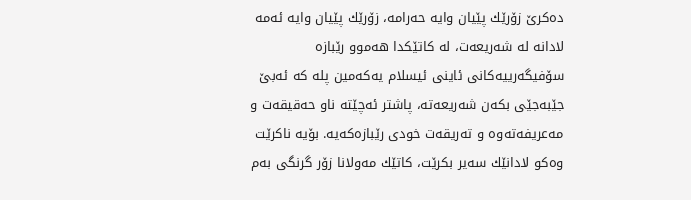ده‌كرێ‌ زۆرێك پێیان وایه‌ حه‌رامه‌، زۆرێك پێیان وایه‌ ئه‌مه‌ لادانه‌ له‌ شه‌ریعه‌ت، له‌ كاتێكدا هه‌موو رێبازه‌ سۆفیگه‌رییه‌كانی‌ ئاینی‌ ئیسلام یه‌كه‌مین پله‌ كه‌ ئه‌بێ‌ جێبه‌جێی‌ بكه‌ن شه‌ریعه‌ته‌، پاشتر ئه‌چێته‌ ناو حه‌قیقه‌ت و مه‌عریفه‌ته‌وه‌ و ته‌ریقه‌ت خودی‌ رێبازه‌كه‌یه‌. بۆیه‌ ناكرێت وه‌كو لادانێك سه‌یر بكرێت، كاتێك مه‌ولانا زۆر گرنگی‌ به‌م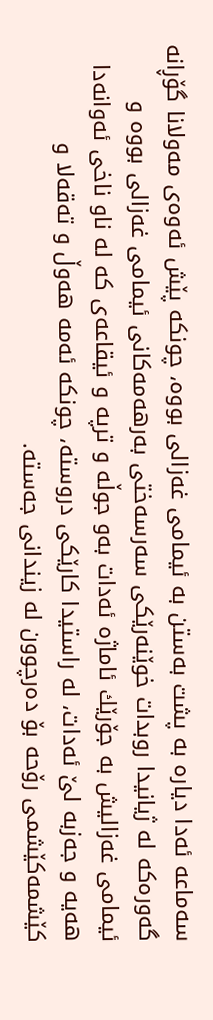سه‌ماعه‌ ئه‌دا دیاره‌ به‌ پشت به‌ستن به‌ ئیمامی‌ غه‌زالی‌ بووه‌، چونكه‌ پێش ئه‌وه‌ی‌ مه‌ولانا گۆڕانه‌ گه‌وره‌كه‌ له‌ ژیانیدا روبدات خوێنه‌رێكی‌ سه‌رسه‌ختی‌ به‌رهه‌مه‌كانی‌ ئیمامی‌ غه‌زالی‌ بووه‌ و ئیمامی‌ غه‌زالیش به‌ جۆرێك ئاماژه‌ ئه‌دات به‌و جوڵه‌ و ترپه‌ و ئیقاعه‌ی‌ كه‌ له‌ ناو ناخی‌ ئه‌وانه‌دا هه‌یه‌ و جه‌زبه‌ لێ ئه‌دات، له‌ راستیدا كارێكی‌ دروسته‌، چونكه‌ ئه‌مه‌ هه‌وڵ و ته‌قه‌لا و كێشمه‌كێشمی‌ رۆحه‌ بۆ ده‌رچوون له‌ زیندانی‌ جه‌سته‌.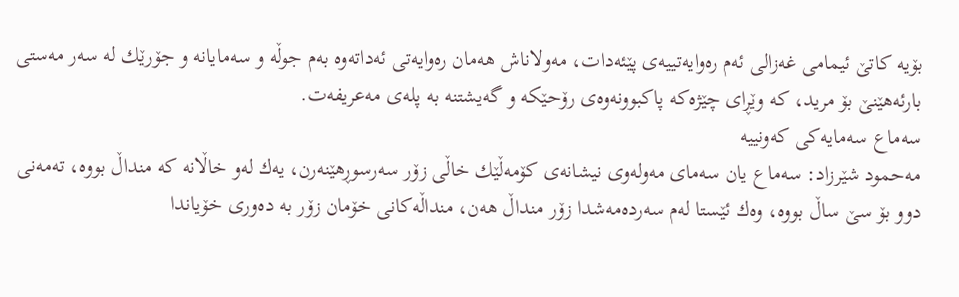بۆیه‌ كاتێ‌ ئیمامی‌ غه‌زالی‌ ئه‌م ره‌وایه‌تییه‌ی‌ پێئه‌دات، مه‌ولاناش هه‌مان ره‌وایه‌تی‌ ئه‌داته‌وه‌ به‌م جوڵه‌ و سه‌مایانه‌ و جۆرێك له‌ سه‌ر مه‌ستی‌ بارئه‌هێنێ‌ بۆ مرید، كه‌ وێڕای‌ چێژه‌كه‌ پاكبوونه‌وه‌ی‌ رۆحێكه‌ و گه‌یشتنه‌ به‌ پله‌ی‌ مه‌عریفه‌ت.
سه‌ماع سه‌مایه‌كی‌ كه‌ونییه‌
مه‌حمود شێرزاد: سه‌ماع یان سه‌مای‌ مه‌وله‌وی‌ نیشانه‌ی‌ كۆمه‌ڵێك خاڵی‌ زۆر سه‌رسوڕهێنه‌رن، یه‌ك له‌و خاڵانه‌ كه‌ منداڵ بووه‌، ته‌مه‌نی‌ دوو بۆ سێ‌ ساڵ بووه‌، وه‌ك ئێستا له‌م سه‌رده‌مه‌شدا زۆر منداڵ هه‌ن، منداڵه‌كانی‌ خۆمان زۆر به‌ ده‌وری‌ خۆیاندا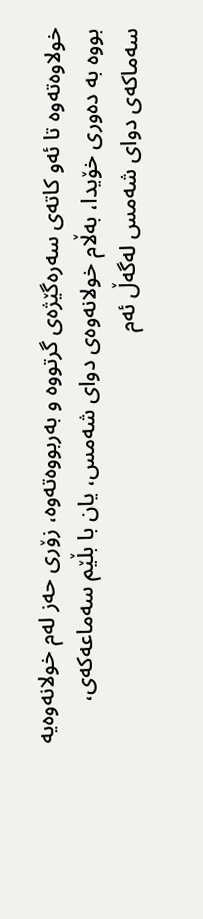خولاوه‌ته‌وه‌ تا ئه‌و كاته‌ی‌ سه‌ره‌گێژه‌ی‌ گرتووه‌ و به‌ربووه‌ته‌وه‌، زۆری‌ حه‌ز له‌م خولانه‌وه‌یه‌ بووه‌ به‌ ده‌وری‌ خۆیدا، به‌ڵام خولانه‌وه‌ی‌ دوای‌ شه‌مس، یان با بڵێم سه‌ماعه‌كه‌ی‌، سه‌ماكه‌ی‌ دوای‌ شه‌مس له‌گه‌ڵ ئه‌م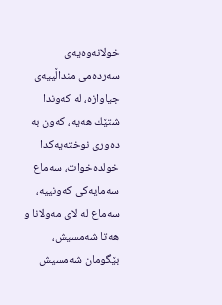خولانه‌وه‌یه‌ی‌ سه‌رده‌می‌ منداڵییه‌ی‌ جیاوازه‌، له‌ كه‌وندا شتێك هه‌یه‌، كه‌ون به‌ ده‌وری‌ نوخته‌یه‌كدا خولده‌خوات، سه‌ماع سه‌مایه‌كی‌ كه‌ونییه‌، سه‌ماع له‌ لای‌ مه‌ولانا و هه‌تا شه‌مسیش، بێگومان شه‌مسیش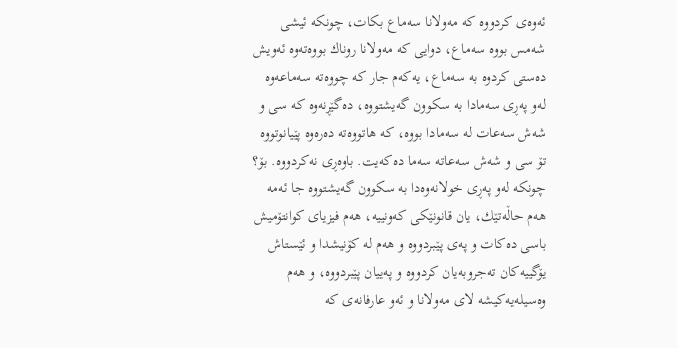ئه‌وه‌ی‌ كردووه‌ كه‌ مه‌ولانا سه‌ماع بكات، چونكه‌ ئیشی‌ شه‌مس بووه‌ سه‌ماع، دوایی‌ كه‌ مه‌ولانا روناك بووه‌ته‌وه‌ ئه‌ویش ده‌ستی‌ كردوه‌ به‌ سه‌ماع، یه‌كه‌م جار كه‌ چووه‌ته‌ سه‌ماعه‌وه‌ له‌و په‌ڕی‌ سه‌مادا به‌ سكوون گه‌یشتووه‌، ده‌گێڕنه‌وه‌ كه‌ سی‌ و شه‌ش سه‌عات له‌ سه‌مادا بووه‌، كه‌ هاتووه‌ته‌ ده‌ره‌وه‌ پێیانوتووه‌ تۆ سی‌ و شه‌ش سه‌عاته‌ سه‌ما ده‌كه‌یت. باوه‌ڕی‌ نه‌كردووه‌. بۆ؟ چونكه‌ له‌و په‌ڕی‌ خولانه‌وه‌دا به‌ سكوون گه‌یشتووه‌ جا ئه‌مه‌ هه‌م حاڵه‌تێك، یان قانونێكی‌ كه‌ونییه‌، هه‌م فیزیای‌ كوانتۆمیش باسی‌ ده‌كات و په‌ی‌ پێبردووه‌ و هه‌م له‌ كۆنیشدا و ئێستاش یۆگییه‌كان ته‌جروبه‌یان كردووه‌ و په‌ییان پێبردووه‌، و هه‌م وه‌سیله‌یه‌كیشه‌ لای‌ مه‌ولانا و ئه‌و عارفانه‌ی‌ كه‌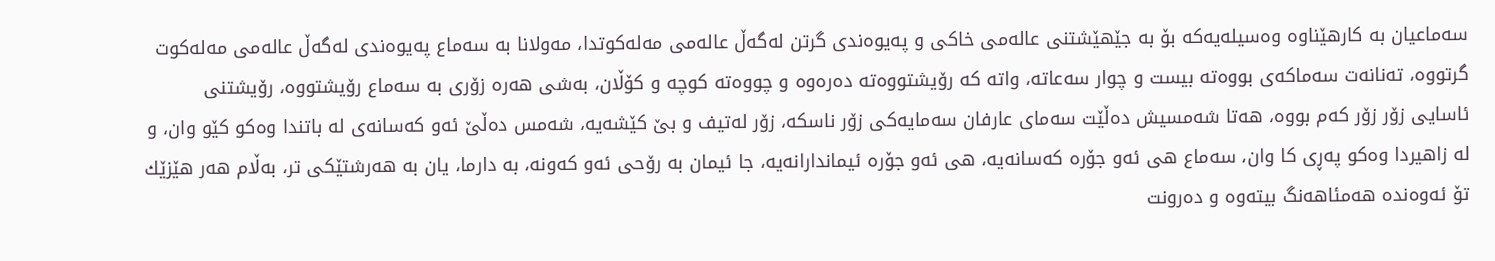سه‌ماعیان به‌ كارهێناوه‌ وه‌سیله‌یه‌كه‌ بۆ به‌ جێهێشتنی‌ عاله‌می‌ خاكی‌ و په‌یوه‌ندی‌ گرتن له‌گه‌ڵ عاله‌می‌ مه‌له‌كوتدا، مه‌ولانا به‌ سه‌ماع په‌یوه‌ندی‌ له‌گه‌ڵ عاله‌می‌ مه‌له‌كوت گرتووه‌، ته‌نانه‌ت سه‌ماكه‌ی‌ بووه‌ته‌ بیست و چوار سه‌عاته‌، واته‌ كه‌ رۆیشتووه‌ته‌ ده‌ره‌وه‌ و چووه‌ته‌ كوچه‌ و كۆڵان، به‌شی‌ هه‌ره‌ زۆری‌ به‌ سه‌ماع رۆیشتووه‌، رۆیشتنی‌ ئاسایی زۆر زۆر كه‌م بووه‌، هه‌تا شه‌مسیش ده‌ڵێت سه‌مای‌ عارفان سه‌مایه‌كی‌ زۆر ناسكه‌، زۆر له‌تیف و بێ‌ كێشه‌یه‌، شه‌مس ده‌ڵێ‌ ئه‌و كه‌سانه‌ی‌ له‌ باتندا وه‌كو كێو وان، و له‌ زاهیردا وه‌كو په‌ڕی‌ كا وان، سه‌ماع هی‌ ئه‌و جۆره‌ كه‌سانه‌یه‌، هی‌ ئه‌و جۆره‌ ئیماندارانه‌یه‌، جا ئیمان به‌ رۆحی‌ ئه‌و كه‌ونه‌، به‌ دارما، یان به‌ هه‌رشتێكی‌ تر، به‌ڵام هه‌ر هێزێك تۆ ئه‌وه‌نده‌ هه‌مئاهه‌نگ بیته‌وه‌ و ده‌رونت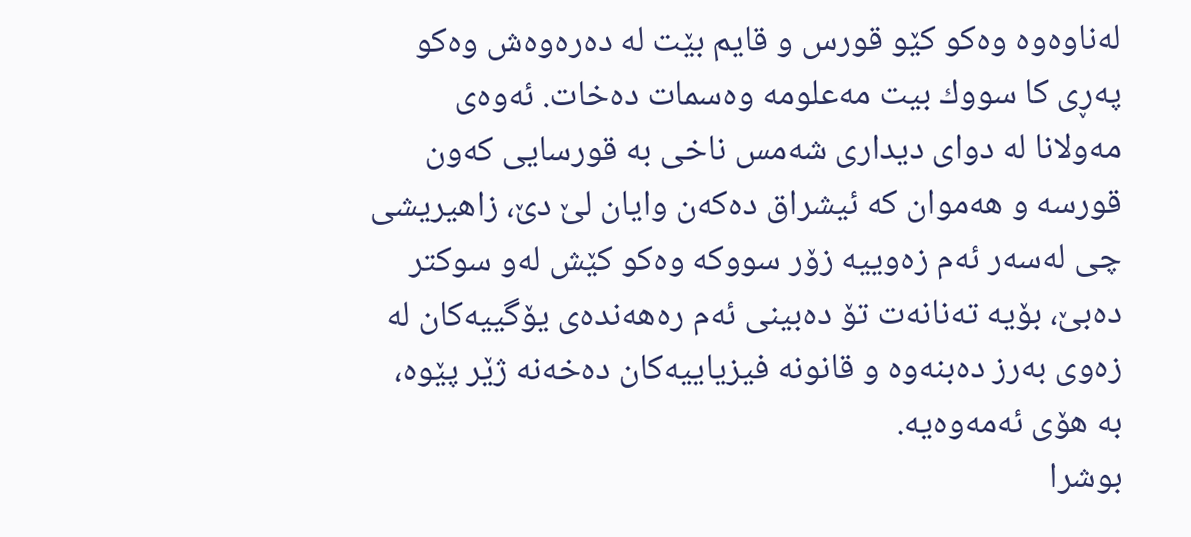له‌ناوه‌وه‌ وه‌كو كێو قورس و قایم بێت له‌ ده‌ره‌وه‌ش وه‌كو په‌ڕی‌ كا سووك بیت مه‌علومه‌ وه‌سمات ده‌خات. ئه‌وه‌ی‌ مه‌ولانا له‌ دوای‌ دیداری‌ شه‌مس ناخی‌ به‌ قورسایی‌ كه‌ون قورسه‌ و هه‌موان كه‌ ئیشراق ده‌كه‌ن وایان لێ‌ دێ‌، زاهیریشی‌ چی‌ له‌سه‌ر ئه‌م زه‌وییه‌ زۆر سووكه‌ وه‌كو كێش له‌و سوكتر ده‌بێ‌، بۆیه‌ ته‌نانه‌ت تۆ ده‌بینی‌ ئه‌م ره‌هه‌نده‌ی‌ یۆگییه‌كان له‌ زه‌وی‌ به‌رز ده‌بنه‌وه‌ و قانونه‌ فیزیاییه‌كان ده‌خه‌نه‌ ژێر پێوه‌، به‌ هۆی‌ ئه‌مه‌وه‌یه‌.
بوشرا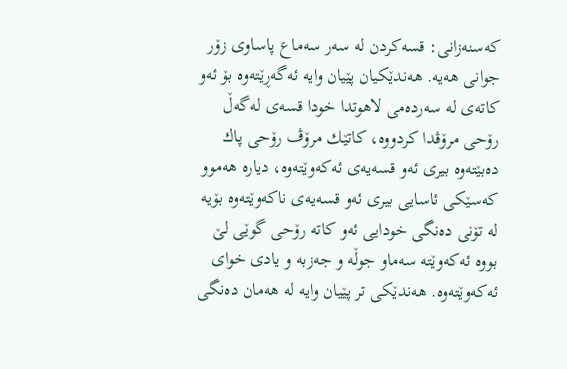كه‌سنه‌زانی‌: قسه‌كردن له‌ سه‌ر سه‌ماع پاساوی‌ زۆر جوانی‌ هه‌یه‌. هه‌ندێكیان پێیان وایه‌ ئه‌گه‌ڕێته‌وه‌ بۆ ئه‌و كاته‌ی‌ له‌ سه‌رده‌می‌ لاهوتدا خودا قسه‌ی‌ له‌گه‌ڵ رۆحی‌ مرۆڤدا كردووه‌، كاتێك مرۆڤ رۆحی‌ پاك ده‌بێته‌وه‌ بیری‌ ئه‌و قسه‌یه‌ی‌ ئه‌كه‌وێته‌وه‌، دیاره‌ هه‌موو كه‌سێكی‌ ئاسایی بیری‌ ئه‌و قسه‌یه‌ی‌ ناكه‌وێته‌وه‌ بۆیه‌ له‌ تۆنی‌ ده‌نگی‌ خودایی ئه‌و كاته‌ رۆحی‌ گوێی‌ لێ بووه‌ ئه‌كه‌وێته‌ سه‌ماو جوڵه‌ و جه‌زبه‌ و یادی‌ خوای‌ ئه‌كه‌وێته‌وه‌. هه‌ندێكی‌ تر پێیان وایه‌ له‌ هه‌مان ده‌نگی‌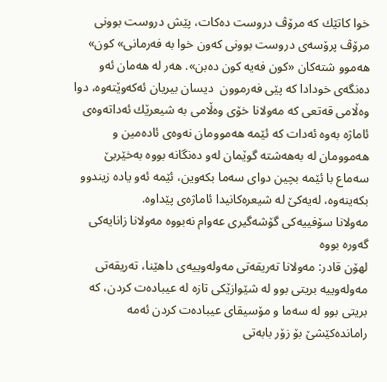خوا كاتێك كه‌ مرۆڤ دروست ده‌كات، پێش دروست بوونی‌ مرۆڤ پرۆسه‌ی‌ دروست بوونی‌ كه‌ون خوا به‌ فه‌رمانی‌» كون» هه‌موو شته‌كان «كون فه‌یه‌ كون ده‌بن». هه‌ر له‌ هه‌مان ئه‌و ده‌نگه‌ی‌ خودادا كه‌ پێی‌ فه‌رموون  دیسان بیریان ئه‌كه‌وێته‌وه‌، دوا وه‌ڵامی‌ قه‌تعی‌ كه‌ مه‌ولانا خۆی‌ وه‌ڵامی‌ به‌ شیعرێك ئه‌داته‌وه‌ی‌ ئاماژه‌ به‌وه‌ ئه‌دات كه‌ ئێمه‌ هه‌موومان نه‌وه‌ی‌ ئاده‌مین و هه‌موومان له‌ به‌هه‌شته‌ گوێمان له‌و ده‌نگانه‌ بووه‌ به‌خێربێ‌ سه‌ماع با ئێمه‌ بچین دوای‌ سه‌ما بكه‌وین، ئێمه‌ ئه‌و یاده‌ زیندوو بكه‌ینه‌وه‌، له‌یه‌كێ‌ له‌ شیعره‌كانیدا ئاماژه‌ی‌ پێداوه‌.
مه‌ولانا سۆفییه‌كی‌ گۆشه‌گیری‌ عه‌وام نه‌بووه‌ مه‌ولانا زانایه‌كی‌ گه‌وره‌ بووه‌
لهۆن قادر: مه‌ولانا ته‌ریقه‌تی‌ مه‌وله‌وییه‌ی‌ داهێنا، ته‌ریقه‌تی‌ مه‌وله‌وییه‌ بریتی‌ بوو له‌ شێوازێكی‌ تازه‌ له‌ عیباده‌ت كردن، كه‌ بریتی‌ بوو له‌ سه‌ما و مۆسیقای‌ عیباده‌ت كردن ئه‌مه‌ رامانده‌كێشێ‌ بۆ زۆر بابه‌تی‌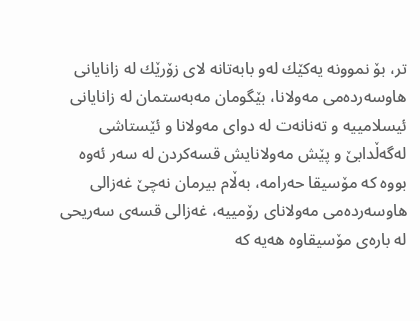تر، بۆ نموونه‌ یه‌كێك له‌و بابه‌تانه‌ لای‌ زۆرێك له‌ زانایانی‌ هاوسه‌رده‌می‌ مه‌ولانا، بێگومان مه‌به‌ستمان له‌ زانایانی‌ ئیسلامییه‌ و ته‌نانه‌ت له‌ دوای‌ مه‌ولانا و ئێستاشی‌ له‌گه‌ڵدابێ‌ و پێش مه‌ولانایش قسه‌كردن له‌ سه‌ر ئه‌وه‌ بووه‌ كه‌ مۆسیقا حه‌رامه‌، به‌ڵام بیرمان نه‌چێ‌ غه‌زالی‌ هاوسه‌رده‌می‌ مه‌ولانای‌ رۆمییه‌، غه‌زالی‌ قسه‌ی‌ سه‌ریحی‌ له‌ باره‌ی‌ مۆسیقاوه‌ هه‌یه‌ كه‌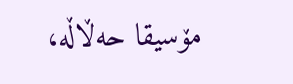مۆسیقا حه‌ڵاڵه‌،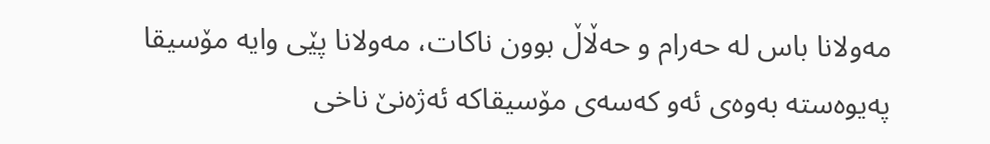مه‌ولانا باس له‌ حه‌رام و حه‌ڵاڵ بوون ناكات، مه‌ولانا پێی‌ وایه‌ مۆسیقا په‌یوه‌سته‌ به‌وه‌ی‌ ئه‌و كه‌سه‌ی‌ مۆسیقاكه‌ ئه‌ژه‌نێ‌ ناخی‌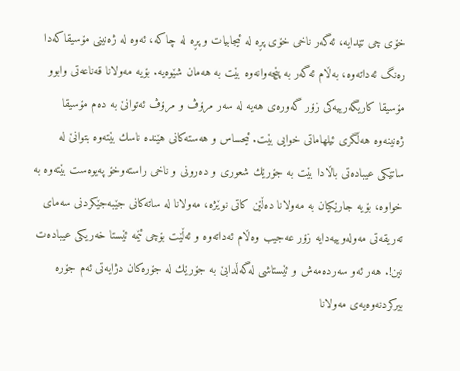خۆی‌ چی تێدایه‌، ئه‌گه‌ر ناخی‌ خۆی‌ پڕه‌ له‌ ئیجابیات و پڕه‌ له‌ چاكه‌، ئه‌وه‌ له‌ ژه‌نینی‌ مۆسیقاكه‌دا ره‌نگ ئه‌داته‌وه‌، به‌ڵام ئه‌گه‌ر به‌ پێچه‌وانه‌وه‌ بێت به‌ هه‌مان شێوه‌یه‌. بۆیه‌ مه‌ولانا قه‌ناعه‌تی‌ وابوو مۆسیقا كاریگه‌رییه‌كی‌ زۆر گه‌وره‌ی‌ هه‌یه‌ له‌ سه‌ر مرۆڤ و مرۆڤ ئه‌توانێ‌ به‌ ده‌م مۆسیقا ژه‌نینه‌وه‌ هه‌ڵگری‌ ئیلهاماتی‌ خوایی بێت. ئیحساس و هه‌سته‌كانی‌ هێنده‌ ناسك بێته‌وه‌ بتوانێ‌ له‌ ساتێكی‌ عیباده‌تی‌ باڵادا بێت به‌ جۆرێك شعوری‌ و ده‌رونی‌ و ناخی‌ راسته‌وخۆ په‌یوه‌ست بێته‌وه‌ به‌ خواوه‌، بۆیه‌ جارێكیان به‌ مه‌ولانا ده‌ڵێن كاتی‌ نوێژه‌، مه‌ولانا له‌ ساته‌كانی‌ جێبه‌جێكردنی‌ سه‌مای‌ ته‌ریقه‌تی‌ مه‌وله‌وییه‌دایه‌ زۆر عه‌جیب وه‌ڵام ئه‌داته‌وه‌ و ئه‌ڵێت بۆچی‌ ئێمه‌ ئێستا خه‌ریكی‌ عیباده‌ت نین!. هه‌ر ئه‌و سه‌رده‌مه‌ش و ئێستاشی‌ له‌گه‌ڵدابێ‌ به‌ جۆرێك له‌ جۆره‌كان دژایه‌تی‌ ئه‌م جۆره‌ بیركردنه‌وه‌یه‌ی‌ مه‌ولانا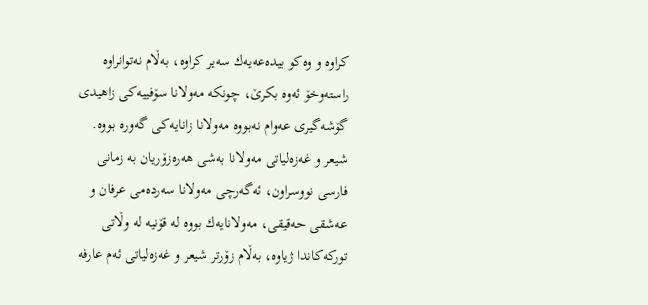كراوه‌ و وه‌كو بیده‌عه‌یه‌ك سه‌یر كراوه‌، به‌ڵام نه‌توانراوه‌ راسته‌وخۆ ئه‌وه‌ بكرێ‌، چونكه‌ مه‌ولانا سۆفییه‌كی‌ زاهیدی‌ گۆشه‌گیری‌ عه‌وام نه‌بووه‌ مه‌ولانا زانایه‌كی‌ گه‌وره‌ بووه‌.
شیعر و غه‌زه‌لیاتی‌ مه‌ولانا به‌شی‌ هه‌ره‌زۆریان به‌ زمانی‌ فارسی‌ نووسراون، ئه‌گه‌رچی‌ مه‌ولانا سه‌رده‌می‌ عرفان و عه‌شقی‌ حه‌قیقی‌، مه‌ولانایه‌ك بووه‌ له‌ قۆنیه‌ له‌ وڵاتی‌ توركه‌كاندا ژیاوه‌، به‌ڵام زۆرتر شیعر و غه‌زه‌لیاتی‌ ئه‌م عارفه‌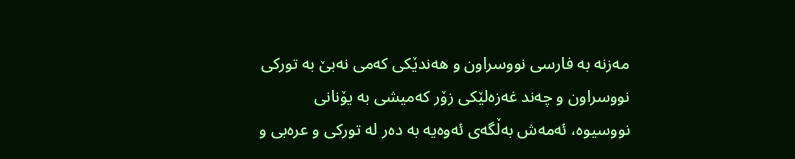مه‌زنه‌ به‌ فارسی‌ نووسراون و هه‌ندێكی‌ كه‌می‌ نه‌بێ‌ به‌ توركی‌ نووسراون و چه‌ند غه‌زه‌لێكی‌ زۆر كه‌میشی‌ به‌ یۆنانی‌ نووسیوه‌، ئه‌مه‌ش به‌ڵگه‌ی‌ ئه‌وه‌یه‌ به‌ ده‌ر له‌ توركی‌ و عره‌بی‌ و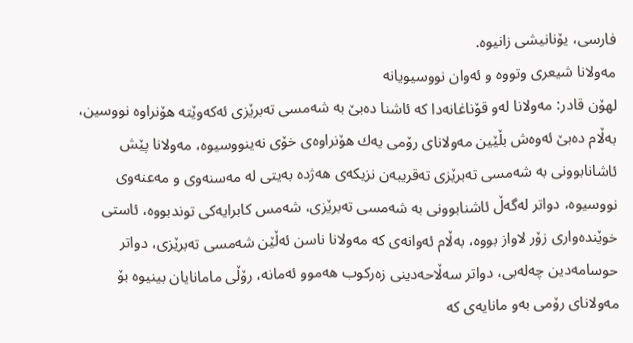فارسی‌، یۆنانیشی‌ زانیوه‌.
مه‌ولانا شیعری‌ وتووه‌ و ئه‌وان نووسیویانه‌
لهۆن قادر: مه‌ولانا له‌و قۆناغانه‌دا كه‌ ئاشنا ده‌بێ‌ به‌ شه‌مسی‌ ته‌برێزی‌ ئه‌كه‌وێته‌ هۆنراوه‌ نووسین، به‌ڵام ده‌بێ‌ ئه‌وه‌ش بڵێین مه‌ولانای‌ رۆمی‌ یه‌ك هۆنراوه‌ی‌ خۆی‌ نه‌ینووسیوه‌، مه‌ولانا پێش ئاشانابوونی‌ به‌ شه‌مسی‌ ته‌برێزی‌ ته‌قریبه‌ن نزیكه‌ی‌ هه‌ژده‌ به‌یتی‌ له‌ مه‌سنه‌وی‌ و مه‌عنه‌وی‌ نووسیوه‌، دواتر له‌گه‌ڵ ئاشنابوونی‌ به‌ شه‌مسی‌ ته‌برێزی‌، شه‌مس كابرایه‌كی‌ توندبووه‌، ئاستی‌ خوێنده‌واری‌ زۆر لاواز بووه‌، به‌ڵام ئه‌وانه‌ی‌ كه‌ مه‌ولانا ناسن ئه‌ڵێن شه‌مسی‌ ته‌برێزی‌، دواتر حوسامه‌دین چه‌له‌بی‌، دواتر سه‌ڵاحه‌دینی‌ زه‌ركوب هه‌موو ئه‌مانه‌، رۆڵی‌ مامانایان بینیوه‌ بۆ مه‌ولانای‌ رۆمی‌ به‌و مانایه‌ی‌ كه‌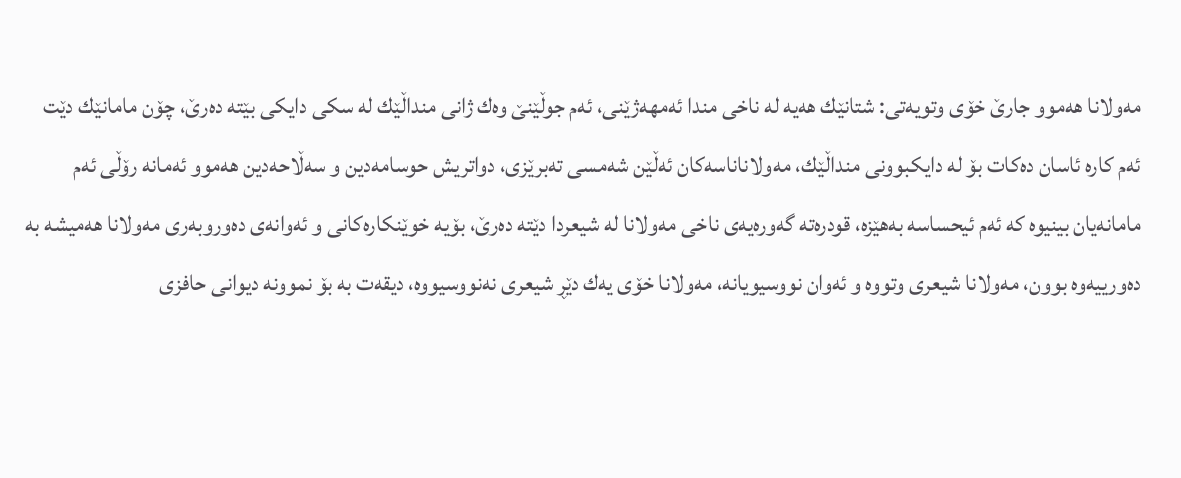مه‌ولانا هه‌موو جارێ‌ خۆی‌ وتویه‌تی‌: شتانێك هه‌یه‌ له‌ ناخی‌ مندا ئه‌مهه‌ژێنی‌، ئه‌م جوڵێنێ‌ وه‌ك ژانی‌ منداڵێك له‌ سكی‌ دایكی‌ بێته‌ ده‌رێ‌، چۆن مامانێك دێت ئه‌م كاره‌ ئاسان ده‌كات بۆ له‌ دایكبوونی‌ منداڵێك، مه‌ولاناناسه‌كان ئه‌ڵێن شه‌مسی‌ ته‌برێزی‌، دواتریش حوسامه‌دین و سه‌ڵاحه‌دین هه‌موو ئه‌مانه‌ رۆڵی‌ ئه‌م مامانه‌یان بینیوه‌ كه‌ ئه‌م ئیحساسه‌ به‌هێزه‌، قودره‌ته‌ گه‌وره‌یه‌ی‌ ناخی‌ مه‌ولانا له‌ شیعردا دێته‌ ده‌رێ‌، بۆیه‌ خوێنكاره‌كانی‌ و ئه‌وانه‌ی‌ ده‌وروبه‌ری‌ مه‌ولانا هه‌میشه‌ به‌ ده‌ورییه‌وه‌ بوون، مه‌ولانا شیعری‌ وتووه‌ و ئه‌وان نووسیویانه‌، مه‌ولانا خۆی‌ یه‌ك دێڕ شیعری‌ نه‌نووسیووه‌، دیقه‌ت به‌ بۆ نموونه‌ دیوانی‌ حافزی‌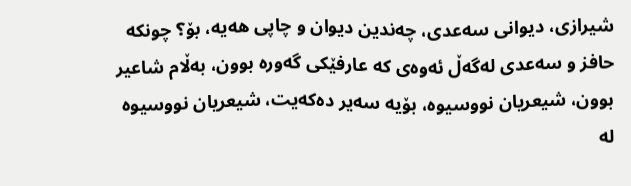شیرازی‌، دیوانی‌ سه‌عدی‌، چه‌ندین دیوان و چاپی‌ هه‌یه‌، بۆ؟ چونكه‌ حافز و سه‌عدی‌ له‌گه‌ڵ ئه‌وه‌ی‌ كه‌ عارفێكی‌ گه‌وره‌ بوون، به‌ڵام شاعیر بوون، شیعریان نووسیوه‌، بۆیه‌ سه‌یر ده‌كه‌یت، شیعریان نووسیوه‌ له‌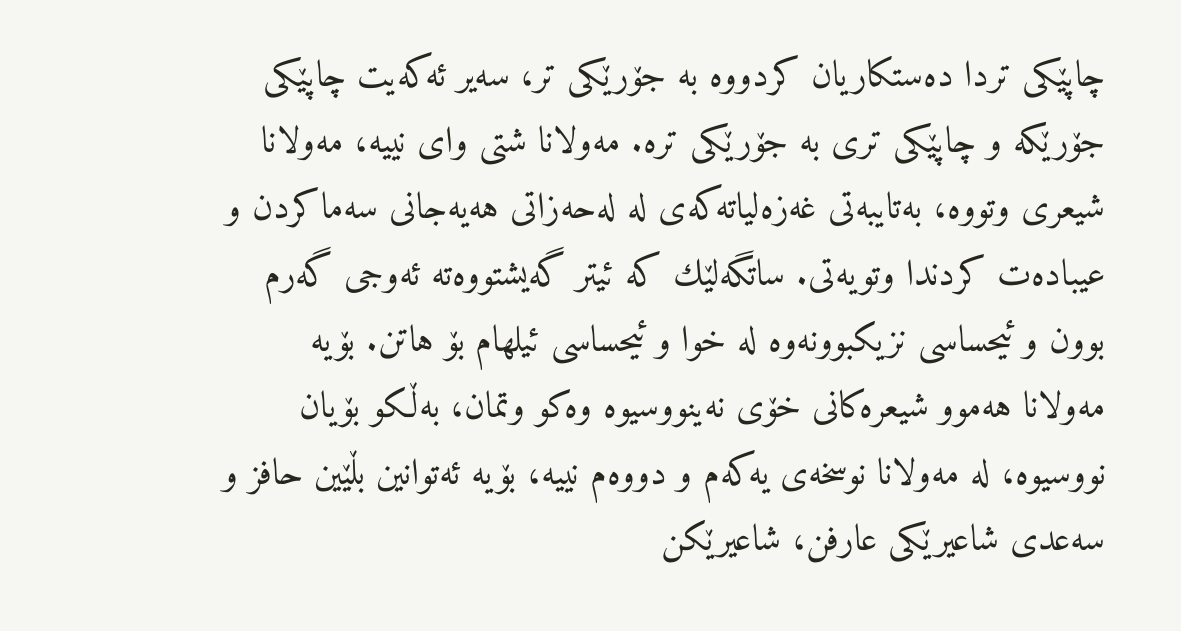چاپێكی‌ تردا ده‌ستكاریان كردووه‌ به‌ جۆرێكی‌ تر، سه‌یر ئه‌كه‌یت چاپێكی‌ جۆرێكه‌ و چاپێكی‌ تری‌ به‌ جۆرێكی‌ تره‌. مه‌ولانا شتی‌ وای‌ نییه‌، مه‌ولانا شیعری‌ وتووه‌، به‌تایبه‌تی‌ غه‌زه‌لیاته‌كه‌ی‌ له‌ له‌حه‌زاتی‌ هه‌یه‌جانی‌ سه‌ماكردن و عیباده‌ت كردندا وتویه‌تی‌. ساتگه‌لێك كه‌ ئیتر گه‌یشتووه‌ته‌ ئه‌وجی‌ گه‌رم بوون و ئیحساسی‌ نزیكبوونه‌وه‌ له‌ خوا و ئیحساسی‌ ئیلهام بۆ هاتن. بۆیه‌ مه‌ولانا هه‌موو شیعره‌كانی‌ خۆی‌ نه‌ینووسیوه‌ وه‌كو وتمان، به‌ڵكو بۆیان نووسیوه‌، له‌ مه‌ولانا نوسخه‌ی‌ یه‌كه‌م و دووه‌م نییه‌، بۆیه‌ ئه‌توانین بڵێین حافز و سه‌عدی‌ شاعیرێكی‌ عارفن، شاعیرێكن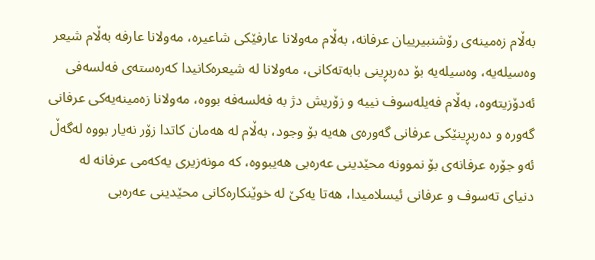به‌ڵام زه‌مینه‌ی‌ رۆشنبیرییان عرفانه‌، به‌ڵام مه‌ولانا عارفێكی‌ شاعیره‌، مه‌ولانا عارفه‌ به‌ڵام شیعر وه‌سیله‌یه‌، وه‌سیله‌یه‌ بۆ ده‌ربڕینی‌ بابه‌ته‌كانی‌، مه‌ولانا له‌ شیعره‌كانیدا كه‌ره‌سته‌ی‌ فه‌لسه‌فی‌ ئه‌دۆزیته‌وه‌، به‌ڵام فه‌یله‌سوف نییه‌ و زۆریش دژ به‌ فه‌لسه‌فه‌ بووه‌، مه‌ولانا زه‌مینه‌یه‌كی‌ عرفانی‌ گه‌وره‌ و ده‌ربڕینێكی‌ عرفانی‌ گه‌وره‌ی‌ هه‌یه‌ بۆ وجود، به‌ڵام له‌ هه‌مان كاتدا زۆر نه‌یار بووه‌ له‌گه‌ڵ ئه‌و جۆره‌ عرفانه‌ی‌ بۆ نموونه‌ محێدینی‌ عه‌ره‌بی‌ هه‌یبووه‌، كه‌ مونه‌زیری‌ یه‌كه‌می‌ عرفانه‌ له‌ دنیای‌ ته‌سوف و عرفانی‌ ئیسلامیدا، هه‌تا یه‌كێ‌ له‌ خوێنكاره‌كانی‌ محێدینی‌ عه‌ره‌بی‌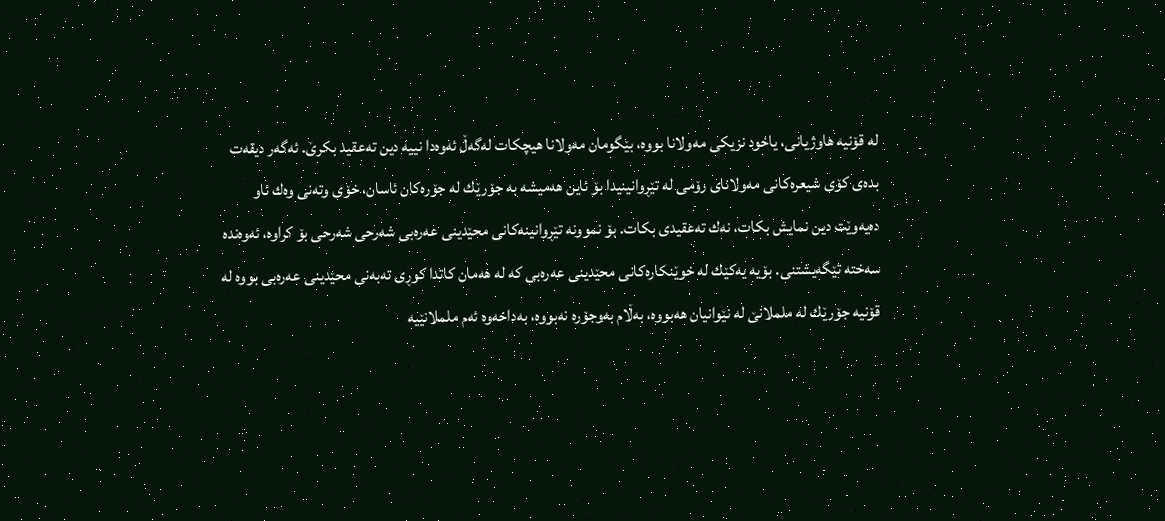له‌ قۆنیه‌ هاوژیانی‌، یاخود نزیكی‌ مه‌ولانا بووه‌، بێگومان مه‌ولانا هیچكات له‌گه‌ڵ ئه‌وه‌دا نییه‌ دین ته‌عقید بكرێ‌. ئه‌گه‌ر دیقه‌ت بده‌ی‌ كۆی‌ شیعره‌كانی‌ مه‌ولانای‌ رۆمی‌ له‌ تێڕوانینیدا بۆ ئاین هه‌میشه‌ به‌ جۆرێك له‌ جۆره‌كان ئاسان، خۆی‌ وته‌نی‌ وه‌ك ئاو ده‌یه‌وێت دین نمایش بكات، نه‌ك ته‌عقیدی‌ بكات. بۆ نموونه‌ تێڕوانینه‌كانی‌ محێدینی‌ عه‌ره‌بی‌ شه‌رحی‌ شه‌رحی‌ بۆ كراوه‌، ئه‌وه‌نده‌ سه‌خته‌ تێگه‌یشتنی‌. بۆیه‌ یه‌كێك له‌ خوێنكاره‌كانی‌ محێدینی‌ عه‌ره‌بی‌ كه‌ له‌ هه‌مان كاتدا كوڕی‌ ته‌به‌نی‌ محێدینی‌ عه‌ره‌بی‌ بووه‌ له‌ قۆنیه‌ جۆرێك له‌ ململانێ له‌ نێوانیان هه‌بووه‌، به‌ڵام به‌وجۆره‌ نه‌بووه‌، به‌داخه‌وه‌ ئه‌م ململانێیه‌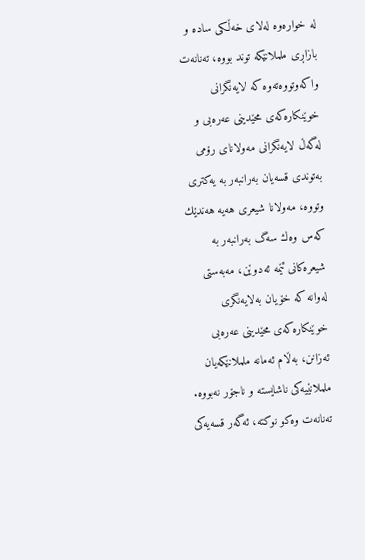له‌ خواره‌وه‌ له‌لای‌ خه‌ڵكی‌ ساده‌ و بازاڕی‌ ململانێكه‌ توند بووه‌، ته‌نانه‌ت واكه‌وتووه‌ته‌وه‌ كه‌ لایه‌نگرانی‌ خوێنكاره‌كه‌ی‌ محێدینی‌ عه‌ره‌بی‌ و له‌گه‌ڵ لایه‌نگرانی‌ مه‌ولانای‌ رۆمی‌ به‌توندی‌ قسه‌یان به‌رانبه‌ر به‌ یه‌كتری‌ وتووه‌، مه‌ولانا شیعری‌ هه‌یه‌ هه‌ندێك كه‌س وه‌ك سه‌گ به‌رانبه‌ر به‌ شیعره‌كانی‌ ئێمه‌ ئه‌دوێن، مه‌به‌ستی‌ له‌وانه‌ كه‌ خۆیان به‌لایه‌نگری‌ خوێنكاره‌كه‌ی‌ محێدینی‌ عه‌ره‌بی‌ ئه‌زانن، به‌ڵام ئه‌مانه‌ ململانێكه‌یان ململانێیه‌كی‌ ناشایسته‌ و ناجۆر نه‌بووه‌. ته‌نانه‌ت وه‌كو نوكته‌، ئه‌گه‌ر قسه‌یه‌كی‌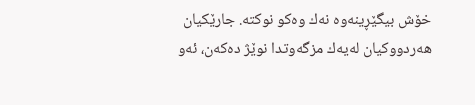خۆش بیگێڕینه‌وه‌ نه‌ك وه‌كو نوكته‌. جارێكیان هه‌ردووكیان له‌یه‌ك مزگه‌وتدا نوێژ ده‌كه‌ن، ئه‌و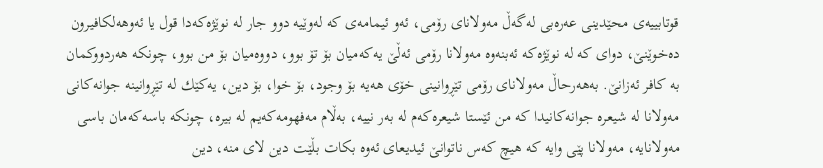قوتابییه‌ی‌ محێدینی‌ عه‌ره‌بی‌ له‌گه‌ڵ مه‌ولانای‌ رۆمی‌، ئه‌و ئیمامه‌ی‌ كه‌ له‌وێیه‌ دوو جار له‌ نوێژه‌كه‌دا قول یا ئه‌وهه‌لكافیرون ده‌خوێنێ‌، دوای‌ كه‌ له‌ نوێژه‌كه‌ ئه‌بنه‌وه‌ مه‌ولانا رۆمی‌ ئه‌ڵێ‌ یه‌كه‌میان بۆ تۆ بوو، دووه‌میان بۆ من بوو، چونكه‌ هه‌ردووكمان به‌ كافر ئه‌زانێ‌. به‌هه‌رحاڵ مه‌ولانای‌ رۆمی‌ تێڕوانینی‌ خۆی‌ هه‌یه‌ بۆ وجود، بۆ خوا، بۆ دین، یه‌كێك له‌ تێڕوانینه‌ جوانه‌كانی‌ مه‌ولانا له‌ شیعره‌ جوانه‌كانیدا كه‌ من ئێستا شیعره‌كه‌م له‌ به‌ر نییه‌، به‌ڵام مه‌فهومه‌كه‌یم له‌ بیره‌، چونكه‌ باسه‌كه‌مان باسی‌ مه‌ولانایه‌، مه‌ولانا پێی‌ وایه‌ كه‌ هیچ كه‌س ناتوانێ‌ ئیدیعای‌ ئه‌وه‌ بكات بڵێت دین لای‌ منه‌، دین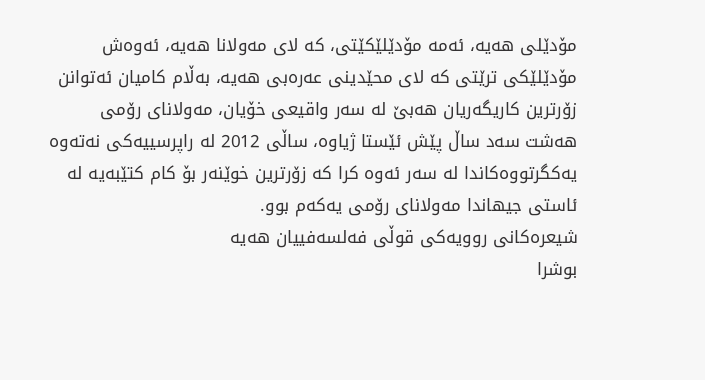مۆدێلی‌ هه‌یه‌، ئه‌مه‌ مۆدێلێكێتی‌، كه‌ لای‌ مه‌ولانا هه‌یه‌، ئه‌وه‌ش مۆدێلێكی‌ ترێتی‌ كه‌ لای‌ محێدینی‌ عه‌ره‌بی هه‌یه‌، به‌ڵام كامیان ئه‌توانن زۆرترین كاریگه‌ریان هه‌بێ‌ له‌ سه‌ر واقیعی‌ خۆیان، مه‌ولانای‌ رۆمی‌ هه‌شت سه‌د ساڵ پێش ئێستا ژیاوه‌، ساڵی‌ 2012 له‌ راپرسییه‌كی‌ نه‌ته‌وه‌ یه‌كگرتووه‌كاندا له‌ سه‌ر ئه‌وه‌ كرا كه‌ زۆرترین خوێنه‌ر بۆ كام كتێبه‌یه‌ له‌ ئاستی‌ جیهاندا مه‌ولانای‌ رۆمی‌ یه‌كه‌م بوو.
شیعره‌كانی‌ روویه‌كی‌ قوڵی‌ فه‌لسه‌فییان هه‌یه‌
بوشرا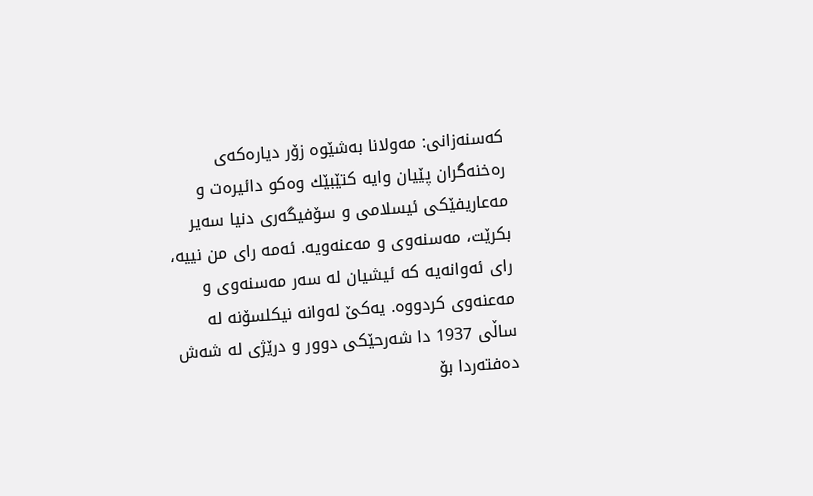كه‌سنه‌زانی‌: مه‌ولانا به‌شێوه‌ زۆر دیاره‌كه‌ی‌ ره‌خنه‌گران پێیان وایه‌ كتێبێك وه‌كو دائیره‌ت و مه‌عاریفێكی‌ ئیسلامی‌ و سۆفیگه‌ری‌ دنیا سه‌یر بكرێت، مه‌سنه‌وی‌ و مه‌عنه‌ویه‌. ئه‌مه‌ رای‌ من نییه‌، رای‌ ئه‌وانه‌یه‌ كه‌ ئیشیان له‌ سه‌ر مه‌سنه‌وی‌ و مه‌عنه‌وی‌ كردووه‌. یه‌كێ‌ له‌وانه‌ نیكلسۆنه‌ له‌ ساڵی‌ 1937 دا شه‌رحێكی‌ دوور و درێژی‌ له‌ شه‌ش ده‌فته‌ردا بۆ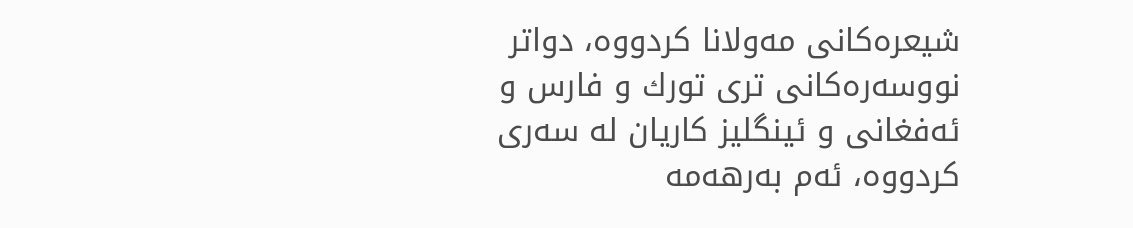شیعره‌كانی‌ مه‌ولانا كردووه‌، دواتر نووسه‌ره‌كانی‌ تری‌ تورك و فارس و ئه‌فغانی‌ و ئینگلیز كاریان له‌ سه‌ری‌ كردووه‌، ئه‌م به‌رهه‌مه‌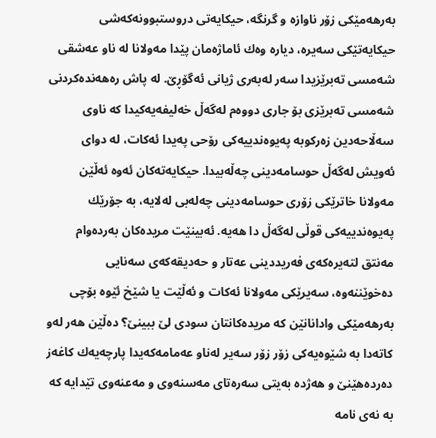به‌رهه‌مێكی‌ زۆر ناوازه‌ و گرنگه‌، حیكایه‌تی‌ دروستبوونه‌كه‌شی‌ حیكایه‌تێكی‌ سه‌یره‌، دیاره‌ وه‌ك ئاماژه‌مان پێدا مه‌ولانا له‌ ناو عه‌شقی‌ شه‌مسی‌ ته‌برێزیدا سه‌ر له‌به‌ری‌ ژیانی‌ ئه‌گۆڕێ‌. له‌ پاش ره‌هه‌نده‌كردنی‌ شه‌مسی‌ ته‌برێزی‌ بۆ جاری‌ دووه‌م له‌گه‌ڵ خه‌لیفه‌یه‌كیدا كه‌ ناوی‌ سه‌ڵاحه‌دین زه‌ركوبه‌ په‌یوه‌ندییه‌كی‌ رۆحی‌ په‌یدا ئه‌كات، له‌ دوای‌ ئه‌ویش له‌گه‌ڵ حوسامه‌دینی‌ چه‌ڵه‌بیدا. حیكایه‌ته‌كان ئه‌وه‌ ئه‌ڵێن مه‌ولانا خاترێكی‌ زۆری‌ حوسامه‌دینی‌ چه‌له‌بی‌ له‌لایه‌، به‌ جۆرێك په‌یوه‌ندییه‌كی‌ قوڵی‌ له‌گه‌ڵ دا هه‌یه‌. ئه‌بینێت مریده‌كان به‌رده‌وام مه‌نتق لته‌یره‌كه‌ی‌ فه‌ریددینی‌ عه‌تار و حه‌دیقه‌كه‌ی‌ سه‌نایی‌ ده‌خوێننه‌وه‌، سه‌یرێكی‌ مه‌ولانا ئه‌كات و ئه‌ڵێت یا شێخ ئێوه‌ بۆچی‌ به‌رهه‌مێكی‌ وادانانێن كه‌ مریده‌كانتان سودی‌ لێ‌ ببینێ‌؟ ده‌ڵێن هه‌ر له‌و كاته‌دا به‌ شێوه‌یه‌كی‌ زۆر زۆر سه‌یر له‌ناو عه‌مامه‌كه‌یدا پارچه‌یه‌ك كاغه‌ز ده‌رده‌هێنێ‌ و هه‌ژده‌ به‌یتی‌ سه‌ره‌تای‌ مه‌سنه‌وی‌ و مه‌عنه‌وی‌ تێدایه‌ كه‌ به‌ نه‌ی‌ نامه‌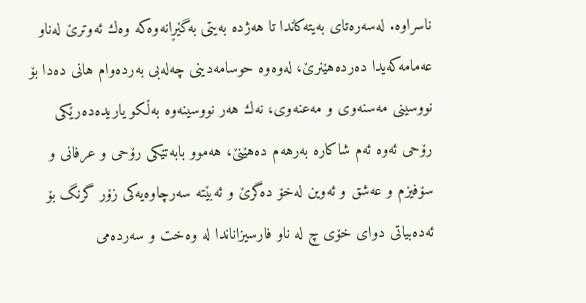ناسراوه‌. له‌سه‌ره‌تای‌ به‌یته‌كاندا تا هه‌ژده‌ به‌یتی‌ به‌گێڕانه‌وه‌كه‌ وه‌ك ئه‌وترێ‌ له‌ناو عه‌مامه‌كه‌یدا ده‌رده‌هێنرێ‌، له‌وه‌وه‌ حوسامه‌دینی‌ چه‌له‌بی‌ به‌رده‌وام هانی‌ ده‌دا بۆ نووسینی‌ مه‌سنه‌وی‌ و مه‌عنه‌وی‌، نه‌ك هه‌ر نووسینه‌وه‌ به‌ڵكو یاریده‌ده‌رێكی‌ رۆحی‌ ئه‌وه‌ ئه‌م شاكاره‌ به‌رهه‌م ده‌هێنێ‌، هه‌موو بابه‌تێكی‌ رۆحی‌ و عرفانی‌ و سۆفیزم و عه‌شق و ئه‌وین له‌خۆ ده‌گرێ‌ و ئه‌بێته‌ سه‌رچاوه‌یه‌كی‌ زۆر گرنگ بۆ ئه‌ده‌بیاتی‌ دوای‌ خۆی‌ چ له‌ ناو فارسیزاناندا له‌ وه‌خت و سه‌رده‌می‌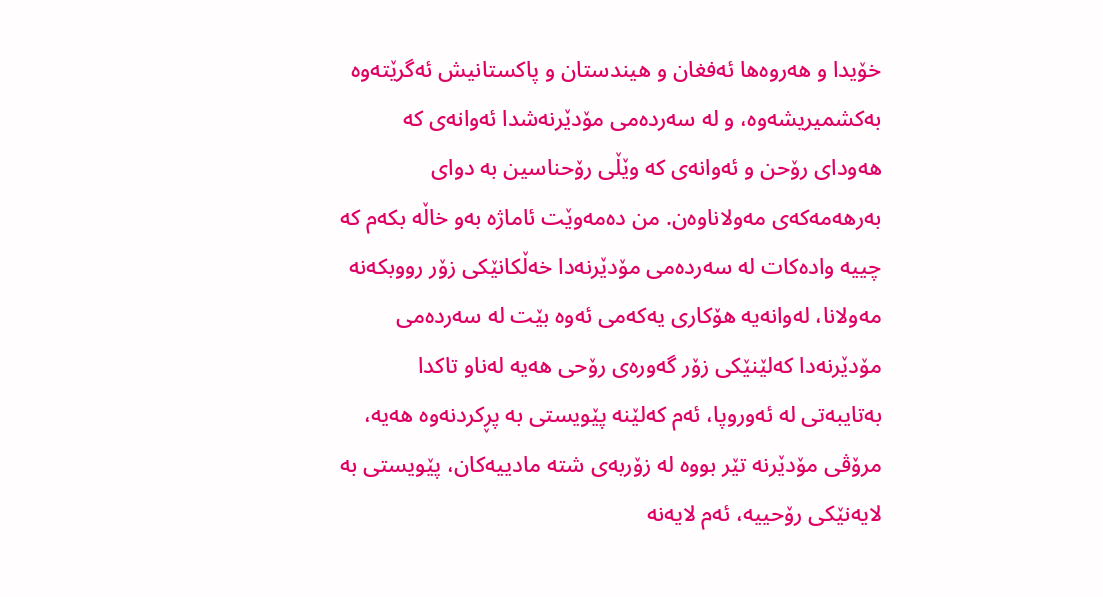خۆیدا و هه‌روه‌ها ئه‌فغان و هیندستان و پاكستانیش ئه‌گرێته‌وه‌ به‌كشمیریشه‌وه‌، و له‌ سه‌رده‌می‌ مۆدێرنه‌شدا ئه‌وانه‌ی‌ كه‌ هه‌ودای‌ رۆحن و ئه‌وانه‌ی‌ كه‌ وێڵی‌ رۆحناسین به‌ دوای‌ به‌رهه‌مه‌كه‌ی‌ مه‌ولاناوه‌ن. من ده‌مه‌وێت ئاماژه‌ به‌و خاڵه‌ بكه‌م كه‌ چییه‌ واده‌كات له‌ سه‌رده‌می‌ مۆدێرنه‌دا خه‌ڵكانێكی‌ زۆر رووبكه‌نه‌ مه‌ولانا، له‌وانه‌یه‌ هۆكاری‌ یه‌كه‌می‌ ئه‌وه‌ بێت له‌ سه‌رده‌می‌ مۆدێرنه‌دا كه‌لێنێكی‌ زۆر گه‌وره‌ی‌ رۆحی‌ هه‌یه‌ له‌ناو تاكدا به‌تایبه‌تی‌ له‌ ئه‌وروپا، ئه‌م كه‌لێنه‌ پێویستی‌ به‌ پڕكردنه‌وه‌ هه‌یه‌، مرۆڤی‌ مۆدێرنه‌ تێر بووه‌ له‌ زۆربه‌ی‌ شته‌ مادییه‌كان، پێویستی‌ به‌ لایه‌نێكی‌ رۆحییه‌، ئه‌م لایه‌نه‌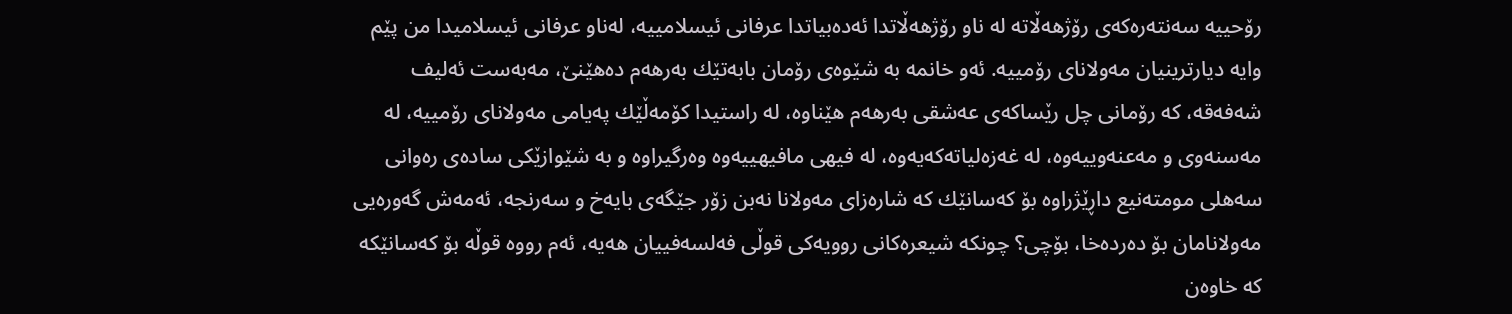رۆحییه‌ سه‌نته‌ره‌كه‌ی‌ رۆژهه‌ڵاته‌ له‌ ناو رۆژهه‌ڵاتدا ئه‌ده‌بیاتدا عرفانی‌ ئیسلامییه‌، له‌ناو عرفانی‌ ئیسلامیدا من پێم وایه‌ دیارترینیان مه‌ولانای‌ رۆمییه‌. ئه‌و خانمه‌ به‌ شێوه‌ی‌ رۆمان بابه‌تێك به‌رهه‌م ده‌هێنێ، مه‌به‌ست ئه‌لیف شه‌فه‌قه‌، كه‌ رۆمانی‌ چل رێساكه‌ی‌ عه‌شقی‌ به‌رهه‌م هێناوه‌، له‌ راستیدا كۆمه‌ڵێك په‌یامی‌ مه‌ولانای‌ رۆمییه‌، له‌ مه‌سنه‌وی‌ و مه‌عنه‌وییه‌وه‌، له‌ غه‌زه‌لیاته‌كه‌یه‌وه‌، له‌ فیهی‌ مافیهییه‌وه‌ وه‌رگیراوه‌ و به‌ شێوازێكی‌ ساده‌ی‌ ره‌وانی‌ سه‌هلی‌ مومته‌نیع داڕێژراوه‌ بۆ كه‌سانێك كه‌ شاره‌زای‌ مه‌ولانا نه‌بن زۆر جێگه‌ی‌ بایه‌خ و سه‌رنجه‌، ئه‌مه‌ش گه‌وره‌یی‌ مه‌ولانامان بۆ ده‌رده‌خا، بۆچی‌؟ چونكه‌ شیعره‌كانی‌ روویه‌كی‌ قوڵی‌ فه‌لسه‌فییان هه‌یه‌، ئه‌م رووه‌ قوڵه‌ بۆ كه‌سانێكه‌ كه‌ خاوه‌ن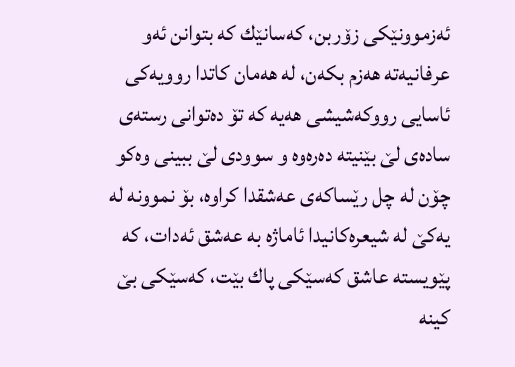ئه‌زموونێكی‌ زۆربن، كه‌سانێك كه‌ بتوانن ئه‌و عرفانیه‌ته‌ هه‌زم بكه‌ن، له‌ هه‌مان كاتدا روویه‌كی‌ ئاسایی‌ رووكه‌شیشی‌ هه‌یه‌ كه‌ تۆ ده‌توانی‌ رسته‌ی‌ ساده‌ی‌ لێ‌ بێنیته‌ ده‌ره‌وه‌ و سوودی‌ لێ‌ ببینی‌ وه‌كو چۆن له‌ چل رێساكه‌ی‌ عه‌شقدا كراوه‌، بۆ نموونه‌ له‌ یه‌كێ‌ له‌ شیعره‌كانیدا ئاماژه‌ به‌ عه‌شق ئه‌دات، كه‌ پێویسته‌ عاشق كه‌سێكی‌ پاك بێت، كه‌سێكی‌ بێ‌ كینه‌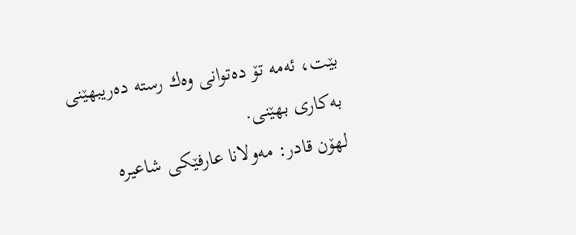بێت، ئه‌مه‌ تۆ ده‌توانی‌ وه‌ك رسته‌ ده‌ریبهێنی‌ به‌كاری‌ بهێنی‌.
لهۆن قادر: مه‌ولانا عارفێكی‌ شاعیره‌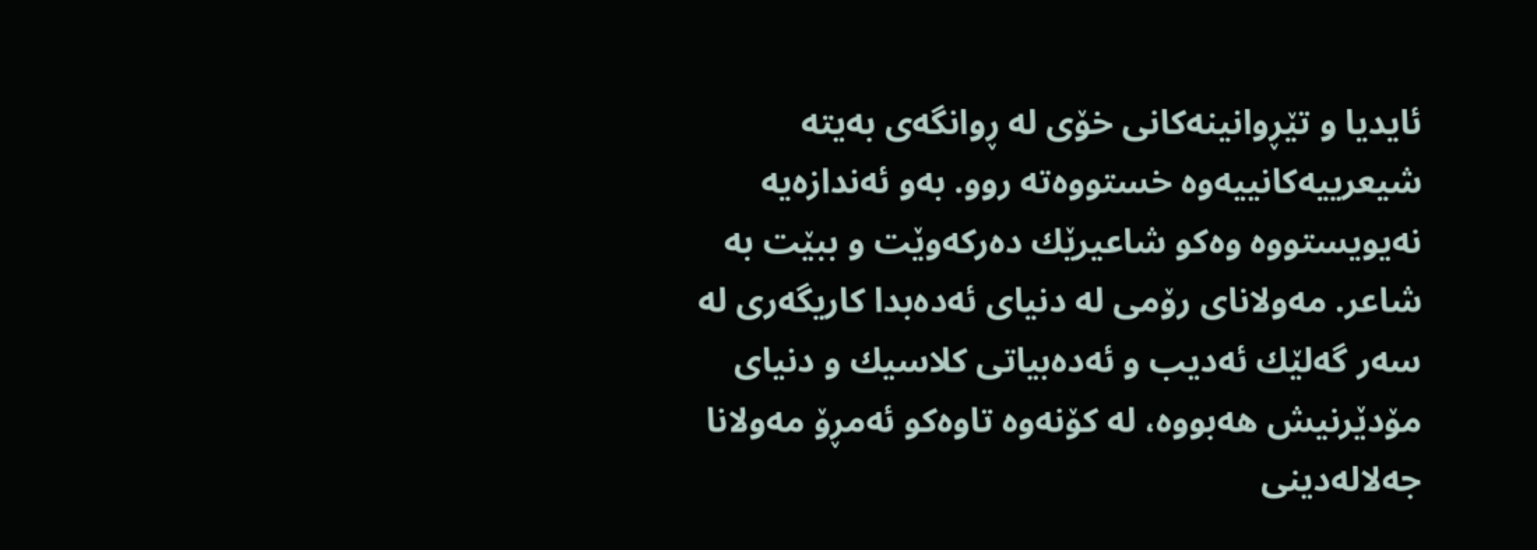ئایدیا و تێڕوانینه‌كانی‌ خۆی‌ له‌ ڕوانگه‌ی‌ به‌یته‌
شیعرییه‌كانییه‌وه‌ خستووه‌ته‌ روو. به‌و ئه‌ندازه‌یه‌ نه‌یویستووه‌ وه‌كو شاعیرێك ده‌ركه‌وێت و ببێت به‌ شاعر. مه‌ولانای‌ رۆمی‌ له‌ دنیای‌ ئه‌ده‌بدا كاریگه‌ری‌ له‌ سه‌ر گه‌لێك ئه‌دیب و ئه‌ده‌بیاتی‌ كلاسیك و دنیای‌ مۆدێرنیش هه‌بووه‌، له‌ كۆنه‌وه‌ تاوه‌كو ئه‌مڕۆ مه‌ولانا جه‌لاله‌دینی‌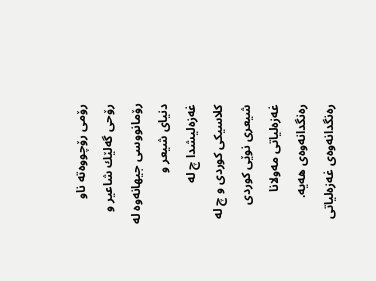رۆمی‌ رۆچووه‌ته‌ ناو رۆحی‌ گه‌لێك شاعیر و رۆمانووسی‌ جیهانه‌وه‌ له‌ دنیای‌ شیعر و غه‌زه‌لیشدا چ له‌ كلاسیكی‌ كوردی‌ و چ له‌ شیعری‌ نوێی‌ كوردی‌ غه‌زه‌لیاتی‌ مه‌ولانا ره‌نگدانه‌وه‌ی‌ هه‌یه‌.
ره‌نگدانه‌وه‌ی‌ غه‌زه‌لیاتی‌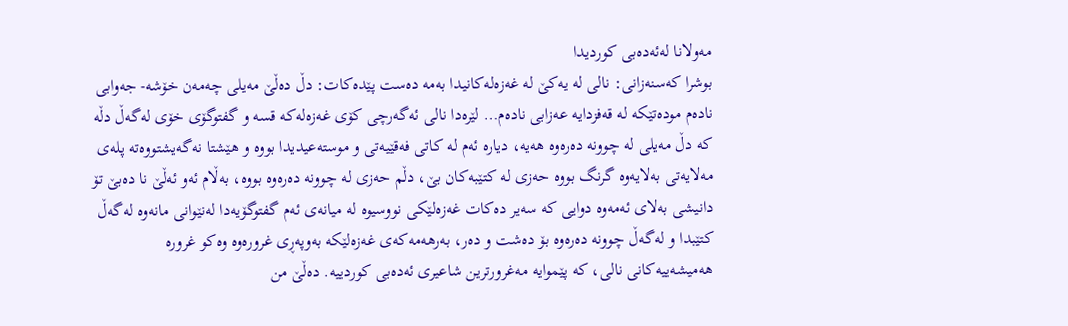مه‌ولانا له‌ئه‌ده‌بی‌ كوردیدا
بوشرا كه‌سنه‌زانی‌: نالی‌ له‌ یه‌كێ‌ له‌ غه‌زه‌له‌كانیدا به‌مه‌ ده‌ست پێده‌كات: دڵ ده‌ڵێ‌ مه‌یلی‌ چه‌مه‌ن خۆشه‌- جه‌وابی‌ ناده‌م موده‌تێكه‌ له‌ قه‌فزدایه‌ عه‌زابی‌ ناده‌م… لێره‌دا نالی‌ ئه‌گه‌رچی‌ كۆی‌ غه‌زه‌له‌كه‌ قسه‌ و گفتوگۆی‌ خۆی‌ له‌گه‌ڵ دڵه‌ كه‌ دڵ مه‌یلی‌ له‌ چوونه‌ ده‌ره‌وه‌ هه‌یه‌، دیاره‌ ئه‌م له‌ كاتی‌ فه‌قێیه‌تی‌ و موسته‌عیدیدا بووه‌ و هێشتا نه‌گه‌یشتووه‌ته‌ پله‌ی‌ مه‌لایه‌تی‌ به‌لایه‌وه‌ گرنگ بووه‌ حه‌زی‌ له‌ كتێبه‌كان بێ‌، دڵم حه‌زی‌ له‌ چوونه‌ ده‌ره‌وه‌ بووه‌، به‌ڵام ئه‌و ئه‌ڵێ‌ نا ده‌بێ‌ تۆ دانیشی‌ به‌لای‌ ئه‌مه‌وه‌ دوایی‌ كه‌ سه‌یر ده‌كات غه‌زه‌لێكی‌ نووسیوه‌ له‌ میانه‌ی‌ ئه‌م گفتوگۆیه‌دا له‌نێوانی‌ مانه‌وه‌ له‌گه‌ڵ كتێبدا و له‌گه‌ڵ چوونه‌ ده‌ره‌وه‌ بۆ ده‌شت و ده‌ر، به‌رهه‌مه‌كه‌ی‌ غه‌زه‌لێكه‌ به‌وپه‌ڕی‌ غروره‌وه‌ وه‌كو غروره‌ هه‌میشه‌ییه‌كانی‌ نالی‌، كه‌ پێموایه‌ مه‌غرورترین شاعیری‌ ئه‌ده‌بی‌ كوردییه‌. ده‌ڵێ‌ من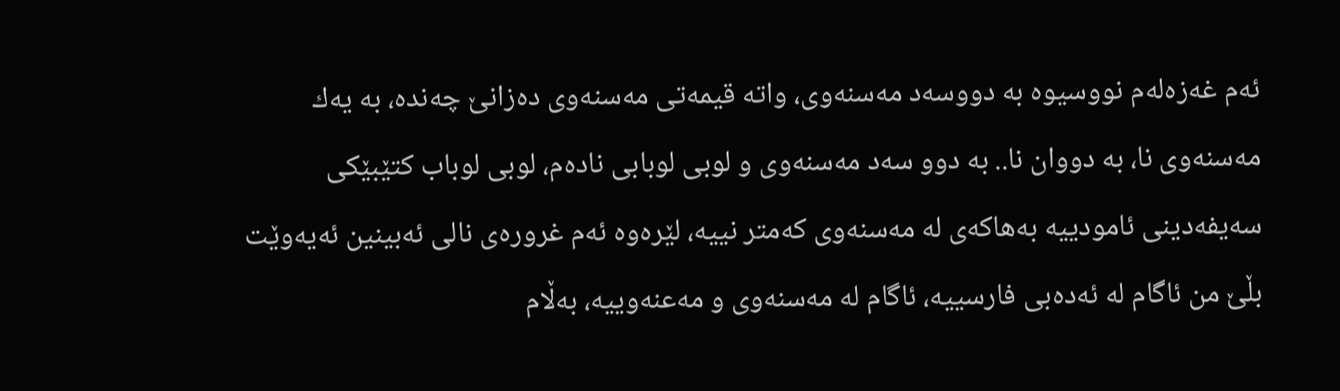ئه‌م غه‌زه‌له‌م نووسیوه‌ به‌ دووسه‌د مه‌سنه‌وی‌، واته‌ قیمه‌تی‌ مه‌سنه‌وی‌ ده‌زانێ‌ چه‌نده‌، به‌ یه‌ك مه‌سنه‌وی‌ نا، به‌ دووان نا.. به‌ دوو سه‌د مه‌سنه‌وی‌ و لوبی‌ لوبابی‌ ناده‌م، لوبی‌ لوباب كتێبێكی‌ سه‌یفه‌دینی‌ ئامودییه‌ به‌هاكه‌ی‌ له‌ مه‌سنه‌وی‌ كه‌متر نییه‌، لێره‌وه‌ ئه‌م غروره‌ی‌ نالی‌ ئه‌بینین ئه‌یه‌وێت بڵێ‌ من ئاگام له‌ ئه‌ده‌بی‌ فارسییه‌، ئاگام له‌ مه‌سنه‌وی‌ و مه‌عنه‌وییه‌، به‌ڵام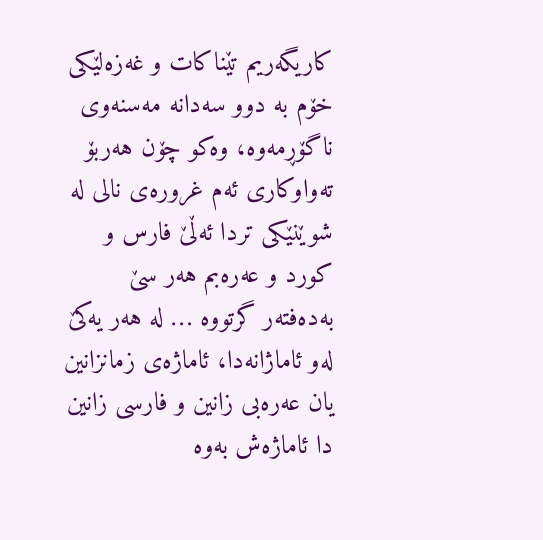كاریگه‌ریم تێناكات و غه‌زه‌لێكی‌ خۆم به‌ دوو سه‌دانه‌ مه‌سنه‌وی‌ ناگۆڕمه‌وه‌، وه‌كو چۆن هه‌ربۆ ته‌واوكاری‌ ئه‌م غروره‌ی‌ نالی‌ له‌ شوێنێكی‌ تردا ئه‌ڵێ‌ فارس و كورد و عه‌ره‌بم هه‌ر سێ‌ به‌ده‌فته‌ر گرتووه‌ … له‌ هه‌ر یه‌كێ‌ له‌و ئاماژانه‌دا، ئاماژه‌ی‌ زمانزانین یان عه‌ره‌بی‌ زانین و فارسی‌ زانین دا ئاماژه‌ش به‌وه‌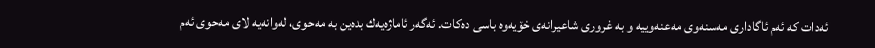ئه‌دات كه‌ ئه‌م ئاگاداری‌ مه‌سنه‌وی‌ مه‌عنه‌وییه‌ و به‌ غروری‌ شاعیرانه‌ی‌ خۆیه‌وه‌ باسی‌ ده‌كات. ئه‌گه‌ر ئاماژه‌یه‌ك بده‌ین به‌ مه‌حوی‌، له‌وانه‌یه‌ لای‌ مه‌حوی‌ ئه‌م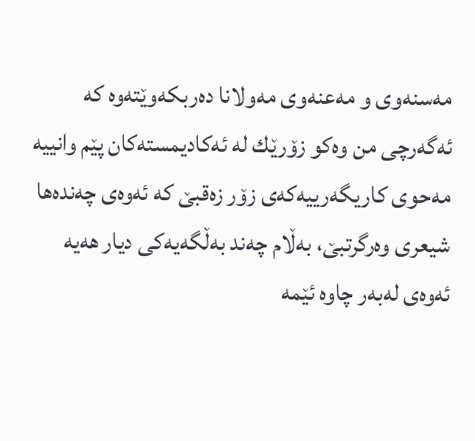مه‌سنه‌وی‌ و مه‌عنه‌وی‌ مه‌ولانا ده‌ربكه‌وێته‌وه‌ كه‌ ئه‌گه‌رچی‌ من وه‌كو زۆرێك له‌ ئه‌كادیمسته‌كان پێم وانییه‌ مه‌حوی‌ كاریگه‌رییه‌كه‌ی‌ زۆر زه‌قبێ‌ كه‌ ئه‌وه‌ی‌ چه‌نده‌ها شیعری‌ وه‌رگرتبێ‌، به‌ڵام چه‌ند به‌ڵگه‌یه‌كی‌ دیار هه‌یه‌ ئه‌وه‌ی‌ له‌به‌ر چاوه‌ ئێمه‌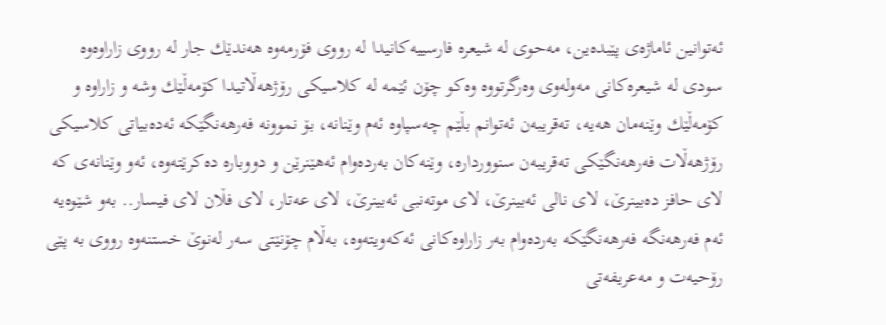ئه‌توانین ئاماژه‌ی‌ پێبده‌ین، مه‌حوی‌ له‌ شیعره‌ فارسییه‌كانیدا له‌ رووی‌ فۆرمه‌وه‌ هه‌ندێك جار له‌ رووی‌ زاراوه‌وه‌ سودی‌ له‌ شیعره‌كانی‌ مه‌وله‌وی‌ وه‌رگرتووه‌ وه‌كو چۆن ئێمه‌ له‌ كلاسیكی‌ رۆژهه‌ڵاتیدا كۆمه‌ڵێك وشه‌ و زاراوه‌ و كۆمه‌ڵێك وێنه‌مان هه‌یه‌، ته‌قریبه‌ن ئه‌توانم بڵێم چه‌سپاوه‌ ئه‌م وێنانه‌، بۆ نموونه‌ فه‌رهه‌نگێكه‌ ئه‌ده‌بیاتی‌ كلاسیكی‌ رۆژهه‌ڵات فه‌رهه‌نگێكی‌ ته‌قریبه‌ن سنوورداره‌، وێنه‌كان به‌رده‌وام ئه‌هێنرێن و دووباره‌ ده‌كرێته‌وه‌، ئه‌و وێنانه‌ی‌ كه‌ لای‌ حافز ده‌بینرێ‌، لای‌ نالی‌ ئه‌بینرێ‌، لای‌ موته‌نبی‌ ئه‌بینرێ‌، لای‌ عه‌تار، لای‌ فڵان لای‌ فیسار.. به‌و شێوه‌یه‌ ئه‌م فه‌رهه‌نگه‌ فه‌رهه‌نگێكه‌ به‌رده‌وام به‌ر زاراوه‌كانی‌ ئه‌كه‌ویته‌وه‌، به‌ڵام چۆنێتی‌ سه‌ر له‌نوێ‌ خستنه‌وه‌ رووی‌ به‌ پێی‌ رۆحیه‌ت و مه‌عریفه‌تی‌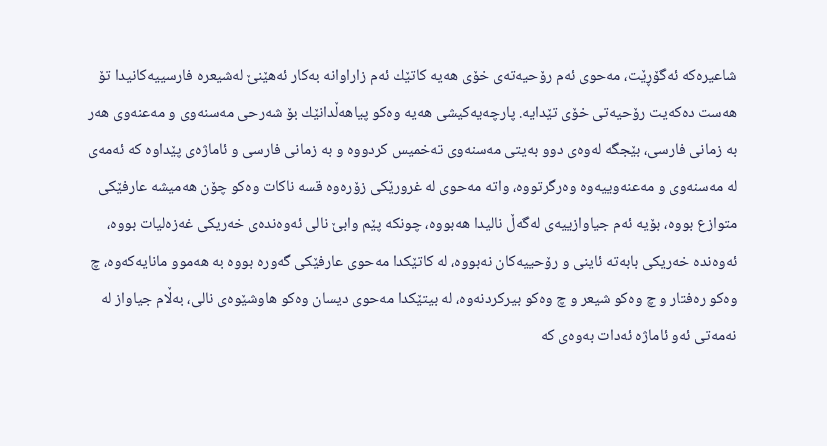شاعیره‌كه‌ ئه‌گۆڕێت، مه‌حوی‌ ئه‌م رۆحیه‌ته‌ی‌ خۆی‌ هه‌یه‌ كاتێك ئه‌م زاراوانه‌ به‌كار ئه‌هێنێ‌ له‌شیعره‌ فارسییه‌كانیدا تۆ هه‌ست ده‌كه‌یت رۆحیه‌تی‌ خۆی‌ تێدایه‌. پارچه‌یه‌كیشی‌ هه‌یه‌ وه‌كو پیاهه‌ڵدانێك بۆ شه‌رحی‌ مه‌سنه‌وی‌ و مه‌عنه‌وی‌ هه‌ر به‌ زمانی‌ فارسی‌، بێجگه‌ له‌وه‌ی‌ دوو به‌یتی‌ مه‌سنه‌وی‌ ته‌خمیس كردووه‌ و به‌ زمانی‌ فارسی‌ و ئاماژه‌ی‌ پێداوه‌ كه‌ ئه‌مه‌ی‌ له‌ مه‌سنه‌وی‌ و مه‌عنه‌وییه‌وه‌ وه‌رگرتووه‌، واته‌ مه‌حوی‌ له‌ غرورێكی‌ زۆره‌وه‌ قسه‌ ناكات وه‌كو چۆن هه‌میشه‌ عارفێكی‌ متوازع بووه‌، بۆیه‌ ئه‌م جیاوازییه‌ی‌ له‌گه‌ڵ نالیدا هه‌بووه‌، چونكه‌ پێم وابێ‌ نالی‌ ئه‌وه‌نده‌ی‌ خه‌ریكی‌ غه‌زه‌لیات بووه‌، ئه‌وه‌نده‌ خه‌ریكی‌ بابه‌ته‌ ئاینی‌ و رۆحییه‌كان نه‌بووه‌، له‌ كاتێكدا مه‌حوی‌ عارفێكی‌ گه‌وره‌ بووه‌ به‌ هه‌موو مانایه‌كه‌وه‌، چ وه‌كو ره‌فتار و چ وه‌كو شیعر و چ وه‌كو بیركردنه‌وه‌، له‌ بیتێكدا مه‌حوی‌ دیسان وه‌كو هاوشێوه‌ی‌ نالی‌، به‌ڵام جیاواز له‌ نه‌مه‌تی‌ ئه‌و ئاماژه‌ ئه‌دات به‌وه‌ی‌ كه‌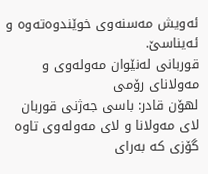ئه‌ویش مه‌سنه‌وی‌ خوێندوه‌ته‌وه‌ و ئه‌یناسێ‌.
قوربانی‌ له‌نێوان مه‌وله‌وی‌ و مه‌ولانای‌ رۆمی
لهۆن قادر: باسی‌ جه‌ژنی‌ قوربان لای‌ مه‌ولانا و لای‌ مه‌وله‌وی‌ تاوه‌ گۆزی‌ كه‌ به‌رای‌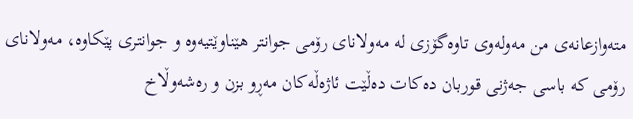مته‌وازعانه‌ی‌ من مه‌وله‌وی‌ تاوه‌گۆزی‌ له‌ مه‌ولانای‌ رۆمی‌ جوانتر هێناوێتیه‌وه‌ و جوانتری‌ پێكاوه‌، مه‌ولانای‌ رۆمی‌ كه‌ باسی‌ جه‌ژنی‌ قوربان ده‌كات ده‌ڵێت ئاژه‌ڵه‌كان مه‌ڕو بزن و ره‌شه‌وڵاخ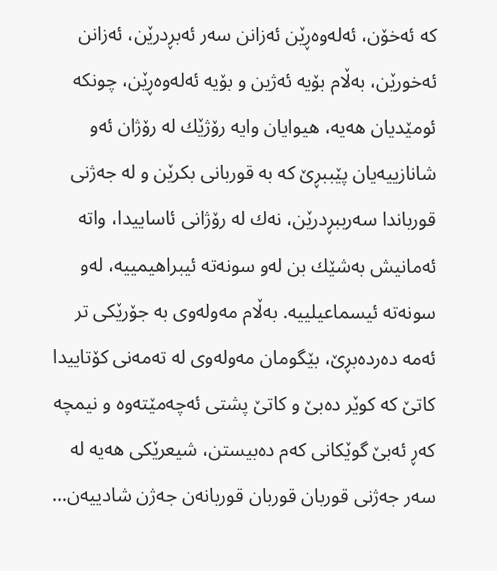كه‌ ئه‌خۆن، ئه‌له‌وه‌ڕێن ئه‌زانن سه‌ر ئه‌بڕدرێن، ئه‌زانن ئه‌خورێن، به‌ڵام بۆیه‌ ئه‌ژین و بۆیه‌ ئه‌له‌وه‌ڕێن، چونكه‌ ئومێدیان هه‌یه‌، هیوایان وایه‌ رۆژێك له‌ رۆژان ئه‌و شانازییه‌یان پێببڕێ‌ كه‌ به‌ قوربانی‌ بكرێن و له‌ جه‌ژنی‌ قورباندا سه‌رببڕدرێن، نه‌ك له‌ رۆژانی‌ ئاساییدا، واته‌ ئه‌مانیش به‌شێك بن له‌و سونه‌ته‌ ئیبراهیمییه‌، له‌و سونه‌ته‌ ئیسماعیلییه‌. به‌ڵام مه‌وله‌وی‌ به‌ جۆرێكی‌ تر ئه‌مه‌ ده‌رده‌بڕێ‌، بێگومان مه‌وله‌وی‌ له‌ ته‌مه‌نی‌ كۆتاییدا كاتێ كه‌ كوێر ده‌بێ‌ و كاتێ‌ پشتی‌ ئه‌چه‌مێته‌وه‌ و نیمچه‌ كه‌ڕ ئه‌بێ‌ گوێكانی‌ كه‌م ده‌بیستن، شیعرێكی‌ هه‌یه‌ له‌ سه‌ر جه‌ژنی‌ قوربان قوربان قوربانه‌ن جه‌ژن شادییه‌ن…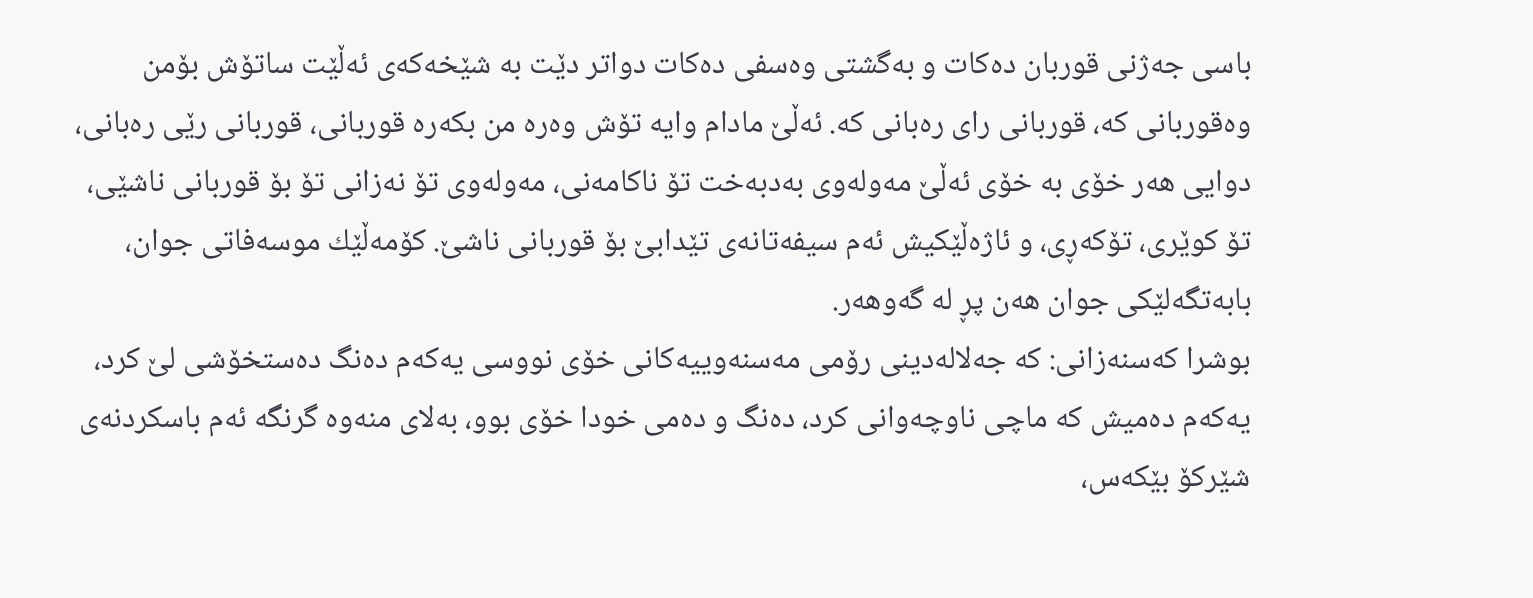باسی‌ جه‌ژنی‌ قوربان ده‌كات و به‌گشتی‌ وه‌سفی‌ ده‌كات دواتر دێت به‌ شێخه‌كه‌ی‌ ئه‌ڵێت ساتۆش بۆمن وه‌قوربانی‌ كه‌، قوربانی‌ رای‌ ره‌بانی‌ كه‌. ئه‌ڵێ‌ مادام وایه‌ تۆش وه‌ره‌ من بكه‌ره‌ قوربانی‌، قوربانی‌ رێی‌ ره‌بانی‌، دوایی‌ هه‌ر خۆی‌ به‌ خۆی‌ ئه‌ڵێ‌ مه‌وله‌وی‌ به‌دبه‌خت تۆ ناكامه‌نی‌، مه‌وله‌وی‌ تۆ نه‌زانی‌ تۆ بۆ قوربانی‌ ناشێی‌، تۆ كوێری‌، تۆكه‌ڕی‌، و ئاژه‌ڵێكیش ئه‌م سیفه‌تانه‌ی‌ تێدابێ‌ بۆ قوربانی‌ ناشێ‌. كۆمه‌ڵێك موسه‌فاتی‌ جوان، بابه‌تگه‌لێكی‌ جوان هه‌ن پڕ له‌ گه‌وهه‌ر.
بوشرا كه‌سنه‌زانی‌: كه‌ جه‌لاله‌دینی‌ رۆمی‌ مه‌سنه‌وییه‌كانی‌ خۆی‌ نووسی‌ یه‌كه‌م ده‌نگ ده‌ستخۆشی‌ لێ‌ كرد، یه‌كه‌م ده‌میش كه‌ ماچی‌ ناوچه‌وانی‌ كرد، ده‌نگ و ده‌می‌ خودا خۆی‌ بوو، به‌لای‌ منه‌وه‌ گرنگه‌ ئه‌م باسكردنه‌ی‌ شێركۆ بێكه‌س،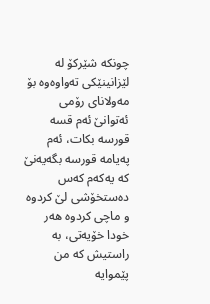چونكه‌ شێركۆ له‌ لێزانینێكی‌ ته‌واوه‌وه‌ بۆ مه‌ولانای‌ رۆمی‌ ئه‌توانێ‌ ئه‌م قسه‌ قورسه‌ بكات، ئه‌م په‌یامه‌ قورسه‌ بگه‌یه‌نێ‌ كه‌ یه‌كه‌م كه‌س ده‌ستخۆشی‌ لێ‌ كردوه‌ و ماچی‌ كردوه‌ هه‌ر خودا خۆیه‌تی‌، به‌ راستیش كه‌ من پێموایه‌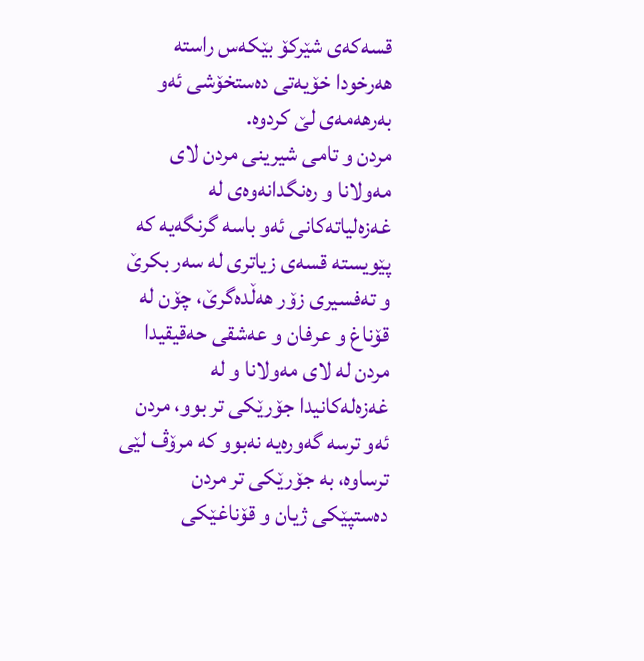قسه‌كه‌ی‌ شێركۆ بێكه‌س راسته‌ هه‌رخودا خۆیه‌تی‌ ده‌ستخۆشی‌ ئه‌و به‌رهه‌مه‌ی‌ لێ‌ كردوه‌.
مردن و تامی‌ شیرینی‌ مردن لای‌ مه‌ولانا و ره‌نگدانه‌وه‌ی‌ له‌ غه‌زه‌لیاته‌كانی‌ ئه‌و باسه‌ گرنگه‌یه‌ كه‌ پێویسته‌ قسه‌ی‌ زیاتری‌ له‌ سه‌ر بكرێ‌ و ته‌فسیری‌ زۆر هه‌ڵده‌گرێ‌، چۆن له‌ قۆناغ و عرفان و عه‌شقی‌ حه‌قیقیدا مردن له‌ لای‌ مه‌ولانا و له‌ غه‌زه‌له‌كانیدا جۆرێكی‌ تر بوو، مردن ئه‌و ترسه‌ گه‌وره‌یه‌ نه‌بوو كه‌ مرۆڤ لێی‌ ترساوه‌، به‌ جۆرێكی‌ تر مردن ده‌ستپێكی‌ ژیان و قۆناغێكی‌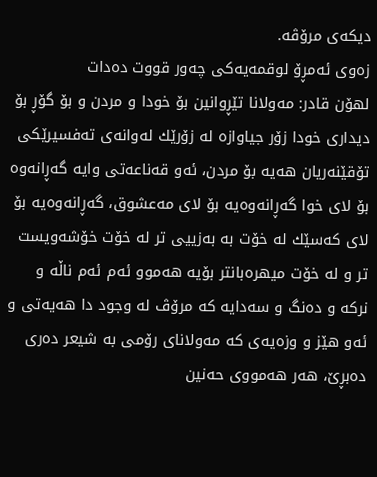دیكه‌ی‌ مرۆڤه‌.
زه‌وی‌ ئه‌مڕۆ لوقمه‌یه‌كی‌ چه‌ور قووت ده‌دات
لهۆن قادر: مه‌ولانا تێڕوانین بۆ خودا و مردن و بۆ گۆڕ بۆ دیداری‌ خودا زۆر جیاوازه‌ له‌ زۆرێك له‌وانه‌ی‌ ته‌فسیرێكی‌ تۆقێنه‌ریان هه‌یه‌ بۆ مردن، ئه‌و قه‌ناعه‌تی‌ وایه‌ گه‌ڕانه‌وه‌ بۆ لای‌ خوا گه‌ڕانه‌وه‌یه‌ بۆ لای‌ مه‌عشوق، گه‌ڕانه‌وه‌یه‌ بۆ لای‌ كه‌سێك له‌ خۆت به‌ به‌زییی‌ تر له‌ خۆت خۆشه‌ویست تر و له‌ خۆت میهره‌بانتر بۆیه‌ هه‌موو ئه‌م ئه‌م ناڵه‌ و نركه‌ و ده‌نگ و سه‌دایه‌ كه‌ مرۆڤ له‌ وجود دا هه‌یه‌تی‌ و ئه‌و هێز و وزه‌یه‌ی‌ كه‌ مه‌ولانای‌ رۆمی‌ به‌ شیعر ده‌ری‌ ده‌بڕێ‌، هه‌ر هه‌مووی‌ حه‌نین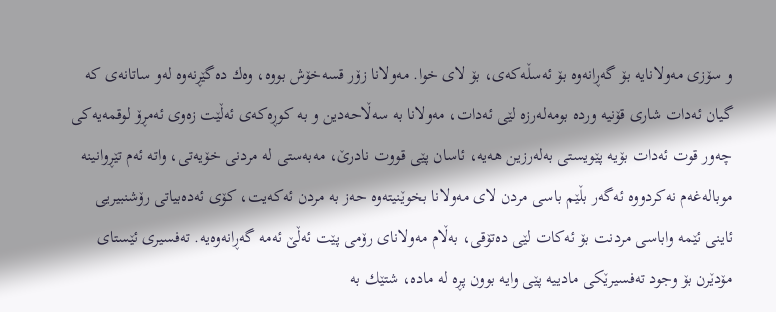و سۆزی‌ مه‌ولانایه‌ بۆ گه‌ڕانه‌وه‌ بۆ ئه‌سڵه‌كه‌ی‌، بۆ لای‌ خوا. مه‌ولانا زۆر قسه‌خۆش بووه‌، وه‌ك ده‌گێڕنه‌وه‌ له‌و ساتانه‌ی‌ كه‌ گیان ئه‌دات شاری‌ قۆنیه‌ ورده‌ بومه‌له‌رزه‌ لێی ئه‌دات، مه‌ولانا به‌ سه‌ڵاحه‌دین و به‌ كوڕه‌كه‌ی‌ ئه‌ڵێت زه‌وی‌ ئه‌مڕۆ لوقمه‌یه‌كی‌ چه‌ور قوت ئه‌دات بۆیه‌ پێویستی‌ به‌له‌رزین هه‌یه‌، ئاسان پێی‌ قووت نادرێ‌، مه‌به‌ستی‌ له‌ مردنی‌ خۆیه‌تی‌، واته‌ ئه‌م تێڕوانینه‌ موباله‌غه‌م نه‌كردووه‌ ئه‌گه‌ر بڵێم باسی‌ مردن لای‌ مه‌ولانا بخوێنیته‌وه‌ حه‌ز به‌ مردن ئه‌كه‌یت، كۆی‌ ئه‌ده‌بیاتی‌ رۆشنبیریی‌ ئاینی‌ ئێمه‌ واباسی‌ مردنت بۆ ئه‌كات لێی‌ ده‌تۆقی‌، به‌ڵام مه‌ولانای‌ رۆمی‌ پێت ئه‌ڵێ‌ ئه‌مه‌ گه‌ڕانه‌وه‌یه‌. ته‌فسیری‌ ئێستای‌ مۆدێرن بۆ وجود ته‌فسیرێكی‌ مادییه‌ پێی‌ وایه‌ بوون پڕه‌ له‌ ماده‌، شتێك به‌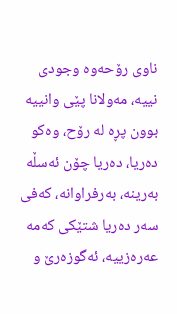ناوی‌ رۆحه‌وه‌ وجودی‌ نییه‌، مه‌ولانا پێی‌ وانییه‌ بوون پڕه‌ له‌ رۆح، وه‌كو ده‌ریا، ده‌ریا چۆن ئه‌سڵه‌ به‌رینه‌، به‌رفراوانه‌، كه‌فی‌ سه‌ر ده‌ریا شتێكی‌ كه‌مه‌ عه‌ره‌زییه‌، ئه‌گوزه‌رێ‌ و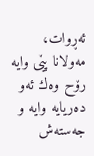ئه‌ڕوات، مه‌ولانا پێی‌ وایه‌ رۆح وه‌ك ئه‌و ده‌ریایه‌ وایه‌ و جه‌سته‌ش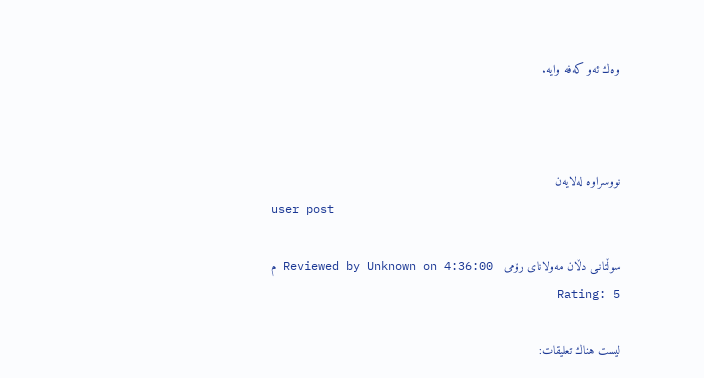وه‌ك ئه‌و كه‌فه‌ وایه‌.



نووسراوه‌ له‌لایه‌ن
user post

سوڵتانـی دڵان مەولانای رۆمی ‌ ‌ Reviewed by Unknown on 4:36:00 م Rating: 5

ليست هناك تعليقات: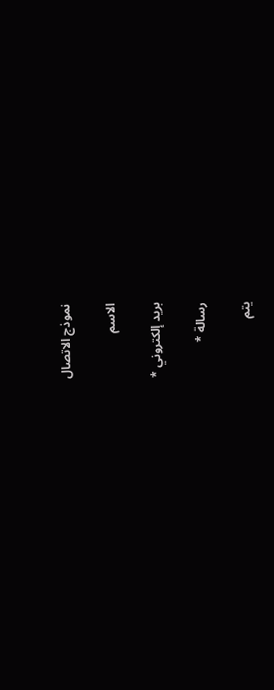نموذج الاتصال

الاسم

بريد إلكتروني *

رسالة *

يتم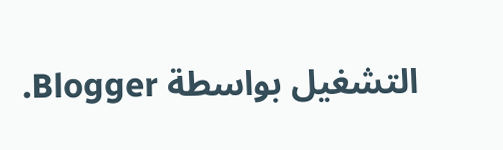التشغيل بواسطة Blogger.